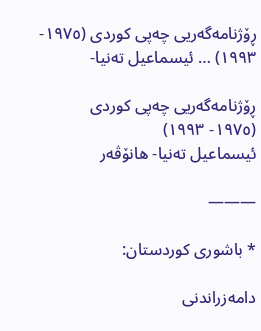ڕۆژنامەگەریی چەپی کوردی (١٩٧٥- ١٩٩٣) … ئیسماعیل تەنیا-

ڕۆژنامەگەریی چەپی کوردی
(١٩٧٥- ١٩٩٣)
ئیسماعیل تەنیا- هانۆڤەر

———

* باشوری کوردستان:

دامەزراندنی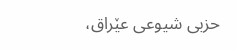حزبی شیوعی عێراق،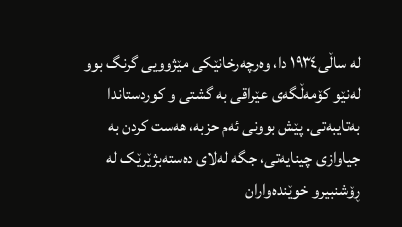لە ساڵی١٩٣٤ دا، وەرچەرخانێکی مێژوویی گرنگ بوو لەنێو کۆمەڵگەی عێراقی بە گشتی و کوردستاندا بەتایبەتی. پێش بوونی ئەم حزبە، هەست کردن بە جیاوازی چینایەتی، جگە لەلای دەستەبژێرێک لە ڕۆشنبیرو خوێندەواران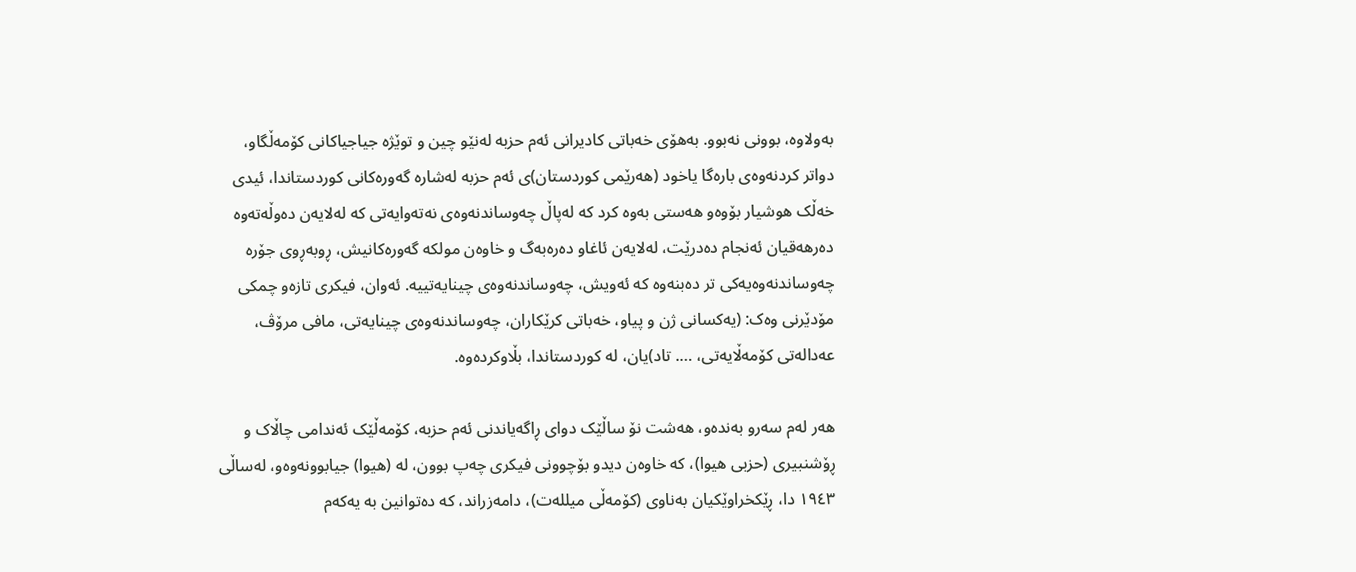بەولاوە، بوونی نەبوو. بەهۆی خەباتی کادیرانی ئەم حزبە لەنێو چین و توێژە جیاجیاکانی کۆمەڵگاو، دواتر کردنەوەی بارەگا یاخود (هەرێمی کوردستان)ی ئەم حزبە لەشارە گەورەکانی کوردستاندا، ئیدی خەڵک هوشیار بۆوەو هەستی بەوە کرد کە لەپاڵ چەوساندنەوەی نەتەوایەتی کە لەلایەن دەوڵەتەوە دەرهەقیان ئەنجام دەدرێت، لەلایەن ئاغاو دەرەبەگ و خاوەن مولکە گەورەکانیش، ڕوبەڕوی جۆرە چەوساندنەوەیەکی تر دەبنەوە کە ئەویش، چەوساندنەوەی چینایەتییە. ئەوان، فیکری تازەو چمکی مۆدێرنی وەک: (یەکسانی ژن و پیاو، خەباتی کرێکاران، چەوساندنەوەی چینایەتی، مافی مرۆڤ، عەدالەتی کۆمەڵایەتی، …. تاد)یان، لە کوردستاندا، بڵاوکردەوە.

هەر لەم سەرو بەندەو، هەشت نۆ ساڵێک دوای ڕاگەیاندنی ئەم حزبە، کۆمەڵێک ئەندامی چاڵاک و ڕۆشنبیری (حزبی هیوا)، کە خاوەن دیدو بۆچوونی فیکری چەپ بوون، لە (هیوا) جیابوونەوەو، لەساڵی ١٩٤٣ دا، ڕێکخراوێکیان بەناوی (کۆمەڵی میللەت)، دامەزراند، کە دەتوانین بە یەکەم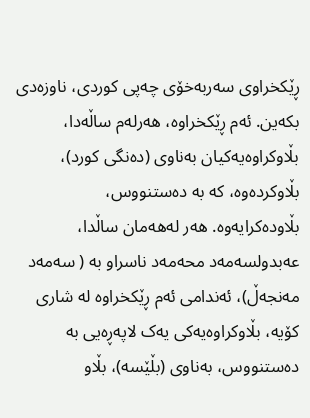ڕێکخراوی سەربەخۆی چەپی کوردی، ناوزەدی بکەین. ئەم ڕێکخراوە، هەرلەم ساڵەدا، بڵاوکراوەیەکیان بەناوی (دەنگی کورد)، بڵاوکردەوە، کە بە دەستنووس، بڵاودەکرایەوە. هەر لەهەمان ساڵدا، عەبدولسەمەد محەمەد ناسراو بە ( سەمەد مەنجەڵ)، ئەندامی ئەم ڕێکخراوە لە شاری کۆیە، بڵاوکراوەیەکی یەک لاپەڕەیی بە دەستنووس، بەناوی (بڵێسە)، بڵاو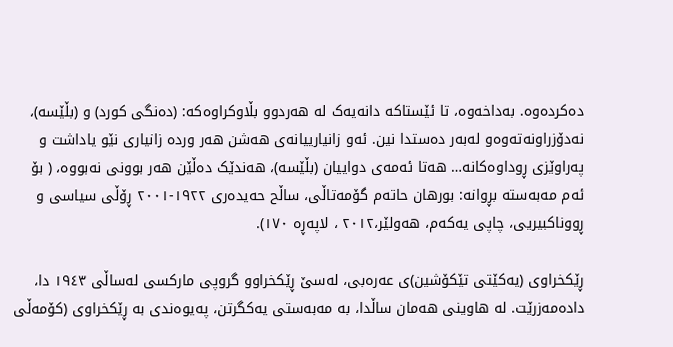دەکردەوە. بەداخەوە، تا ئێستاکە دانەیەک لە هەردوو بڵاوکراوەکە: (دەنگی کورد) و (بڵێسە)، نەدۆزراونەتەوەو لەبەر دەستدا نین. ئەو زانیارییانەی هەشن هەر وردە زانیاری نێو یاداشت و پەراوێزی ڕوداوەکانە… هەتا ئەمەی دواییان (بڵێسە)، هەندێک دەڵێن هەر بوونی نەبووە، ( بۆ ئەم مەبەستە بڕوانە: بورهان حاتەم گۆمەتاڵی، ساڵح حەیدەری ١٩٢٢-٢٠٠١ ڕۆڵی سیاسی و ڕووناکبیریی، چاپی یەکەم، هەولێر،٢٠١٢ ، لاپەڕە ١٧٠).

ڕێکخراوی (یەکێتی تێکۆشین)ی عەرەبی، لەسێ ڕێکخراوو گروپی مارکسی لەساڵی ١٩٤٣ دا، دادەمەزرێت. لە هاوینی هەمان ساڵدا، بە مەبەستی یەکگرتن، پەیوەندی بە ڕێکخراوی (کۆمەڵی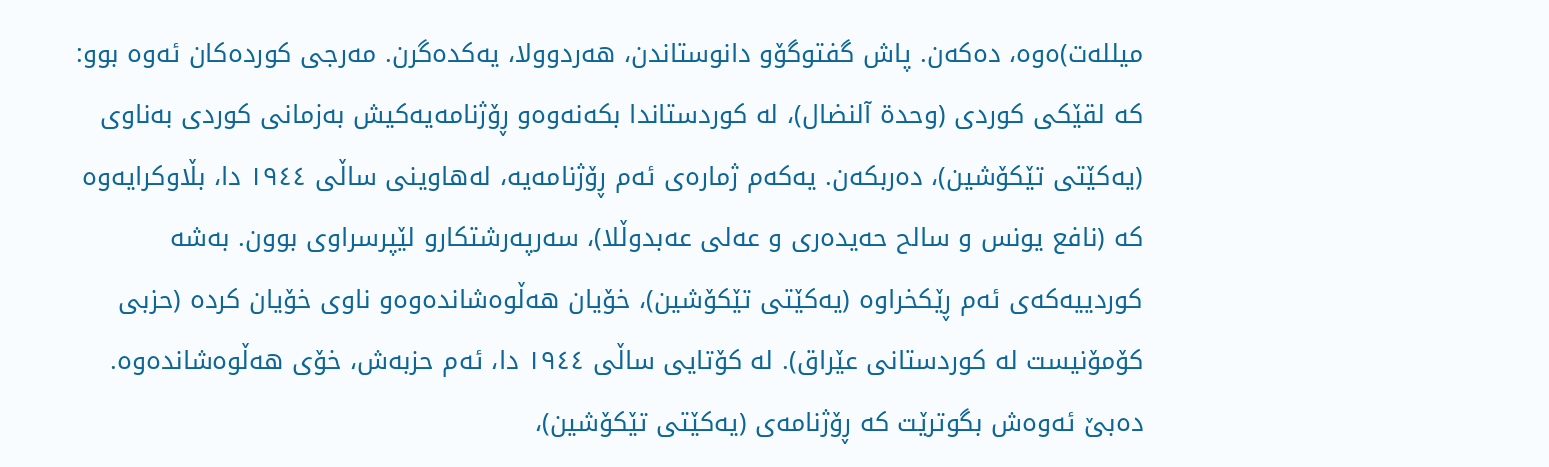میللەت)ەوە، دەکەن. پاش گفتوگۆو دانوستاندن، هەردوولا، یەکدەگرن. مەرجی کوردەکان ئەوە بوو: کە لقێکی کوردی (وحدة آلنضال)، لە کوردستاندا بکەنەوەو ڕۆژنامەیەکیش بەزمانی کوردی بەناوی (یەکێتی تێکۆشین)، دەربکەن. یەکەم ژمارەی ئەم ڕۆژنامەیە، لەهاوینی ساڵی ١٩٤٤ دا، بڵاوکرایەوە کە (نافع یونس و سالح حەیدەری و عەلی عەبدوڵلا)، سەرپەرشتکارو لێپرسراوی بوون. بەشە کوردییەکەی ئەم ڕێکخراوە (یەکێتی تێکۆشین)، خۆیان هەڵوەشاندەوەو ناوی خۆیان کردە (حزبی کۆمۆنیست لە کوردستانی عێراق). لە کۆتایی ساڵی ١٩٤٤ دا، ئەم حزبەش، خۆی هەڵوەشاندەوە. دەبێ ئەوەش بگوترێت کە ڕۆژنامەی (یەکێتی تێکۆشین)،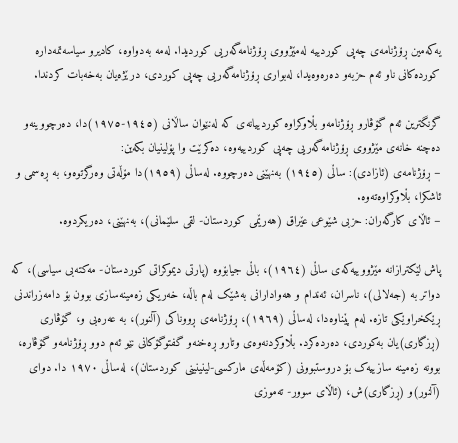یەکەمین ڕۆژنامەی چەپی کوردییە لەمێژووی ڕۆژنامەگەریی کوردیدا. لەمە بەدواوە، کادیرو سیاسەتمەدارە کوردەکانی ناو ئەم حزبەو دەرەوەیدا، لەبواری ڕۆژنامەگەریی چەپی کوردی، درێژەیان بەخەبات کردندا.

گرنگترین ئەم گۆڤارو ڕۆژنامەو بڵاوکراوە کوردییانەی کە لەنێوان ساڵانی (١٩٤٥-١٩٧٥)دا، دەرچووینەو دەچنە خانەی مێژووی ڕۆژنامەگەریی چەپی کوردییەوە، دەکرێت وا پۆلینیان بکەین:
– ڕۆژنامەی (ئازادی): ساڵی (١٩٤٥) بەنهێنی دەرچووە. لەساڵی (١٩٥٩)دا مۆڵەتی وەرگرتوەو، بە ڕەسمی و ئاشکرا، بڵاوکراوەتەوە.
– ئاڵای کارگەران: حزبی شێوعی عێراق (هەرێمی کوردستان- لقی سلێمانی)، بەنهێنی، دەریکردوە.

پاش لێکترازانە مێژووییەکەی ساڵی (١٩٦٤)، باڵی جیابۆوە (پارتی دیموکراتی کوردستان- مەکتەبی سیاسی)، کە دواتر بە (جەلالی)، ناسران، ئەندام و هەوادارانی بەشێک لەم باڵە، خەریکی زەمینەسازی بوون بۆ دامەزراندنی ڕێکخراوێکی تازە. لەم پێناوەدا، لەساڵی (١٩٦٩)، ڕۆژنامەی ڕووناکی (آلنور)، بە عەرەبی و، گۆڤاری (ڕزگاری)یان بەکوردی، دەردەکرد. بڵاوکردنەوەی وتارو ڕەخنەو گفتوگۆکانی نێو ئەم دوو ڕۆژنامەو گۆڤارە، بوونە زەمینە سازییەک بۆ دروستبوونی (کۆمەڵەی مارکسی-لینینینی کوردستان)، لەساڵی ١٩٧٠ دا. دوای (آلنور)و (ڕزگاری)ش، (ئاڵای سوور- تەموزی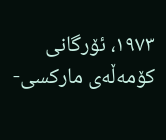١٩٧٣، ئۆرگانی کۆمەڵەی مارکسی-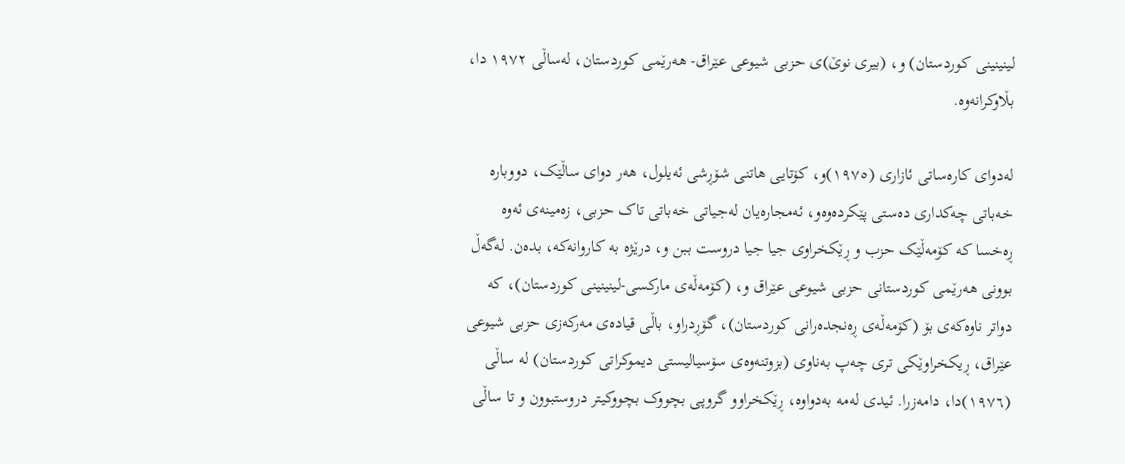لینینینی کوردستان) و، (بیری نوێ)ی حزبی شیوعی عێراق- هەرێمی کوردستان، لەساڵی ١٩٧٢ دا، بڵاوکرانەوە.

لەدوای کارەساتی ئازاری (١٩٧٥)و، کۆتایی هاتنی شۆڕشی ئەیلول، هەر دوای ساڵێک، دووبارە خەباتی چەکداری دەستی پێکردەوەو، ئەمجارەیان لەجیاتی خەباتی تاک حزبی، زەمینەی ئەوە ڕەخسا کە کۆمەڵێک حزب و ڕێکخراوی جیا جیا دروست ببن و، درێژە بە کاروانەکە، بدەن. لەگەڵ بوونی هەرێمی کوردستانی حزبی شیوعی عێراق و، (کۆمەڵەی مارکسی-لینینینی کوردستان)، کە دواتر ناوەکەی بۆ (کۆمەڵەی ڕەنجدەرانی کوردستان)، گۆڕدراو، باڵی قیادەی مەرکەزی حزبی شیوعی عێراق، ڕیکخراوێکی تری چەپ بەناوی (بزوتنەوەی سۆسیالیستی دیموکراتی کوردستان) لە ساڵی (١٩٧٦)دا، دامەزرا. ئیدی لەمە بەدواوە، ڕێکخراوو گروپی بچووک بچووکیتر دروستبوون و تا ساڵی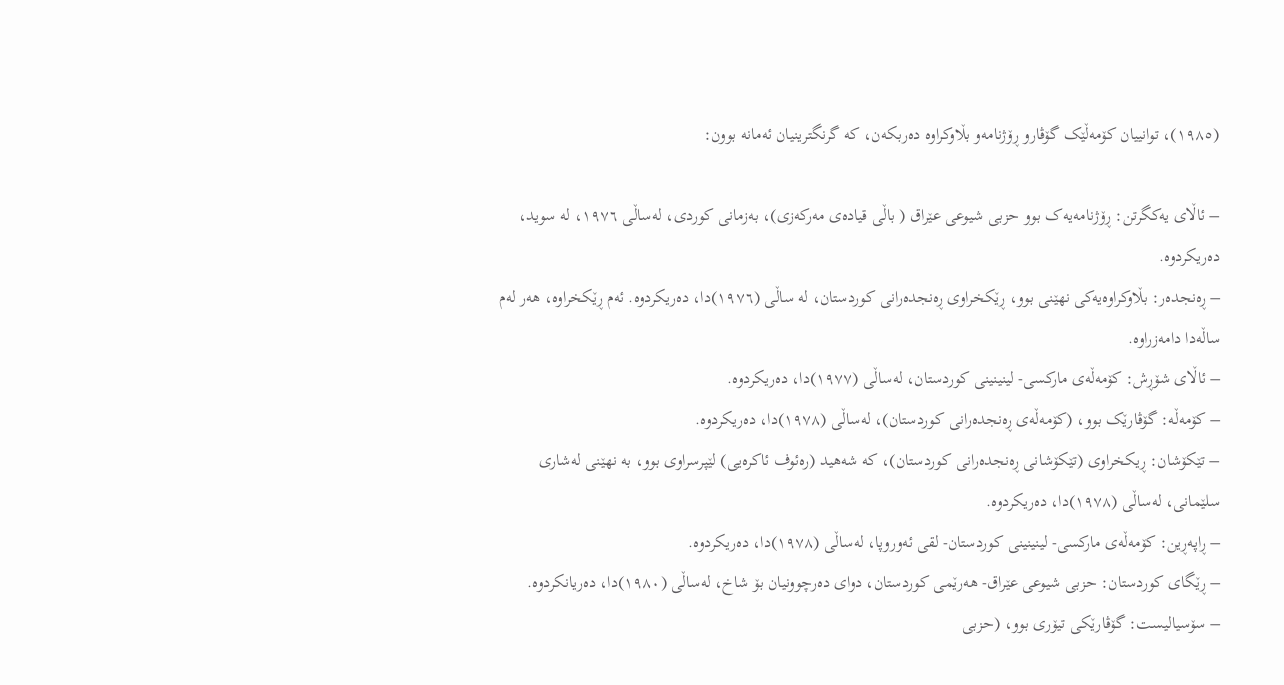(١٩٨٥)، توانییان کۆمەڵێک گۆڤارو ڕۆژنامەو بڵاوکراوە دەربکەن، کە گرنگترینیان ئەمانە بوون:

– ئاڵای یەکگرتن: ڕۆژنامەیەک بوو حزبی شیوعی عێراق ( باڵی قیادەی مەرکەزی)، بەزمانی کوردی، لەساڵی ١٩٧٦، لە سوید، دەریکردوە.
– ڕەنجدەر: بڵاوکراوەیەکی نهێنی بوو، ڕێکخراوی ڕەنجدەرانی کوردستان، لە ساڵی (١٩٧٦)دا، دەریکردوە. ئەم ڕێکخراوە، هەر لەم ساڵەدا دامەزراوە.
– ئاڵای شۆڕش: کۆمەڵەی مارکسی- لینینینی کوردستان، لەساڵی (١٩٧٧)دا، دەریکردوە.
– کۆمەڵە: گۆڤارێک بوو، (کۆمەڵەی ڕەنجدەرانی کوردستان)، لەساڵی (١٩٧٨)دا، دەریکردوە.
– تێکۆشان: ڕیکخراوی (تێکۆشانی ڕەنجدەرانی کوردستان)، کە شەهید (رەئوف ئاکرەیی) لێپرسراوی بوو، بە نهێنی لەشاری سلێمانی، لەساڵی (١٩٧٨)دا، دەریکردوە.
– ڕاپەڕین: کۆمەڵەی مارکسی- لینینینی کوردستان- لقی ئەوروپا، لەساڵی (١٩٧٨)دا، دەریکردوە.
– ڕێگای کوردستان: حزبی شیوعی عێراق- هەرێمی کوردستان، دوای دەرچوونیان بۆ شاخ، لەساڵی (١٩٨٠)دا، دەریانکردوە.
– سۆسیالیست: گۆڤارێکی تیۆری بوو، (حزبی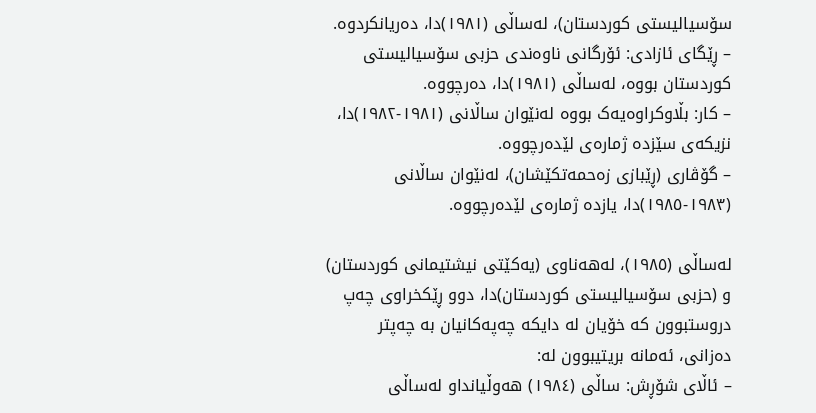سۆسیالیستی کوردستان)، لەساڵی (١٩٨١)دا، دەریانکردوە.
– ڕێگای ئازادی: ئۆرگانی ناوەندی حزبی سۆسیالیستی کوردستان بووە، لەساڵی (١٩٨١)دا، دەرچووە.
– کار: بڵاوکراوەیەک بووە لەنێوان ساڵانی (١٩٨١-١٩٨٢)دا، نزیکەی سێزدە ژمارەی لێدەرچووە.
– گۆڤاری (ڕێبازی زەحمەتکێشان)، لەنێوان ساڵانی (١٩٨٣-١٩٨٥)دا، یازدە ژمارەی لێدەرچووە.

لەساڵی (١٩٨٥)، لەهەناوی (یەکێتی نیشتیمانی کوردستان) و (حزبی سۆسیالیستی کوردستان)دا، دوو ڕێکخراوی چەپ دروستبوون کە خۆیان لە دایکە چەپەکانیان بە چەپتر دەزانی، ئەمانە بریتیبوون لە:
– ئاڵای شۆڕش: ساڵی (١٩٨٤) هەوڵیانداو لەساڵی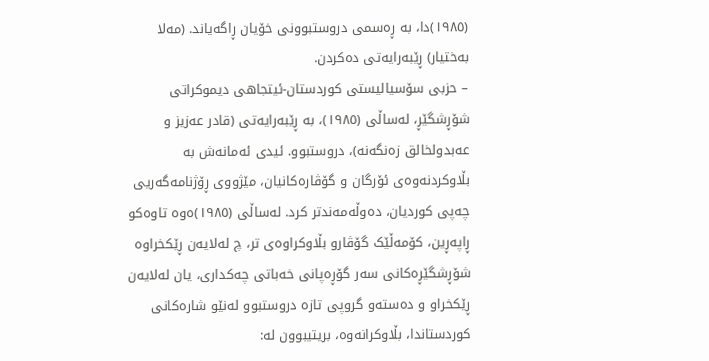(١٩٨٥)دا، بە ڕەسمی دروستبوونی خۆیان ڕاگەیاند. (مەلا بەختیار) ڕێبەرایەتی دەکردن.
– حزبی سۆسیالیستی کوردستان-ئیتجاهی دیموکراتی شۆڕشگێڕ، لەساڵی (١٩٨٥)، بە ڕێبەرایەتی (قادر عەزیز و عەبدولخالق زەنگەنە)، دروستبوو. ئیدی ئەمانەش بە بڵاوکردنەوەی ئۆرگان و گۆڤارەکانیان، مێژووی ڕۆژنامەگەریی چەپی کوردیان، دەوڵەمەندتر کرد. لەساڵی (١٩٨٥)ەوە تاوەکو ڕاپەڕین، کۆمەڵێک گۆڤارو بڵاوکراوەی تر، چ لەلایەن ڕێکخراوە شۆڕشگێڕەکانی سەر گۆڕەپانی خەباتی چەکداری، یان لەلایەن ڕێکخراو و دەستەو گروپی تازە دروستبوو لەنێو شارەکانی کوردستاندا، بڵاوکرانەوە، بریتیبوون لە: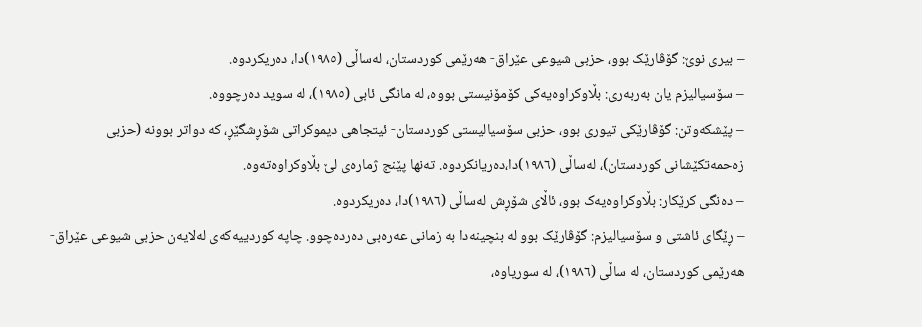– بیری نوێ: گۆڤارێک بوو، حزبی شیوعی عێراق- هەرێمی کوردستان، لەساڵی (١٩٨٥)دا، دەریکردوە.
– سۆسیالیزم یان بەربەری: بڵاوکراوەیەکی کۆمۆنیستی بووە، لە مانگی ئابی (١٩٨٥)، لە سوید دەرچووە.
– پێشکەوتن: گۆڤارێکی تیوری بوو، حزبی سۆسیالیستی کوردستان- ئیتجاهی دیموکراتی شۆڕشگێڕ، کە دواتر بوونە (حزبی زەحمەتکێشانی کوردستان)، لەساڵی (١٩٨٦)دا،دەریانکردوە. تەنها پێنج ژمارەی لێ بڵاوکراوەتەوە.
– دەنگی کرێکار: بڵاوکراوەیەک بوو، ئاڵای شۆڕش لەساڵی (١٩٨٦)دا، دەریکردوە.
– ڕێگای ئاشتی و سۆسیالیزم: گۆڤارێک بوو لە بنچینەدا بە زمانی عەرەبی دەردەچوو. چاپە کوردییەکەی لەلایەن حزبی شیوعی عێراق- هەرێمی کوردستان، لە ساڵی (١٩٨٦)، لە سوریاوە،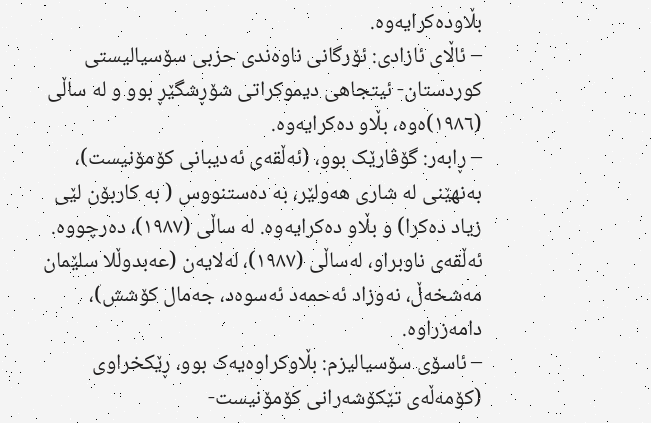بڵاودەکرایەوە.
– ئاڵای ئازادی: ئۆرگانی ناوەندی حزبی سۆسیالیستی کوردستان- ئیتجاهی دیموکراتی شۆڕشگێڕ بوو و لە ساڵی (١٩٨٦)ەوە، بڵاو دەکرایەوە.
– ڕابەر: گۆڤارێک بوو، (ئەڵقەی ئەدیبانی کۆمۆنیست)، بەنهێنی لە شاری هەولێر، بە دەستنووس ( بە کاربۆن لێی زیاد دەکرا) و بڵاو دەکرایەوە. لە ساڵی (١٩٨٧)، دەرچووە. ئەڵقەی ناوبراو، لەساڵی (١٩٨٧)، لەلایەن (عەبدوڵلا سلێمان مەشخەڵ، نەوزاد ئەحمەد ئەسوەد، جەمال کۆشش)، دامەزراوە.
– ئاسۆی سۆسیالیزم: بڵاوکراوەیەک بوو، ڕێکخراوی (کۆمەڵەی تێکۆشەرانی کۆمۆنیست-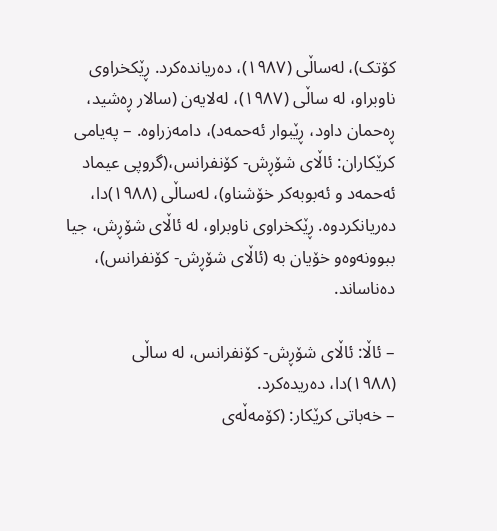کۆتک)، لەساڵی (١٩٨٧)، دەریاندەکرد. ڕێکخراوی ناوبراو، لە ساڵی (١٩٨٧)، لەلایەن (سالار ڕەشید، ڕەحمان داود، ڕێبوار ئەحمەد)، دامەزراوە. – پەیامی کرێکاران: ئاڵای شۆڕش- کۆنفرانس،(گروپی عیماد ئەحمەد و ئەبوبەکر خۆشناو)، لەساڵی (١٩٨٨)دا، دەریانکردوە. ڕێکخراوی ناوبراو، لە ئاڵای شۆڕش، جیا ببوونەوەو خۆیان بە (ئاڵای شۆڕش- کۆنفرانس)، دەناساند.

– ئاڵا: ئاڵای شۆڕش- کۆنفرانس، لە ساڵی (١٩٨٨)دا، دەریدەکرد.
– خەباتی کرێکار: (کۆمەڵەی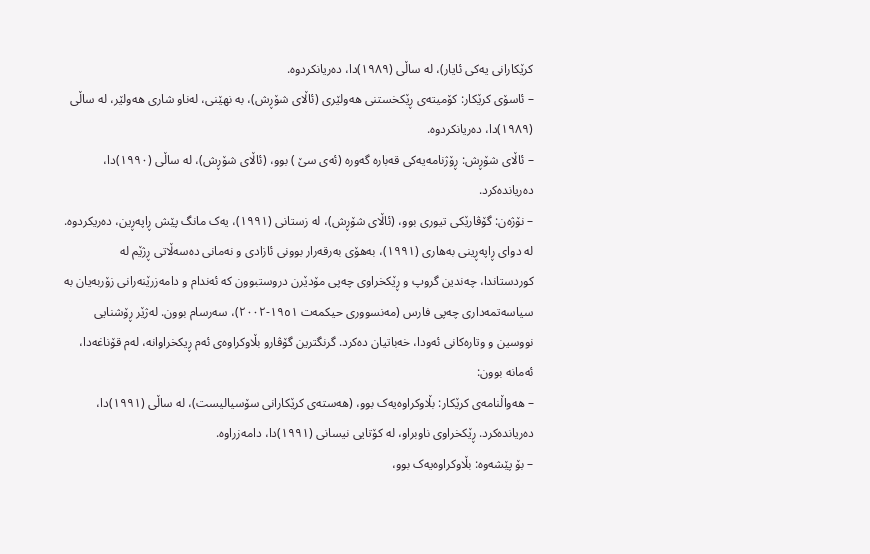کرێکارانی یەکی ئایار)، لە ساڵی (١٩٨٩)دا، دەریانکردوە.
– ئاسۆی کرێکار: کۆمیتەی ڕێکخستنی هەولێری (ئاڵای شۆڕش)، بە نهێنی، لەناو شاری هەولێر، لە ساڵی (١٩٨٩)دا، دەریانکردوە.
– ئاڵای شۆڕش: ڕۆژنامەیەکی قەبارە گەورە (ئەی سێ ) بوو، (ئاڵای شۆڕش)، لە ساڵی (١٩٩٠)دا، دەریاندەکرد.
– نۆژەن: گۆڤارێکی تیوری بوو، (ئاڵای شۆڕش)، لە زستانی (١٩٩١)، یەک مانگ پێش ڕاپەڕین، دەریکردوە.
لە دوای ڕاپەڕینی بەهاری (١٩٩١)، بەهۆی بەرقەرار بوونی ئازادی و نەمانی دەسەڵاتی ڕژێم لە کوردستاندا، چەندین گروپ و ڕێکخراوی چەپی مۆدێرن دروستبوون کە ئەندام و دامەزرێنەرانی زۆربەیان بە سیاسەتمەداری چەپی فارس (مەنسووری حیکمەت ١٩٥١-٢٠٠٢)، سەرسام بوون. لەژێر ڕۆشنایی نووسین و وتارەکانی ئەودا، خەباتیان دەکرد. گرنگترین گۆڤارو بڵاوکراوەی ئەم ڕیکخراوانە، لەم قۆناغەدا، ئەمانە بوون:
– هەواڵنامەی کرێکار: بڵاوکراوەیەک بوو، (هەستەی کرێکارانی سۆسیالیست)، لە ساڵی (١٩٩١)دا، دەریاندەکرد. ڕێکخراوی ناوبراو، لە کۆتایی نیسانی (١٩٩١)دا، دامەزراوە.
– بۆ پێشەوە: بڵاوکراوەیەک بوو،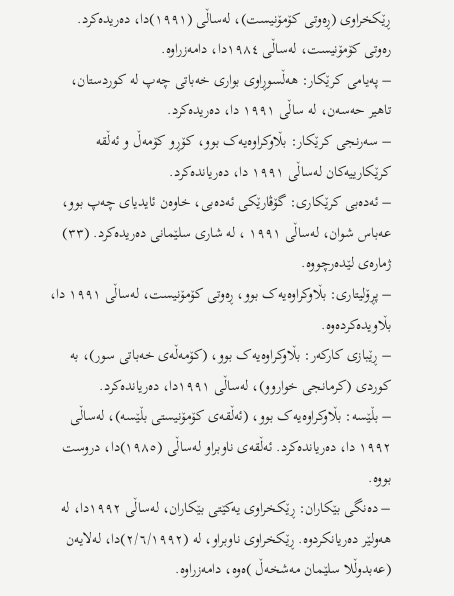ڕێکخراوی (ڕەوتی کۆمۆنیست)، لەساڵی (١٩٩١)دا، دەریدەکرد. رەوتی کۆمۆنیست، لەساڵی ١٩٨٤دا، دامەزراوە.
– پەیامی کرێکار: هەڵسوڕاوی بواری خەباتی چەپ لە کوردستان، تاهیر حەسەن، لە ساڵی ١٩٩١ دا، دەریدەکرد.
– سەرنجی کرێکار: بڵاوکراوەیەک بوو، کۆڕو کۆمەڵ و ئەڵقە کرێکارییەکان لەساڵی ١٩٩١ دا، دەریاندەکرد.
– ئەدەبی کرێکاری: گۆڤارێکی ئەدەبی، خاوەن ئایدیای چەپ بوو، عەباس شوان، لەساڵی ١٩٩١ ، لە شاری سلێمانی دەریدەکرد. (٣٣) ژمارەی لێدەرچووە.
– پڕۆلیتاری: بڵاوکراوەیەک بوو، ڕەوتی کۆمۆنیست، لەساڵی ١٩٩١ دا، بڵاویدەکردەوە.
– ڕێبازی کارکەر: بڵاوکراوەیەک بوو، (کۆمەڵەی خەباتی سور)، بە کوردی (کرمانجی خواروو)، لەساڵی ١٩٩١دا، دەریاندەکرد.
– بڵێسە: بڵاوکراوەیەک بوو، (ئەڵقەی کۆمۆنیستی بڵێسە)، لەساڵی ١٩٩٢ دا، دەریاندەکرد. ئەڵقەی ناوبراو لەساڵی (١٩٨٥)دا، دروست بووە.
– دەنگی بێکاران: ڕێکخراوی یەکێتی بێکاران، لەساڵی ١٩٩٢دا، لە هەولێر دەریانکردوە. ڕێکخراوی ناوبراو، لە (٢/٦/١٩٩٢)دا، لەلایەن (عەبدوڵلا سلێمان مەشخەڵ )ەوە، دامەزراوە.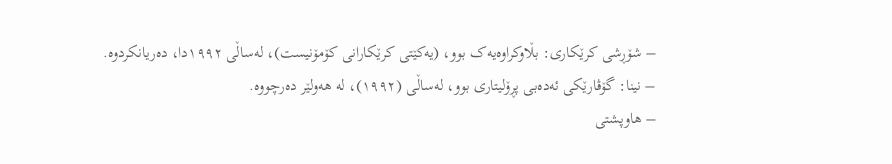– شۆڕشی کرێکاری: بڵاوکراوەیەک بوو، (یەکێتی کرێکارانی کۆمۆنیست)، لەساڵی ١٩٩٢دا، دەریانکردوە.
– نینا: گۆڤارێکی ئەدەبی پڕۆلیتاری بوو، لەساڵی (١٩٩٢)، لە هەولێر دەرچووە.
– هاوپشتی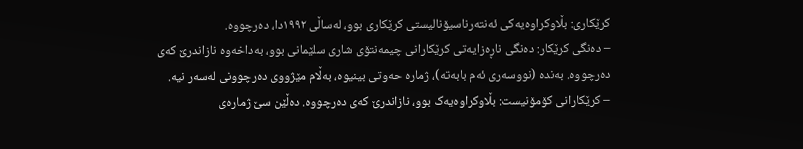کرێکاری: بڵاوکراوەیەکی ئەنتەرناسیۆنالیستی کرێکاری بوو، لەساڵی ١٩٩٢دا، دەرچووە.
– دەنگی کرێکار: دەنگی ناڕەزایەتی کرێکارانی چیمەنتۆی شاری سلێمانی بوو، بەداخەوە نازاندرێ کەی دەرچووە. بەندە (نووسەری ئەم بابەتە)، ژمارە حەوتی بینیوە، بەڵام مێژووی دەرچوونی لەسەر نیە.
– کرێکارانی کۆمۆنیست: بڵاوکراوەیەک بوو، نازاندرێ کەی دەرچووە. دەڵێن سێ ژمارەی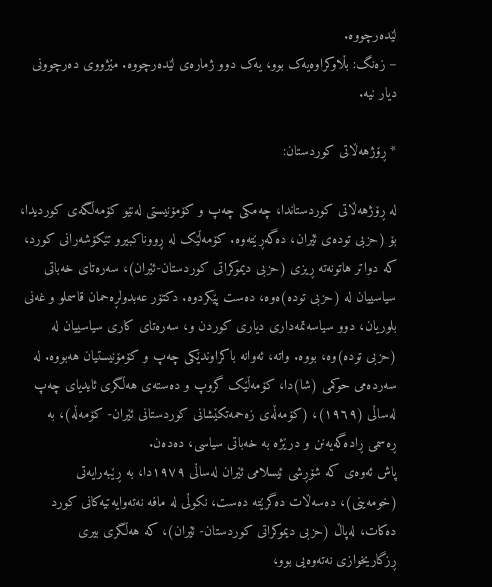لێدەرچووە.
– زەنگ: بڵاوکراوەیەک بوو، یەک دوو ژمارەی لێدەرچووە. مێژووی دەرچوونی دیار نیە.

* ڕۆژهەڵاتی کوردستان:

لە ڕۆژهەڵاتی کوردستاندا، چەمکی چەپ و کۆمۆنیستی لەنێو کۆمەڵگەی کوردیدا، بۆ (حزبی تودەی ئێران، دەگەڕێتەوە. کۆمەڵێک لە ڕووناکبیرو تێکۆشەرانی کورد، کە دواتر هاتونەتە ڕیزی (حزبی دیموکراتی کوردستان-ئێران)، سەرەتای خەباتی سیاسییان لە (حزبی تودە)ەوە، دەست پێکردوە. دکتۆر عەبدولڕەحمان قاسملو و غەنی بلوریان، دوو سیاسەتمەداری دیاری کوردن و، سەرەتای کاری سیاسییان لە (حزبی تودە)وە، بووە. واتە، ئەوانە باکراوندێکی چەپ و کۆمۆنیستیان هەبووە. لە سەردەمی حوکمی (شا)دا، کۆمەڵێک گروپ و دەستەی هەڵگری ئایدیای چەپ لەساڵی (١٩٦٩)، (کۆمەڵەی زەحمەتکێشانی کوردستانی ئێران- کۆمەڵە)، بە ڕەسمی ڕادەگەیەنن و درێژە بە خەباتی سیاسی، دەدەن.
پاش ئەوەی کە شۆڕشی ئیسلامی ئێران لەساڵی ١٩٧٩دا، بە ڕێبەرایەتی (خومەینی)، دەسەڵات دەگرێتە دەست، نکوڵی لە مافە نەتەوایەتیەکانی کورد دەکات، لەپاڵ (حزبی دیموکراتی کوردستان- ئێران)، کە هەڵگری بیری ڕزگاریخوازی نەتەوەیی بوو،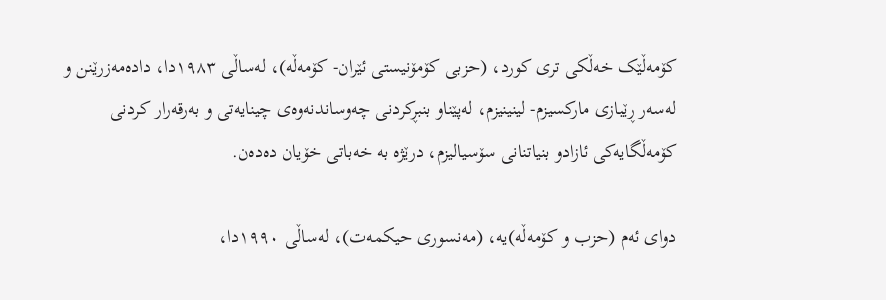کۆمەڵێک خەڵکی تری کورد، (حزبی کۆمۆنیستی ئێران- کۆمەڵە)، لەساڵی ١٩٨٣دا، دادەمەزرێنن و لەسەر ڕێبازی مارکسیزم- لینینیزم، لەپێناو بنبڕکردنی چەوساندنەوەی چینایەتی و بەرقەرار کردنی کۆمەڵگایەکی ئازادو بنیاتنانی سۆسیالیزم، درێژە بە خەباتی خۆیان دەدەن.

دوای ئەم (حزب و کۆمەڵە)یە، (مەنسوری حیکمەت)، لەساڵی ١٩٩٠دا،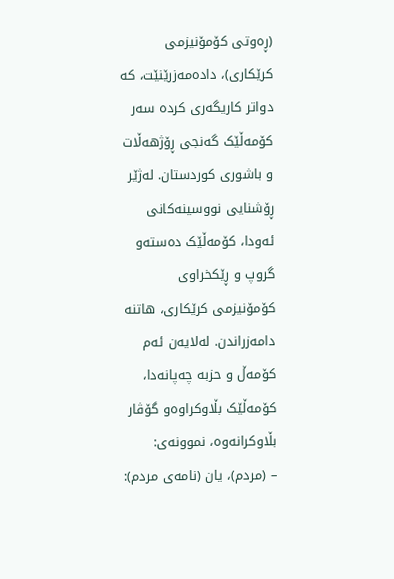(ڕەوتی کۆمۆنیزمی کرێکاری)، دادەمەزرێنێت، کە دواتر کاریگەری کردە سەر کۆمەڵێک گەنجی ڕۆژهەڵات و باشوری کوردستان. لەژێر ڕۆشنایی نووسینەکانی ئەودا، کۆمەڵێک دەستەو گروپ و ڕێکخراوی کۆمۆنیزمی کرێکاری، هاتنە دامەزراندن. لەلایەن ئەم کۆمەڵ و حزبە چەپانەدا، کۆمەڵێک بڵاوکراوەو گۆڤار بڵاوکرانەوە، نموونەی:
– (مردم)، یان (نامەی مردم):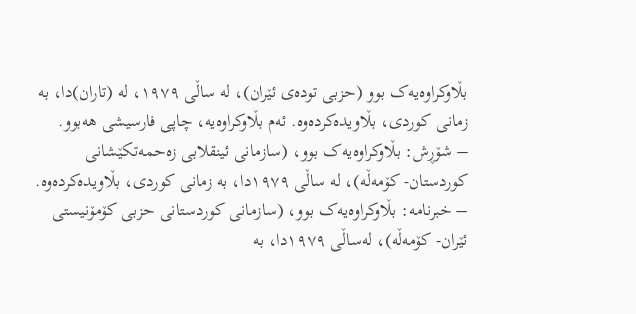بڵاوکراوەیەک بوو (حزبی تودەی ئێران)، لە ساڵی ١٩٧٩، لە (تاران)دا، بە زمانی کوردی، بڵاویدەکردەوە. ئەم بڵاوکراوەیە، چاپی فارسیشی هەبوو.
– شۆڕش: بڵاوکراوەیەک بوو، (سازمانی ئینقلابی زەحمەتکێشانی کوردستان- کۆمەڵە)، لە ساڵی ١٩٧٩دا، بە زمانی کوردی، بڵاویدەکردەوە.
– خبرنامە: بڵاوکراوەیەک بوو، (سازمانی کوردستانی حزبی کۆمۆنیستی ئێران- کۆمەڵە)، لەساڵی ١٩٧٩دا، بە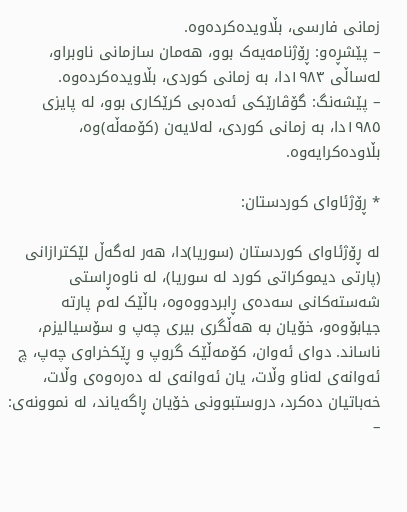زمانی فارسی، بڵاویدەکردەوە.
– پێشڕەو: ڕۆژنامەیەک بوو، هەمان سازمانی ناوبراو، لەساڵی ١٩٨٣دا، بە زمانی کوردی، بڵاویدەکردەوە.
– پێشەنگ: گۆڤارێکی ئەدەبی کرێکاری بوو، لە پایزی ١٩٨٥دا، بە زمانی کوردی، لەلایەن (کۆمەڵە)وە، بڵاودەکرایەوە.

* ڕۆژئاوای کوردستان:

لە ڕۆژئاوای کوردستان (سوریا)دا، هەر لەگەڵ لێکترازانی (پارتی دیموکراتی کورد لە سوریا)، لە ناوەڕاستی شەستەکانی سەدەی ڕابردووەوە، باڵێک لەم پارتە جیابۆوەو، خۆیان بە هەڵگری بیری چەپ و سۆسیالیزم، ناساند. دوای ئەوان، کۆمەڵێک گروپ و ڕێکخراوی چەپ، چ ئەوانەی لەناو وڵات، یان ئەوانەی لە دەرەوەی وڵات، خەباتیان دەکرد، دروستبوونی خۆیان ڕاگەیاند، لە نموونەی:
–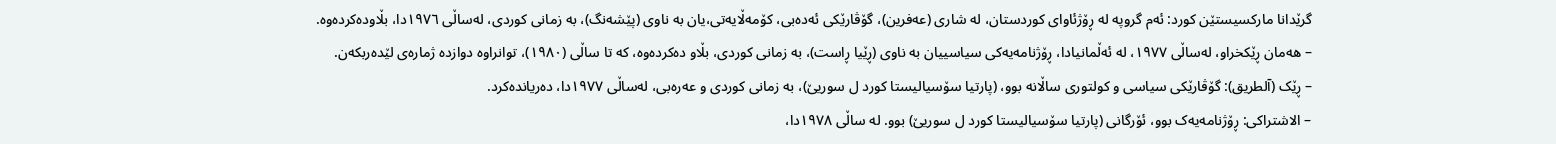گرێدانا مارکسیستێن کورد: ئەم گروپە لە ڕۆژئاوای کوردستان، لە شاری (عەفرین)، گۆڤارێکی ئەدەبی، کۆمەڵایەتی،یان بە ناوی (پێشەنگ)، بە زمانی کوردی، لەساڵی ١٩٧٦دا، بڵاودەکردەوە.
– هەمان ڕێکخراو، لەساڵی ١٩٧٧، لە ئەڵمانیادا، ڕۆژنامەیەکی سیاسییان بە ناوی (ڕێیا ڕاست)، بە زمانی کوردی، بڵاو دەکردەوە، کە تا ساڵی (١٩٨٠)، توانراوە دوازدە ژمارەی لێدەربکەن.
– ڕێک (آلطریق): گۆڤارێکی سیاسی و کولتوری ساڵانە بوو، (پارتیا سۆسیالیستا کورد ل سوریێ)، بە زمانی کوردی و عەرەبی، لەساڵی ١٩٧٧دا، دەریاندەکرد.
– الاشتراکی: ڕۆژنامەیەک بوو، ئۆرگانی (پارتیا سۆسیالیستا کورد ل سوریێ) بوو. لە ساڵی ١٩٧٨دا،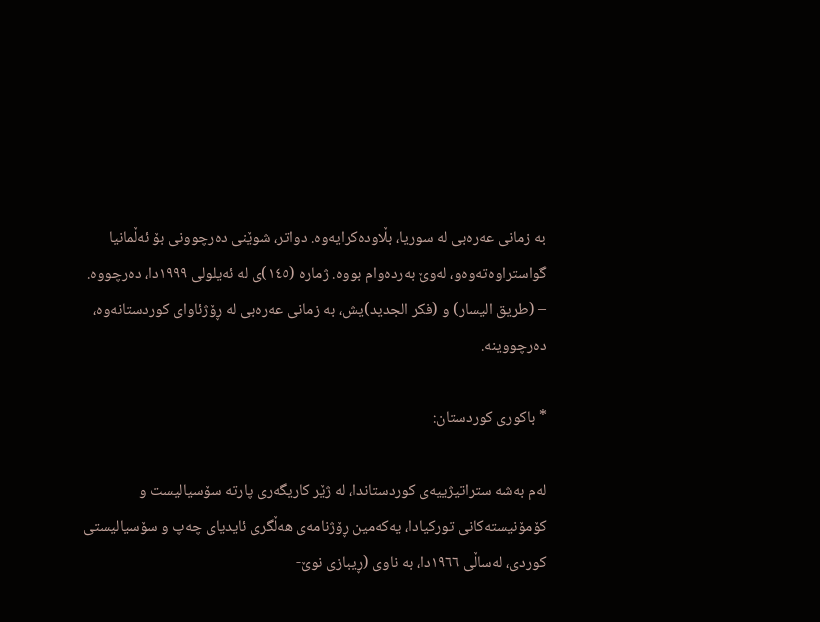بە زمانی عەرەبی لە سوریا، بڵاودەکرایەوە. دواتر، شوێنی دەرچوونی بۆ ئەڵمانیا گواستراوەتەوەو، لەوێ بەردەوام بووە. ژمارە (١٤٥)ی لە ئەیلولی ١٩٩٩دا، دەرچووە.
– (طریق الیسار) و (فکر الجدید)یش، بە زمانی عەرەبی لە ڕۆژئاوای کوردستانەوە، دەرچووینە.

* باکوری کوردستان:

لەم بەشە ستراتیژییەی کوردستاندا، لە ژێر کاریگەری پارتە سۆسیالیست و کۆمۆنیستەکانی تورکیادا، یەکەمین ڕۆژنامەی هەڵگری ئایدیای چەپ و سۆسیالیستی کوردی، لەساڵی ١٩٦٦دا، بە ناوی (ڕیبازی نوێ-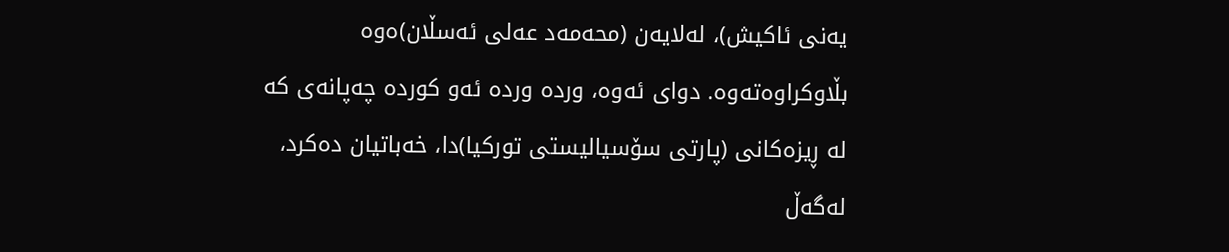یەنی ئاکیش)، لەلایەن (محەمەد عەلی ئەسڵان)ەوە بڵاوکراوەتەوە. دوای ئەوە، وردە وردە ئەو کوردە چەپانەی کە لە ڕیزەکانی (پارتی سۆسیالیستی تورکیا)دا، خەباتیان دەکرد، لەگەڵ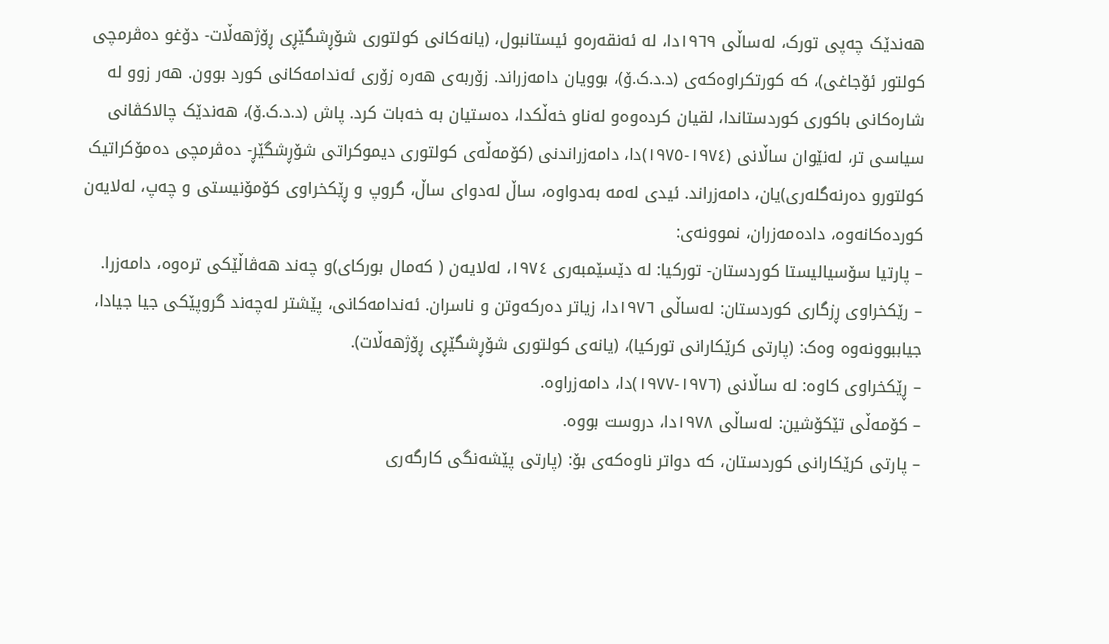هەندێک چەپی تورک، لەساڵی ١٩٦٩دا، لە ئەنقەرەو ئیستانبول، (یانەکانی کولتوری شۆڕشگێڕی ڕۆژهەڵات- دۆغو دەڤرمچی کولتور ئۆجاغی)، کە کورتکراوەکەی (د.د.ک.ۆ)، بوویان دامەزراند. زۆربەی هەرە زۆری ئەندامەکانی کورد بوون. هەر زوو لە شارەکانی باکوری کوردستاندا، لقیان کردەوەو لەناو خەڵکدا، دەستیان بە خەبات کرد. پاش (د.د.ک.ۆ)، هەندێک چالاکڤانی سیاسی تر، لەنێوان ساڵانی (١٩٧٤-١٩٧٥)دا، دامەزراندنی (کۆمەڵەی کولتوری دیموکراتی شۆڕشگێڕ- دەڤرمچی دەمۆکراتیک کولتورو دەرنەگلەری)یان، دامەزراند. ئیدی لەمە بەدواوە، ساڵ لەدوای ساڵ، گروپ و ڕێکخراوی کۆمۆنیستی و چەپ، لەلایەن کوردەکانەوە، دادەمەزران، نموونەی:
– پارتیا سۆسیالیستا کوردستان- تورکیا: لە دێسێمبەری ١٩٧٤، لەلایەن ( کەمال بورکای)و چەند هەڤاڵێکی ترەوە، دامەزرا.
– رێکخراوی ڕزگاری کوردستان: لەساڵی ١٩٧٦دا، زیاتر دەرکەوتن و ناسران. ئەندامەکانی، پێشتر لەچەند گروپێکی جیا جیادا، جیاببوونەوە وەک: (پارتی کرێکارانی تورکیا)، (یانەی کولتوری شۆڕشگێڕی ڕۆژهەڵات).
– ڕێکخراوی کاوە: لە ساڵانی (١٩٧٦-١٩٧٧)دا، دامەزراوە.
– کۆمەڵی تێکۆشین: لەساڵی ١٩٧٨دا، دروست بووە.
– پارتی کرێکارانی کوردستان، کە دواتر ناوەکەی بۆ: (پارتی پێشەنگی کارگەری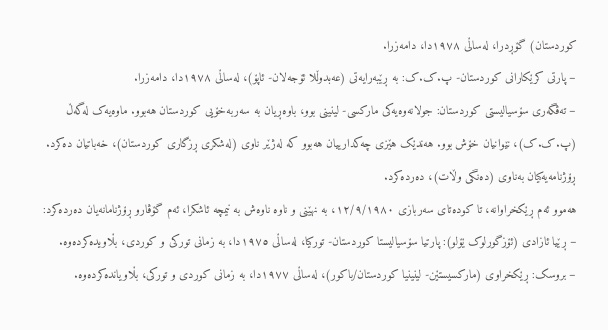کوردستان) گۆڕدرا، لەساڵی ١٩٧٨دا، دامەزرا.
– پارتی کرێکارانی کوردستان- پ.ک.ک: بە ڕێبەرایەتی (عەبدوڵلا ئۆجەلان- ئاپۆ)، لەساڵی ١٩٧٨دا، دامەزرا.
– تەڤگەری سۆسیالیستی کوردستان: جولانەوەیەکی مارکسی- لینینی بوو، باوەڕیان بە سەربەخۆیی کوردستان هەبوو. ماوەیەک لەگەڵ (پ.ک.ک)، نێوانیان خۆش بوو. هەندێک هێزی چەکدارییان هەبوو کە لەژێر ناوی (لەشکری ڕزگاری کوردستان)، خەباتیان دەکرد. ڕۆژنامەیەکیان بەناوی (دەنگی وڵات)، دەردەکرد.
هەموو ئەم ڕێکخراوانە، تا کودەتای سەربازی ١٢/٩/١٩٨٠، بە نهێنی و ناوە ناوەش بە نیمچە ئاشکرا، ئەم گۆڤارو ڕۆژنامانەیان دەردەکرد:
– ڕێیا ئازادی (ئۆزگورلوک ێۆلو): پارتیا سۆسیالیستا کوردستان- تورکیا، لەساڵی ١٩٧٥دا، بە زمانی تورکی و کوردی، بڵاویدەکردەوە.
– بروسک: ڕێکخراوی (مارکسیستێن- لینینیا کوردستان/باکور)، لەساڵی ١٩٧٧دا، بە زمانی کوردی و تورکی، بڵاویاندەکردەوە.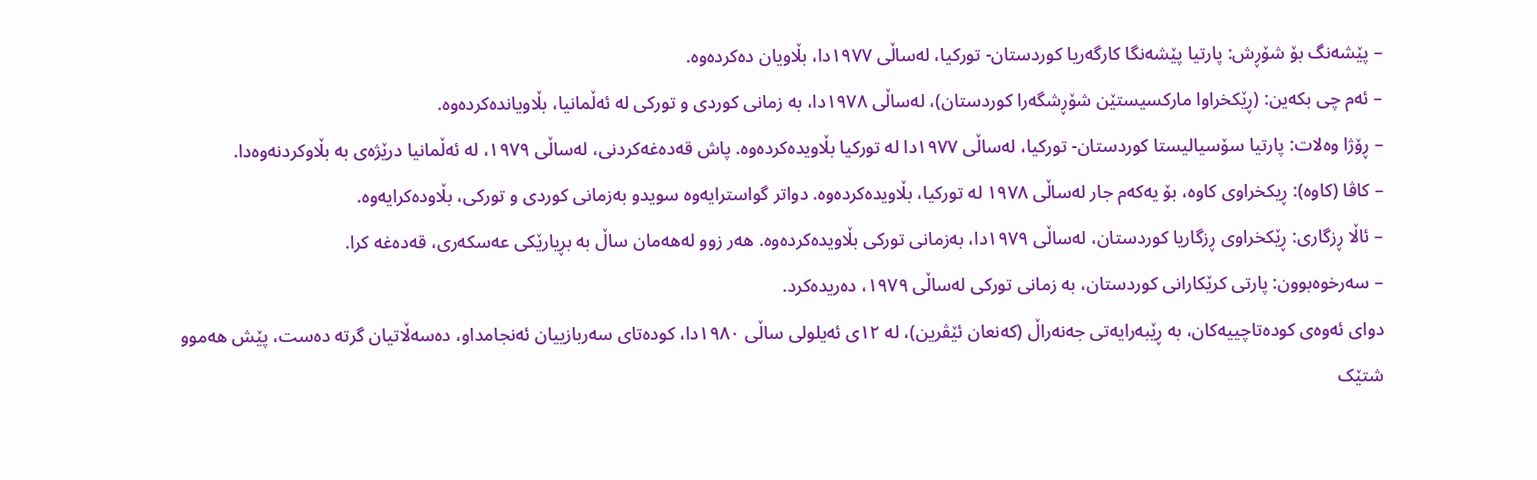– پێشەنگ بۆ شۆڕش: پارتیا پێشەنگا کارگەریا کوردستان- تورکیا، لەساڵی ١٩٧٧دا، بڵاویان دەکردەوە.
– ئەم چی بکەین: (ڕێکخراوا مارکسیستێن شۆڕشگەرا کوردستان)، لەساڵی ١٩٧٨دا، بە زمانی کوردی و تورکی لە ئەڵمانیا، بڵاویاندەکردەوە.
– ڕۆژا وەلات: پارتیا سۆسیالیستا کوردستان- تورکیا، لەساڵی ١٩٧٧دا لە تورکیا بڵاویدەکردەوە. پاش قەدەغەکردنی، لەساڵی ١٩٧٩، لە ئەڵمانیا درێژەی بە بڵاوکردنەوەدا.
– کاڤا (کاوە): ڕیکخراوی کاوە، بۆ یەکەم جار لەساڵی ١٩٧٨ لە تورکیا، بڵاویدەکردەوە. دواتر گواسترایەوە سویدو بەزمانی کوردی و تورکی، بڵاودەکرایەوە.
– ئاڵا ڕزگاری: ڕێکخراوی ڕزگاریا کوردستان، لەساڵی ١٩٧٩دا، بەزمانی تورکی بڵاویدەکردەوە. هەر زوو لەهەمان ساڵ بە بڕیارێکی عەسکەری، قەدەغە کرا.
– سەرخوەبوون: پارتی کرێکارانی کوردستان، بە زمانی تورکی لەساڵی ١٩٧٩، دەریدەکرد.
دوای ئەوەی کودەتاچییەکان، بە ڕێبەرایەتی جەنەراڵ (کەنعان ئێڤرین)، لە ١٢ی ئەیلولی ساڵی ١٩٨٠دا، کودەتای سەربازییان ئەنجامداو، دەسەڵاتیان گرتە دەست، پێش هەموو شتێک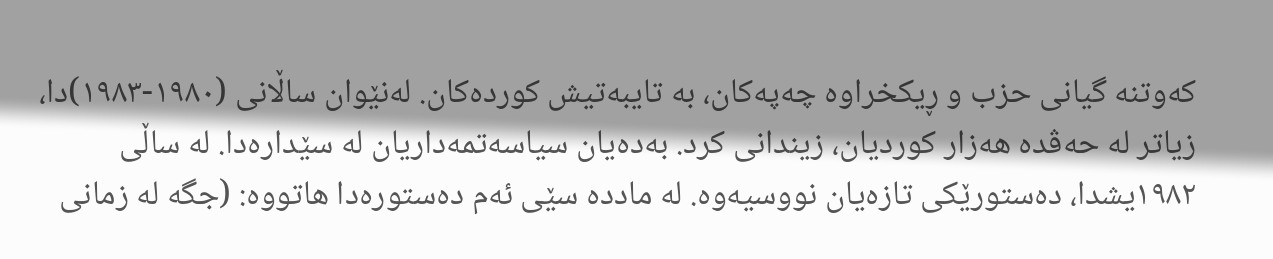کەوتنە گیانی حزب و ڕیکخراوە چەپەکان، بە تایبەتیش کوردەکان. لەنێوان ساڵانی (١٩٨٠-١٩٨٣)دا، زیاتر لە حەڤدە هەزار کوردیان، زیندانی کرد. بەدەیان سیاسەتمەداریان لە سێدارەدا. لە ساڵی ١٩٨٢یشدا، دەستورێکی تازەیان نووسیەوە. لە ماددە سێی ئەم دەستورەدا هاتووە: (جگە لە زمانی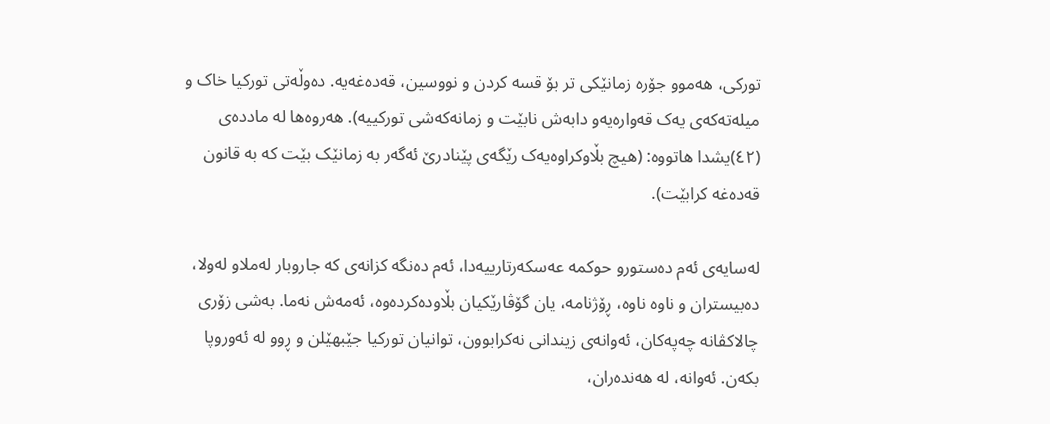تورکی، هەموو جۆرە زمانێکی تر بۆ قسە کردن و نووسین، قەدەغەیە. دەوڵەتی تورکیا خاک و میلەتەکەی یەک قەوارەیەو دابەش نابێت و زمانەکەشی تورکییە). هەروەها لە ماددەی (٤٢)یشدا هاتووە: (هیچ بڵاوکراوەیەک رێگەی پێنادرێ ئەگەر بە زمانێک بێت کە بە قانون قەدەغە کرابێت).

لەسایەی ئەم دەستورو حوکمە عەسکەرتارییەدا، ئەم دەنگە کزانەی کە جاروبار لەملاو لەولا، دەبیستران و ناوە ناوە، ڕۆژنامە، یان گۆڤارێکیان بڵاودەکردەوە، ئەمەش نەما. بەشی زۆری چالاکڤانە چەپەکان، ئەوانەی زیندانی نەکرابوون، توانیان تورکیا جێبهێلن و ڕوو لە ئەوروپا بکەن. ئەوانە، لە هەندەران،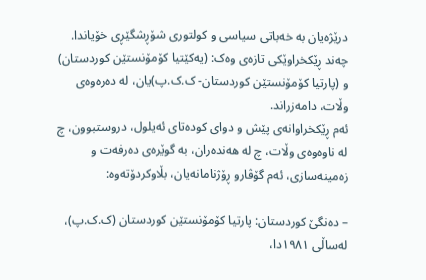درێژەیان بە خەباتی سیاسی و کولتوری شۆڕشگێڕی خۆیاندا. چەند ڕێکخراوێکی تازەی وەک: (یەکێتیا کۆمۆنستێن کوردستان) و (پارتیا کۆمۆنستێن کوردستان- ک.ک.پ)یان، لە دەرەوەی وڵات، دامەزراند.
ئەم ڕێکخراوانەی پێش و دوای کودەتای ئەیلول، دروستبوون، چ لە ناوەوەی وڵات، چ لە هەندەران، بە گوێرەی دەرفەت و زەمینەسازی، ئەم گۆڤارو ڕۆژنامانەیان، بڵاوکردۆتەوە:

– دەنگێ کوردستان: پارتیا کۆمۆنستێن کوردستان (ک.ک.پ)، لەساڵی ١٩٨١دا،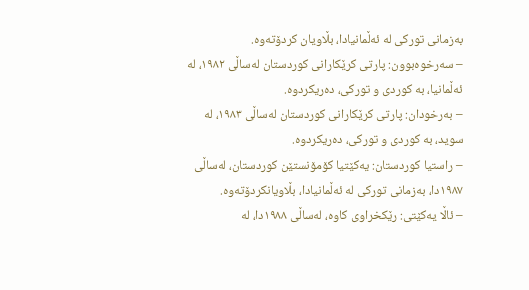بەزمانی تورکی لە ئەڵمانیادا، بڵاویان کردۆتەوە.
– سەرخوەبوون: پارتی کرێکارانی کوردستان لەساڵی ١٩٨٢، لە ئەڵمانیا، بە کوردی و تورکی، دەریکردوە.
– بەرخودان: پارتی کرێکارانی کوردستان لەساڵی ١٩٨٣، لە سوید، بە کوردی و تورکی، دەریکردوە.
– راستیا کوردستان: یەکێتیا کۆمۆنستێن کوردستان، لەساڵی ١٩٨٧دا، بەزمانی تورکی لە ئەڵمانیادا، بڵاویانکردۆتەوە.
– ئاڵا یەکێتی: رێکخراوی کاوە، لەساڵی ١٩٨٨دا، لە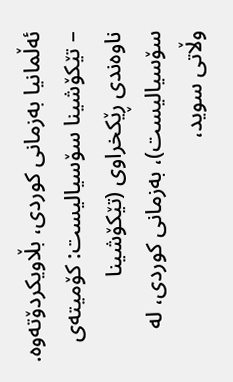ئەڵمانیا بەزمانی کوردی، بڵاویکردۆتەوە.
– تێکۆشینا سۆسیالیست: کۆمیتەی ناوەندی ڕێکخراوی (تێکۆشینا سۆسیالیست)، بەزمانی کوردی، لە وڵاتی سوید،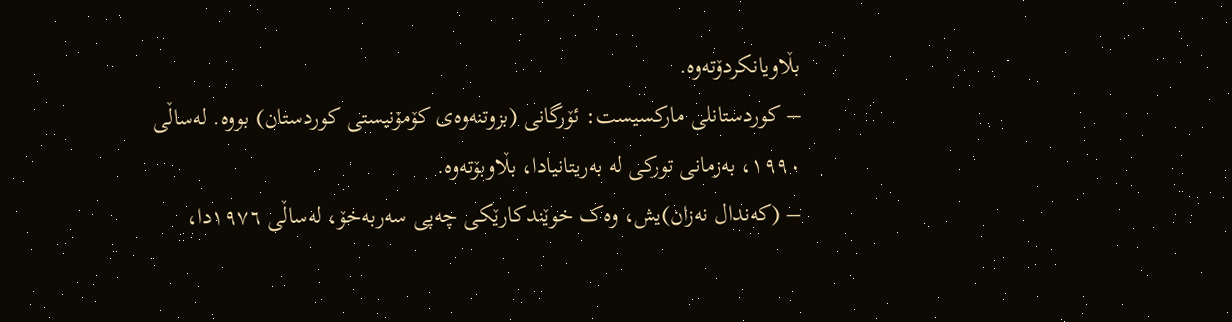بڵاویانکردۆتەوە.
– کوردستانلی مارکسیست: ئۆرگانی (بزوتنەوەی کۆمۆنیستی کوردستان) بووە. لەساڵی ١٩٩٠، بەزمانی تورکی لە بەریتانیادا، بڵاوبۆتەوە.
– (کەندال نەزان)یش، وەک خوێندکارێکی چەپی سەربەخۆ، لەساڵی ١٩٧٦دا،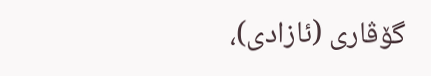گۆڤاری (ئازادی)،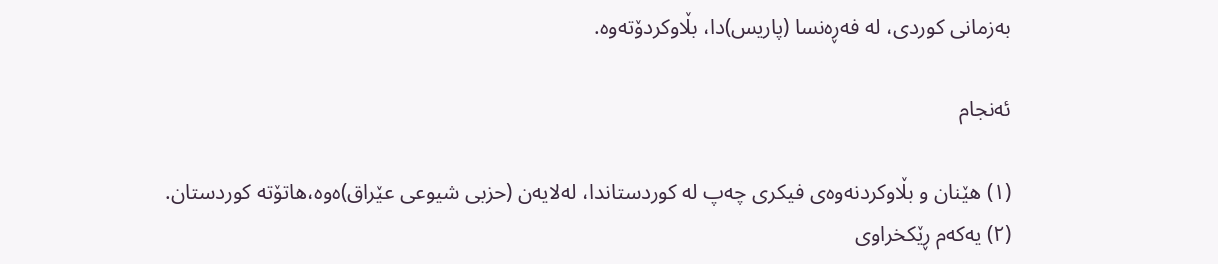بەزمانی کوردی، لە فەڕەنسا (پاریس)دا، بڵاوکردۆتەوە.

ئەنجام

(١) هێنان و بڵاوکردنەوەی فیکری چەپ لە کوردستاندا، لەلایەن (حزبی شیوعی عێراق)ەوە،هاتۆتە کوردستان.
(٢) یەکەم ڕێکخراوی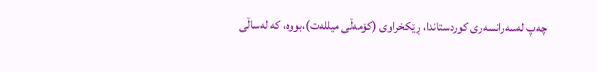چەپ لەسەرانسەری کوردستاندا، ڕێکخراوی (کۆمەڵی میللەت)،بووە، کە لەساڵی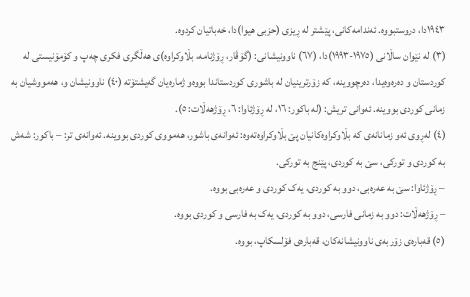١٩٤٣دا، دروستبووە. ئەندامەکانی، پێشتر لە ڕیزی (حزبی هیوا)دا، خەباتیان کردوە.
(٣) لە نێوان ساڵانی (١٩٧٥-١٩٩٣)دا، (٦٧) ناوونیشانی: (گۆڤار، ڕۆژنامە، بڵاوکراوە)ی هەڵگری فکری چەپ و کۆمۆنیستی لە کوردستان و دەرەوەیدا، دەرچووینە، کە زۆرترینیان لە باشوری کوردستاندا بووەو ژمارەیان گەیشتۆتە (٤٠) ناوونیشان و، هەمووشیان بە زمانی کوردی بووینە. ئەوانی تریش: (لە باکور: ١٦، لە ڕۆژئاوا: ٦، ڕۆژهەڵات: ٥).
(٤) لەڕوی ئەو زمانانەی کە بڵاوکراوەکانیان پێ بڵاوکراوەتەوە: ئەوانەی باشور، هەمووی کوردی بووینە. ئەوانەی تر: – باکور: شەش بە کوردی و تورکی، سێ بە کوردی، پێنج بە تورکی.
– ڕۆژئاوا: سێ بە عەرەبی، دوو بە کوردی، یەک کوردی و عەرەبی بووە.
– ڕۆژهەڵات: دوو بە زمانی فارسی، دوو بە کوردی، یەک بە فارسی و کوردی بووە.
(٥) قەبارەی زۆربەی ناوونیشانەکان، قەبارەی فۆلسکاپ، بووە.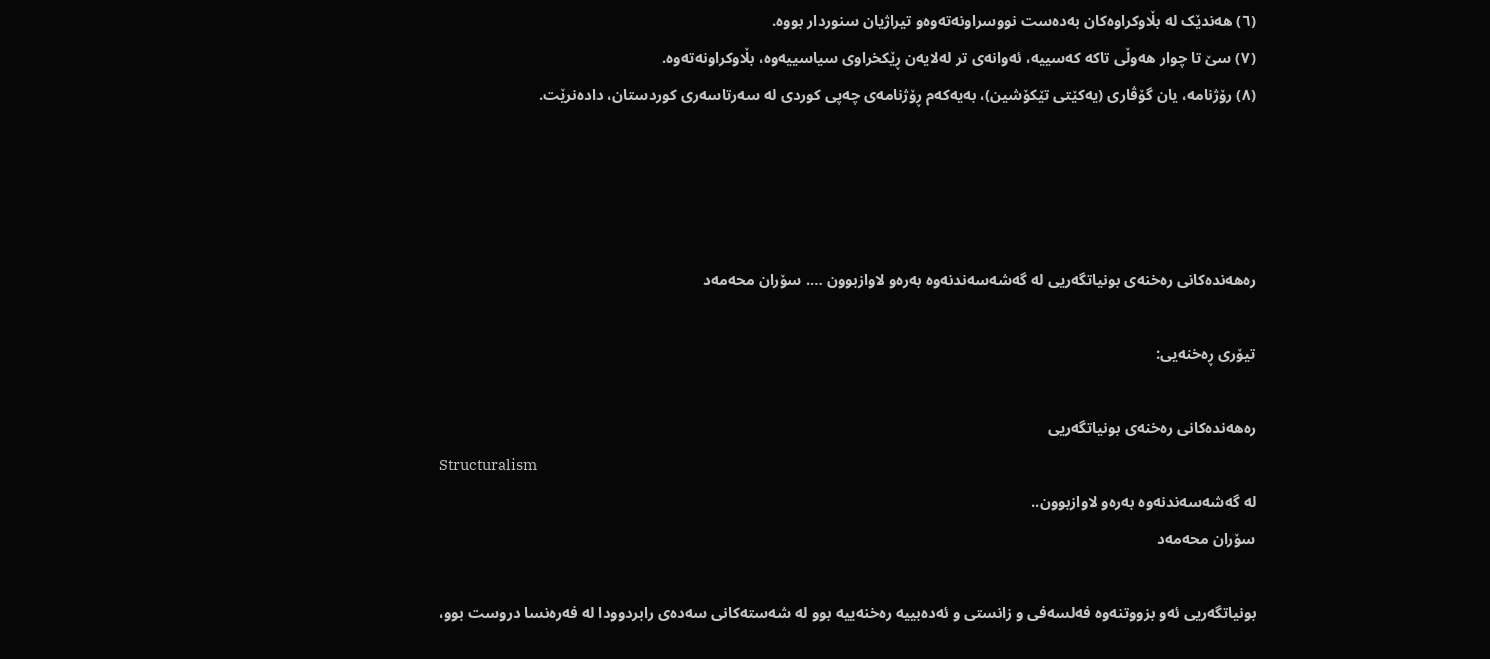(٦) هەندێک لە بڵاوکراوەکان بەدەست نووسراونەتەوەو تیراژیان سنوردار بووە.
(٧) سێ تا چوار هەوڵی تاکە کەسییە، ئەوانەی تر لەلایەن ڕێکخراوی سیاسییەوە، بڵاوکراونەتەوە.
(٨) رۆژنامە، یان گۆڤاری (یەکێتی تێکۆشین)، بەیەکەم ڕۆژنامەی چەپی کوردی لە سەرتاسەری کوردستان، دادەنرێت.




ره‌هه‌نده‌کانی ره‌خنه‌ی بونیاتگه‌ریی له‌ گه‌شه‌سه‌ندنه‌وه‌ به‌ره‌و لاوازبوون …. سۆران محه‌مه‌د

تیۆری ڕه‌خنه‌یی:

ره‌هه‌نده‌کانی ره‌خنه‌ی بونیاتگه‌ریی
Structuralism
له‌ گه‌شه‌سه‌ندنه‌وه‌ به‌ره‌و لاوازبوون..
سۆران محه‌مه‌د

بونیاتگه‌ریی ئه‌و بزووتنه‌وه‌ فه‌لسه‌فی و زانستی و ئه‌ده‌بییه ره‌خنه‌ییه‌ بوو له‌ شه‌سته‌کانی سه‌ده‌ی رابردوودا له‌ فه‌ره‌نسا دروست بوو،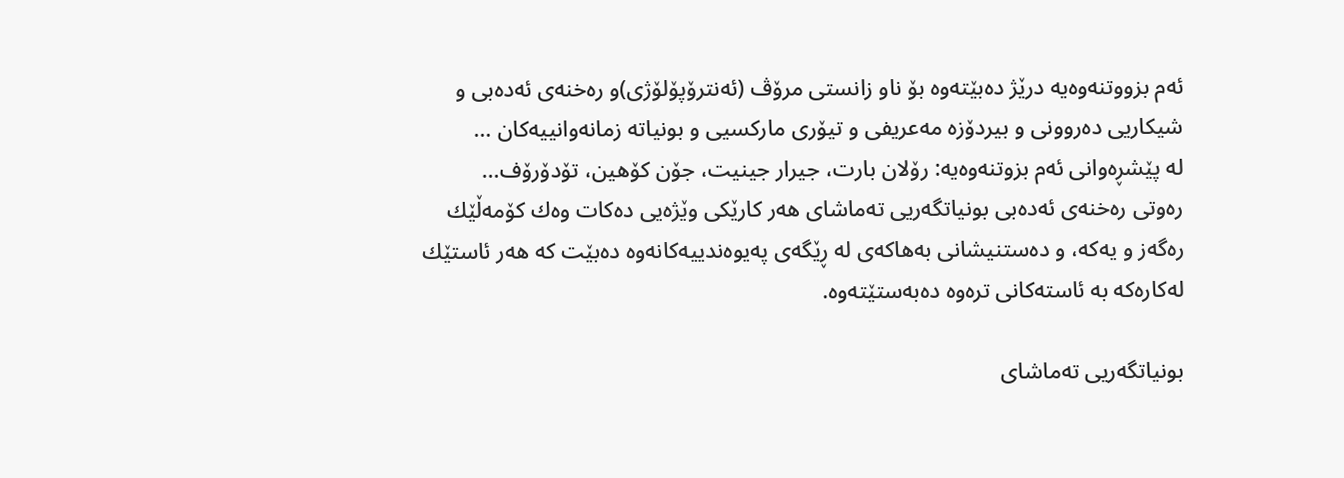ئه‌م بزووتنه‌وه‌یه‌ درێژ ده‌بێته‌وه‌ بۆ‌ ناو زانستی مرۆڤ (ئه‌نترۆپۆلۆژی)و ره‌خنه‌ی ئه‌ده‌بی و شیكاریی ده‌روونی و بیردۆزه‌ مه‌عریفی و تیۆری مارکسیی و بونیاته‌ زمانه‌وانییه‌کان …
له‌ پێشڕه‌وانی ئه‌م بزوتنه‌وه‌یه‌: رۆلان بارت، جیرار جینیت، جۆن کۆهین، تۆدۆرۆف…
ره‌وتی ره‌خنه‌ی ئه‌ده‌بی بونیاتگه‌ریی ته‌ماشای هه‌ر کارێکی وێژه‌یی ده‌کات وه‌ك کۆمه‌ڵێك ره‌گه‌ز و یه‌که‌، و ده‌ستنیشانی به‌هاکه‌ی له‌ ڕێگه‌ی په‌یوه‌ندییه‌کانه‌وه‌ ده‌بێت که‌ هه‌ر ئاستێك له‌کاره‌که‌ به‌ ئاسته‌کانی تره‌وه‌ ده‌به‌ستێته‌وه.

بونیاتگه‌ریی ته‌ماشای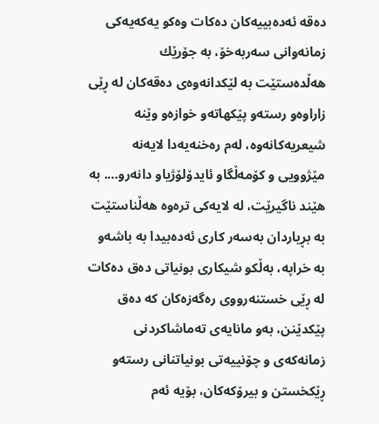ده‌قه‌ ئه‌ده‌بییه‌کان ده‌کات وه‌کو یه‌که‌یه‌کی زمانه‌وانی سه‌ربه‌خۆ، به‌ جۆرێك هه‌ڵده‌ستێت به‌ لێکدانه‌وه‌ی ده‌قه‌کان له‌ ڕێی زاراوه‌و رسته‌و پێکهاته‌و خوازه‌و وێنه‌ شیعریه‌کانه‌وه، له‌م ره‌خنه‌یه‌دا لایه‌نه‌ مێژوویی و کۆمه‌ڵگاو ئایدۆلۆژیاو دانه‌رو…. به‌ هێند ناگیرێت، له‌ لایه‌کی تره‌وه‌ هه‌ڵناستێت به‌ بڕیاردان به‌سه‌ر کاری ئه‌ده‌بیدا به‌ باشه‌و به‌ خراپه‌، به‌ڵکو شیکاری بونیاتی ده‌ق ده‌کات له‌ ڕێی خستنه‌رووی ره‌گه‌زه‌کان که‌ ده‌ق پێکدێنن، به‌و مانایه‌ی ته‌ماشاکردنی زمانه‌که‌ی و چۆنییه‌تی بونیاتنانی رسته‌و ڕێکخستن و بیرۆکه‌کان، بۆیه‌ ئه‌م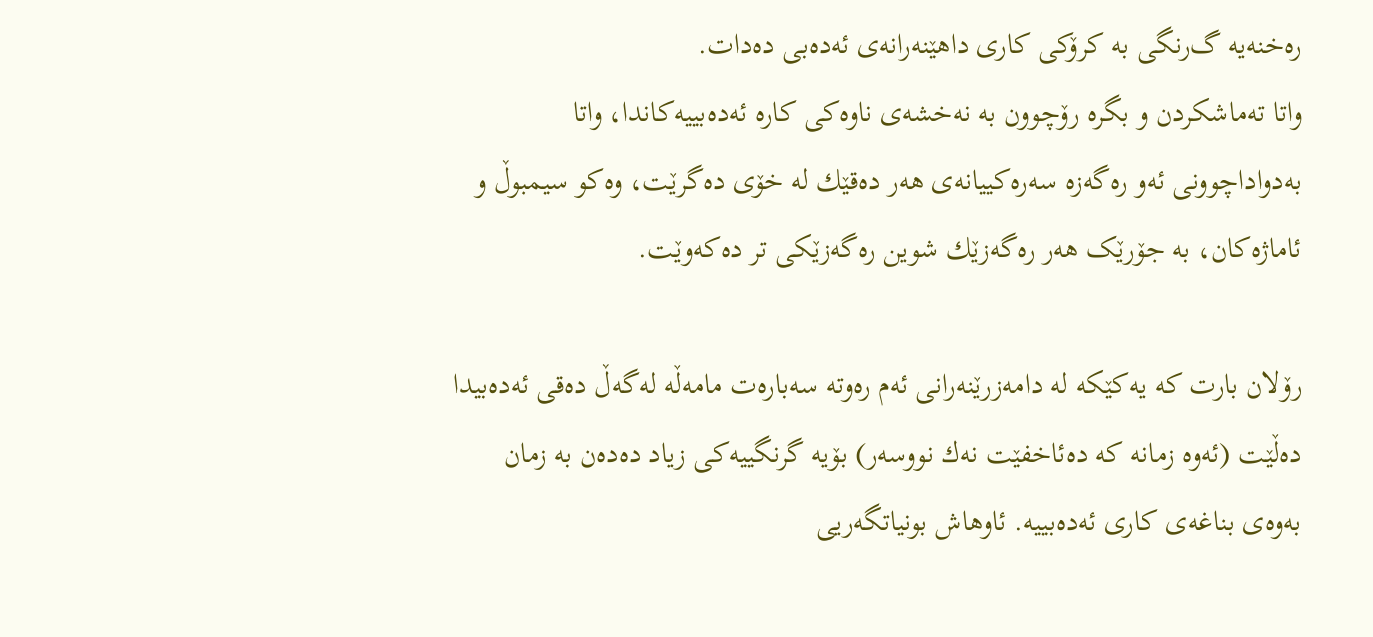ره‌خنه‌یه‌ گ‌رنگی به‌ کرۆکی کاری داهێنه‌رانه‌ی ئه‌ده‌بی ده‌دات.
واتا ته‌ماشکردن و بگره‌ رۆچوون به‌ نه‌خشه‌ی ناوه‌کی کاره‌ ئه‌ده‌بییه‌کاندا، واتا به‌دواداچوونی ئه‌و ره‌گه‌زه‌ سه‌ره‌کییانه‌ی هه‌ر ده‌قێك له‌ خۆی ده‌گرێت، وه‌کو سیمبوڵ و ئاماژه‌کان، به‌ جۆرێک هه‌ر ره‌گه‌زێك شوین ره‌گه‌زێکی تر ده‌که‌وێت.

رۆلان بارت که‌ یه‌کێکه‌ له‌ دامه‌زرێنه‌رانی ئه‌م ره‌وته‌ سه‌باره‌ت مامه‌ڵه‌ له‌گه‌ڵ ده‌قی ئه‌ده‌بیدا ده‌ڵێت (ئه‌وه‌ زمانه‌ که‌ ده‌ئاخفێت نه‌ك نووسه‌ر) بۆیه‌ گرنگییه‌کی زیاد ده‌ده‌ن به‌ زمان به‌وه‌ی بناغه‌ی کاری ئه‌ده‌بییه‌. ئاوهاش بونیاتگه‌ریی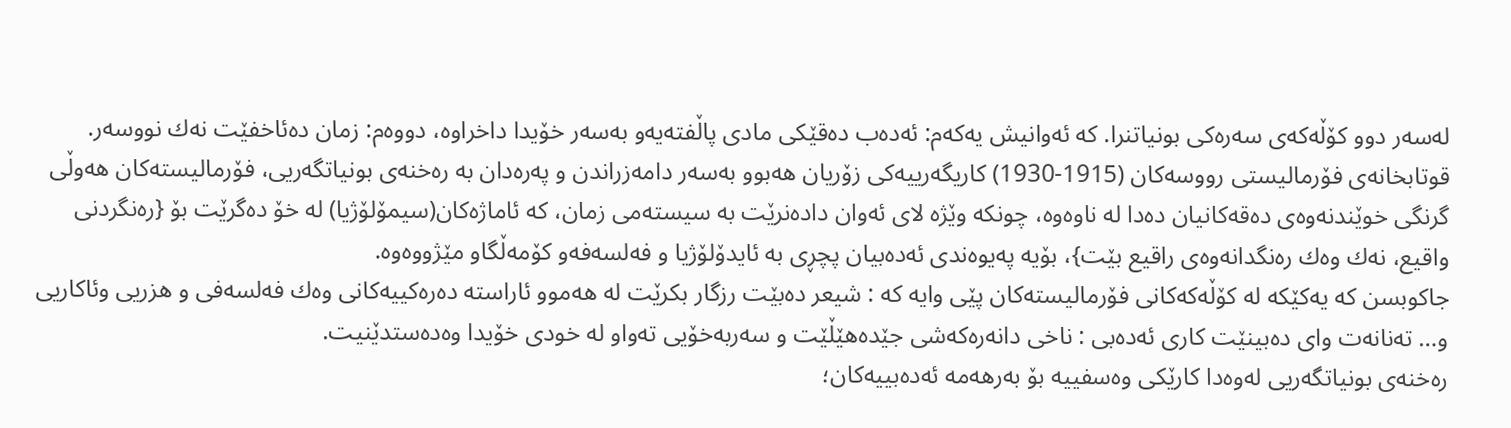له‌سه‌ر دوو کۆڵه‌که‌ی سه‌ره‌کی بونیاتنرا. که‌ ئه‌وانیش یه‌که‌م: ئه‌ده‌ب ده‌قێکی مادی پاڵفته‌یه‌و به‌سه‌ر خۆیدا داخراوه‌، دووه‌م: زمان ده‌ئاخفێت نه‌ك نووسه‌ر.
قوتابخانه‌ی فۆرمالیستی رووسه‌کان (1915-1930) کاریگه‌رییه‌کی زۆریان هه‌بوو به‌سه‌ر دامه‌زراندن و په‌ره‌دان به‌ ره‌خنه‌ی بونیاتگه‌ریی، فۆرمالیسته‌کان هه‌وڵی گرنگی خو‌ێندنه‌وه‌ی ده‌قه‌کانیان ده‌دا له‌ ناوه‌وه‌، چونکه‌ وێژه‌ لای ئه‌وان داده‌نرێت به‌ سیسته‌می زمان، که‌ ئاماژه‌کان(سیمۆلۆژیا) له‌ خۆ ده‌گرێت بۆ {ره‌نگردنی واقیع، نه‌ك وه‌ك ره‌نگدانه‌وه‌ی راقیع بێت}، بۆیه‌ په‌یوه‌ندی ئه‌ده‌بیان پچڕی به‌ ئایدۆلۆژیا و فه‌لسه‌فه‌و کۆمه‌ڵگاو مێژووه‌وه‌.
جاکوبسن که‌ یه‌کێکه‌ له‌ کۆڵه‌که‌کانی فۆرمالیسته‌کان پێی وایه‌ که‌ : شیعر ده‌بێت رزگار بکرێت له‌ هه‌موو ئاراسته‌ ده‌ره‌کییه‌کانی وه‌ك فه‌لسه‌فی و هزریی وئاکاریی و… ته‌نانه‌ت وای ده‌بینێت کاری ئه‌ده‌بی : ناخی دانه‌ره‌که‌شی جێده‌هێڵێت و سه‌ربه‌خۆیی ته‌واو له‌ خودی خۆیدا وه‌ده‌ستدێنیت.
ره‌خنه‌ی بونیاتگه‌ریی له‌وه‌دا کارێکی وه‌سفییه‌ بۆ به‌رهه‌مه‌ ئه‌ده‌بییه‌کان؛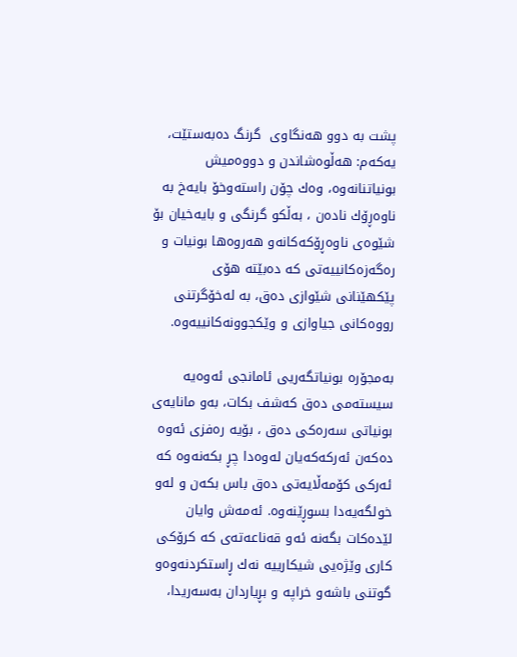پشت به‌ دوو هه‌نگاوی ‌ گرنگ ده‌به‌ستێت، یه‌که‌م: هه‌ڵوه‌شاندن و دووه‌میش بونیاتنانه‌وه‌، وه‌ك چۆن راسته‌وخۆ بایه‌خ به‌ ناوه‌ڕۆك ناده‌ن ، به‌ڵکو گرنگی و بایه‌خیان بۆ شێوه‌ی ناوه‌ڕۆکه‌کانه‌‌و هه‌روه‌ها بونیات و ره‌گه‌زه‌کانییه‌تی‌‌‌ که‌ ده‌بێته‌ هۆی پێکهێنانی شێوازی ده‌ق، به‌ له‌خۆگرتنی رووه‌کانی‌ جیاوازی و وێکجوونه‌کانییه‌وه‌.

به‌مجۆره‌ بونیاتگه‌ریی ئامانجی ئه‌وه‌یه‌ سیسته‌می ده‌ق که‌شف بکات، به‌و مانایه‌ی بونیاتی سه‌ره‌کی ده‌ق ، بۆیه‌ ره‌فزی ئه‌وه‌ ده‌که‌ن ئه‌رکه‌که‌یان له‌وه‌دا چڕ بکه‌نه‌وه‌ که‌ ئه‌رکی کۆمه‌ڵایه‌تی ده‌ق باس بکه‌ن و له‌و خولگه‌یه‌دا بسوڕێنه‌وه‌. ئه‌مه‌ش وایان لێده‌کات بگه‌نه‌ ئه‌و قه‌ناعه‌ته‌ی که‌ کرۆکی کاری وێژه‌یی شیکارییه‌ نه‌ك ڕاستکردنه‌وه‌و گوتنی باشه‌و خراپه و بڕیاردان به‌سه‌ریدا‌،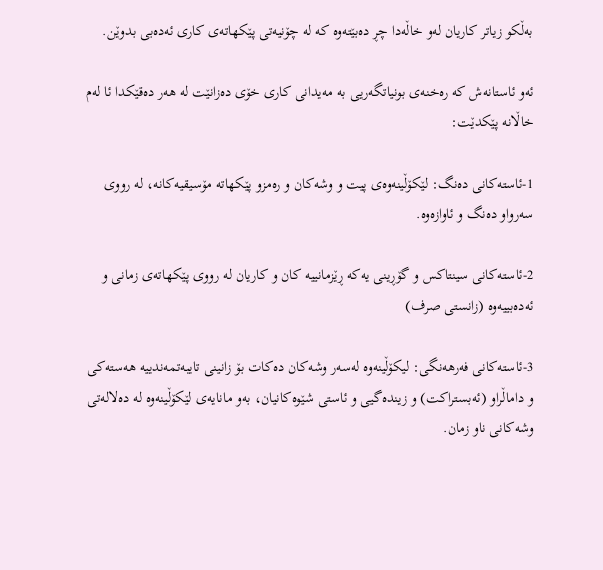به‌ڵکو زیاتر کاریان له‌و خاڵه‌دا چڕ ده‌بێته‌وه‌ که‌ له‌ چۆنیه‌تی پێکهاته‌ی کاری ئه‌ده‌بی بدوێن.

ئه‌و ئاستانه‌ش که‌ ره‌خنه‌ی بونیاتگه‌ریی به‌ مه‌یدانی کاری خۆی ده‌زانێت له‌ هه‌ر ده‌قێکدا ئا له‌م خاڵانه‌ پێکدێت:

1-ئاسته‌کانی ده‌نگ: لێکۆڵینه‌وه‌ی پیت و وشه‌کان و ره‌مزو پێکهاته‌ مۆسیقیه‌کانه‌، له‌ رووی سه‌رواو ده‌نگ و ئاوازه‌وه‌.

2-ئاسته‌کانی سینتاکس و گۆڕینی یه‌که‌ ڕێزمانییه‌ کان و کاریان له‌ رووی پێکهاته‌ی زمانی و ئه‌ده‌بییه‌وه‌ (زانستی صرف)

3-ئاسته‌کانی فه‌رهه‌نگی: لیکۆڵینه‌وه‌ له‌سه‌ر وشه‌کان ده‌کات بۆ زانینی تایبه‌تمه‌ندییه‌ هه‌سته‌کی و داماڵراو (ئه‌بستراکت) و زینده‌گیی و ئاستی شێوه‌کانیان، به‌و مانایه‌ی لێکۆڵینه‌وه‌ له‌ ده‌لاله‌تی وشه‌کانی ناو زمان.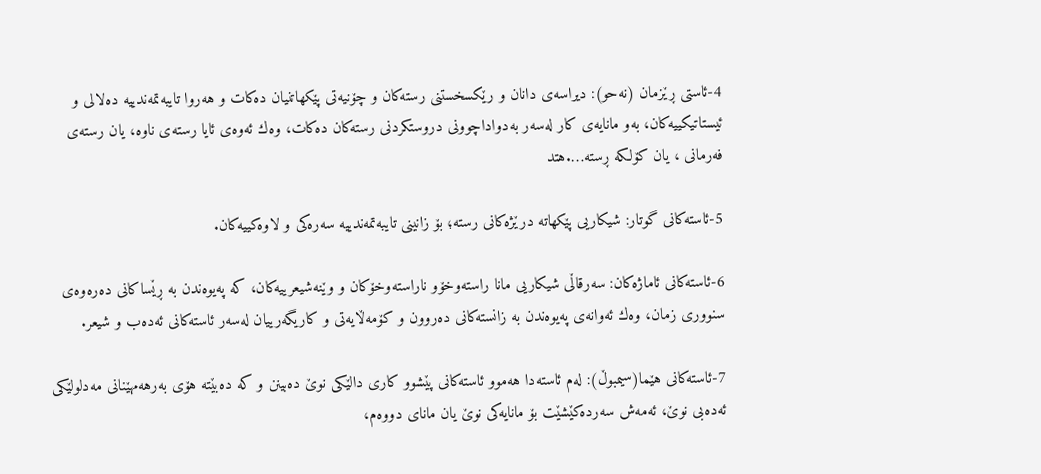4-ئاستی ڕێزمان (نه‌حو): دیراسه‌ی دانان و رێکسخستنی رسته‌کان و چۆنیه‌تی پێکهاتنیان ده‌کات و هه‌روا تایبه‌تمه‌ندییه‌ ده‌لالی و ئیستاتیکییه‌کان، به‌و مانایه‌ی کار له‌سه‌ر به‌دواداچوونی دروستکردنی رسته‌کان ده‌کات، وه‌ك ئه‌وه‌ی ئایا رسته‌ی ناوه‌، یان رسته‌ی فه‌رمانی ، یان کۆلکه‌ ڕسته‌….هتد

5-ئاسته‌کانی گوتار: شیکاریی پێکهاته‌ درێژه‌کانی رسته‌؛ بۆ زانینی تایبه‌تمه‌ندییه‌ سه‌ره‌کی و لاوه‌کییه‌کان.

6-ئاسته‌کانی ئاماژه‌کان: سه‌رقاڵی شیکاریی مانا راسته‌وخۆو ناراسته‌وخۆکان و وێنه‌شیعرییه‌کان، که‌ په‌یوه‌ندن به‌ ڕێساکانی ده‌ره‌وه‌ی سنووری زمان، وه‌ك ئه‌وانه‌ی په‌یوه‌ندن به‌ زانسته‌کانی ده‌روون و کۆمه‌ڵایه‌تی و کاریگه‌رییان له‌سه‌ر ئاسته‌کانی ئه‌ده‌ب و شیعر.

7-ئاسته‌کانی هێما(سیمبوڵ): له‌م ئاسته‌دا هه‌موو ئاسته‌کانی پێشوو کاری دالێکی نوێ ده‌بینن و که‌ ده‌بێته‌ هۆی به‌رهه‌مهێنانی مه‌دلولێکی ئه‌ده‌بی نوێ، ئه‌مه‌ش سه‌رده‌کێشێت بۆ مانایه‌کی نوێ یان مانای دووه‌م،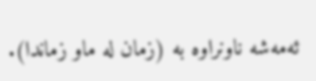ئه‌مه‌شه‌ ناونراوه‌ به‌ (زمان له‌ ماو زماندا).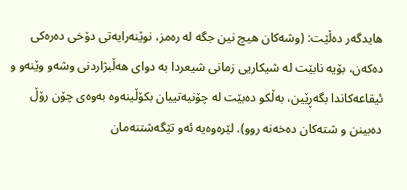هایدگه‌ر ده‌ڵێت: (وشه‌کان هیچ نین جگه‌ له‌ ره‌مز، نوێنه‌رایه‌تی دۆخی ده‌ره‌کی ده‌که‌ن، بۆیه‌ نابێت له‌ شیکاریی زمانی شیعردا به‌ دوای هه‌ڵبژاردنی وشه‌و وێنه‌و و ئیقاعه‌کاندا بگه‌ڕێین، به‌ڵکو ده‌بێت له‌ چۆنیه‌تییان بکۆڵینه‌وه‌ به‌وه‌ی چۆن رۆڵ ده‌بینن و شته‌کان ده‌خه‌نه‌ روو). لێره‌وه‌یه‌ ئه‌و تێگه‌شتنه‌مان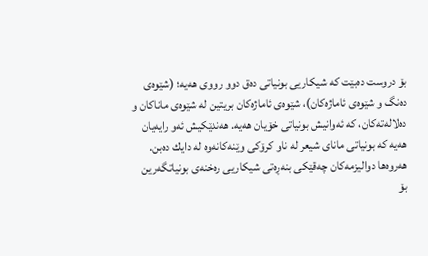بۆ دروست ده‌بێت که‌ شیکاریی بونیاتی ده‌ق دوو رووی هه‌یه‌؛ (شێوه‌ی ده‌نگ و شێوه‌ی ئاماژه‌کان)، شێوه‌ی ئاماژه‌کان بریتین له‌ شێوه‌ی ماناکان و ده‌لاله‌ته‌کان، که‌ ئه‌وانیش بونیاتی خۆیان هه‌یه. هه‌ندێکیش ئه‌و رایه‌یان هه‌یه‌ که‌ بونیاتی مانای شیعر له‌ ناو کرۆکی وێنه‌کانه‌وه‌ له‌ دایك ده‌بن.
هه‌روه‌ها دوالیزمه‌کان چه‌قێکی بنه‌ڕه‌تی شیكاریی ره‌خنه‌ی بونیاتگه‌رین بۆ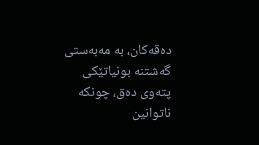ده‌قه‌کان، به ‌مه‌به‌ستی گه‌شتنه‌ بونیاتێکی پته‌وی ده‌ق، چونکه‌ ناتوانین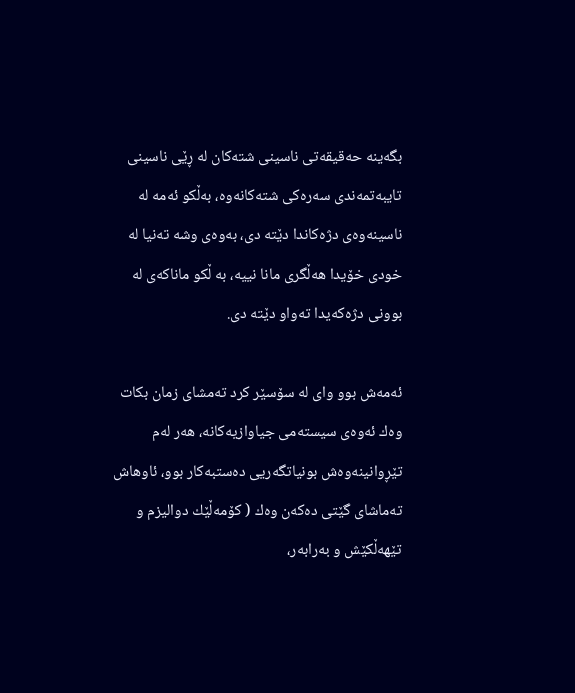بگه‌ینه‌ ‌حه‌قیقه‌تی ناسینی شته‌کان له‌ ڕێی ناسینی تایبه‌تمه‌ندی سه‌ره‌کی شته‌کانه‌وه‌، به‌ڵکو ئه‌مه‌ له‌ ناسینه‌وه‌ی دژه‌کاندا دێته‌ دی، به‌وه‌ی وشه‌ ته‌نیا له‌ خودی خۆیدا هه‌ڵگری مانا نییه‌، به‌ ڵکو ماناکه‌ی له‌ بوونی دژه‌که‌یدا ته‌واو دێته‌ دی.

ئه‌مه‌ش بوو وای له‌ سۆسێر کرد‌ ته‌مشای زمان بکات وه‌ك ئه‌وه‌ی‌ سیسته‌می جیاوازیه‌کانه‌، هه‌ر له‌م تێڕوانینه‌وه‌ش بونیاتگه‌ریی ده‌ستبه‌کار بوو، ئاوهاش ته‌ماشای گێتی ده‌که‌ن وه‌ك ( کۆمه‌ڵێك دوالیزم و تێهه‌ڵکێش و به‌رابه‌ر،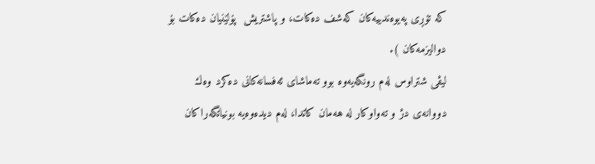که‌ تۆڕی په‌یوه‌ندییه‌کان که‌شف ده‌کات، و پاشتریش ‌ پۆلێنیان ده‌کات بۆ دوالیزمه‌کان ).
لیڤی شتراوس له‌م رونگه‌یه‌وه‌ بوو ته‌ماشای ئه‌فسانه‌کانی ده‌کرد وه‌ك دووانه‌ی دژ و ته‌واوکار له‌ هه‌مان کاتدا، له‌م دیده‌وه‌یه‌ بونیاتگه‌راکان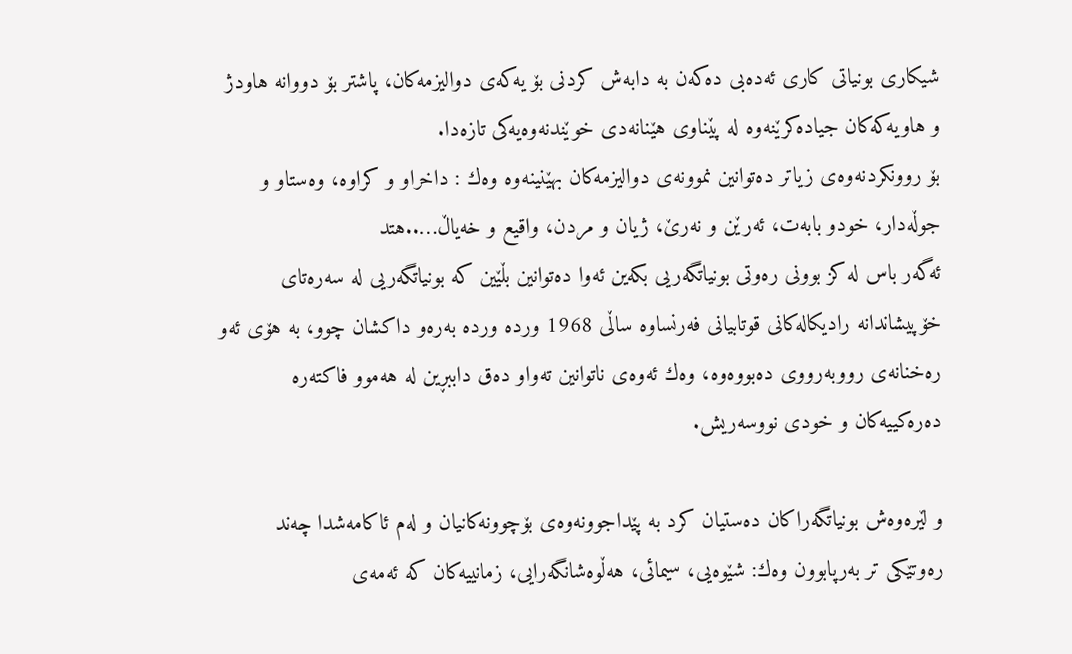شیكاری بونیاتی کاری ئه‌ده‌بی ده‌که‌ن به‌ دابه‌ش کردنی بۆ یه‌که‌ی‌ دوالیزمه‌کان، پاشتر بۆ دووانه‌ هاودژ و هاویه‌که‌کان جیاده‌کرێنه‌وه‌ له‌ پێناوی هێنانه‌دی خوێندنه‌وه‌یه‌کی تازه‌دا.
بۆ روونکردنه‌وه‌ی زیاتر ده‌توانین نموونه‌ی دوالیزمه‌کان بهێنینه‌وه‌ وه‌ك : داخراو و کراوه‌، وه‌ستاو و جوڵه‌دار، خودو بابه‌ت، ئه‌رێن و نه‌رێ، ژیان و مردن، واقیع و خه‌یاڵ…..هتد
ئه‌گه‌ر باس له‌ کز بوونی ره‌وتی بونیاتگه‌ریی بکه‌ین ئه‌وا ده‌توانین بڵێین که‌ بونیاتگه‌ریی له‌ سه‌‌ره‌تای خۆپیشاندانه‌ رادیکاله‌کانی قوتابیانی فه‌رنساوه‌ ساڵی 1968 ورده‌ ورده‌ به‌ره‌و داکشان چوو، به‌ هۆی ئه‌و ره‌خنانه‌ی رووبه‌رووی ده‌بووه‌وه‌، وه‌ك ئه‌وه‌ی ناتوانین ته‌واو ده‌ق داببڕین له‌ هه‌موو فاکته‌ره‌ ده‌ره‌کییه‌کان و خودی نووسه‌ریش.

و لێره‌وه‌ش بونیاتگه‌راکان ده‌ستیان کرد به‌ پێداجوونه‌وه‌ی بۆچوونه‌کانیان و له‌م ئاکامه‌شدا چه‌ند ره‌وتێکی تر به‌رپابوون وه‌ك: شێوه‌یی، سیمائی، هه‌ڵوه‌شانگه‌رایی، زمانییه‌کان که‌ ئه‌مه‌ی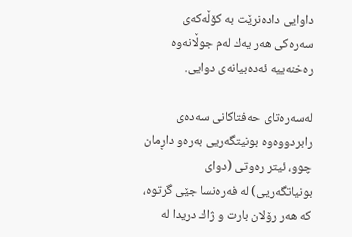داوایی داده‌نرێت به‌ کۆڵه‌که‌ی سه‌ره‌کی هه‌ر یه‌ك له‌م جوڵانه‌وه‌ ره‌خنه‌ییه‌ ئه‌ده‌بیانه‌ی دوایی.

له‌سه‌ره‌تای حه‌فتاکانی سه‌ده‌ی رابردووه‌وه‌ بونیتگه‌ریی به‌ره‌و داڕمان چوو، ئیتر ره‌وتی (دوای بونیاتگه‌ریی) له‌ فه‌ره‌نسا جێی گرتوه‌، که‌ هه‌ر رۆلان بارت و ژاك دریدا له‌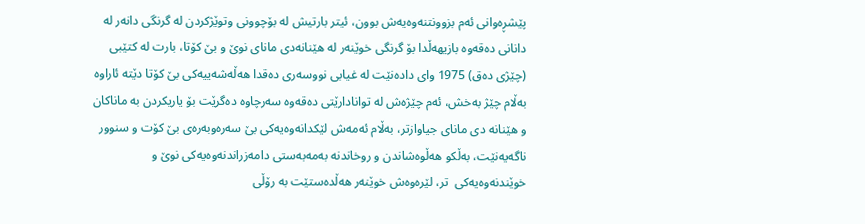پێشڕه‌وانی ئه‌م بزوونتنه‌وه‌یه‌ش بوون، ئیتر بارتیش له‌ بۆچوونی وتوێژکردن له‌ گرنگی دانه‌ر له‌ دانانی ده‌قه‌وه‌ بازیهه‌ڵدا بۆ گرنگی خوێنه‌ر له‌ هێنانه‌دی مانای نوێ و بێ کۆتا، بارت له‌ کتێبی (چێژی ده‌ق) 1975 وای داده‌نێت له‌ غیابی نووسه‌ری ده‌قدا هه‌ڵه‌شه‌ییه‌کی بێ کۆتا دێته‌ ئاراوه‌ به‌ڵام چێژ به‌خش، ئه‌م چێژه‌ش له‌ توانادارێتی ده‌قه‌وه‌ سه‌رچاوه‌ ده‌گرێت بۆ یاریکردن به‌ ماناکان و هێنانه‌ دی مانای جیاوازتر، به‌ڵام ئه‌مه‌ش لێکدانه‌وه‌یه‌کی بێ سه‌ره‌وبه‌ره‌ی بێ کۆت و سنوور ناگه‌یه‌نێت، به‌ڵکو هه‌ڵوه‌شاندن و روخاندنه‌ به‌مه‌به‌ستی دامه‌زراندنه‌وه‌یه‌کی نوێ و خوێندنه‌وه‌یه‌کی ‌ تر، لێره‌وه‌ش خوێنه‌ر هه‌ڵده‌ستێت به‌ رۆڵی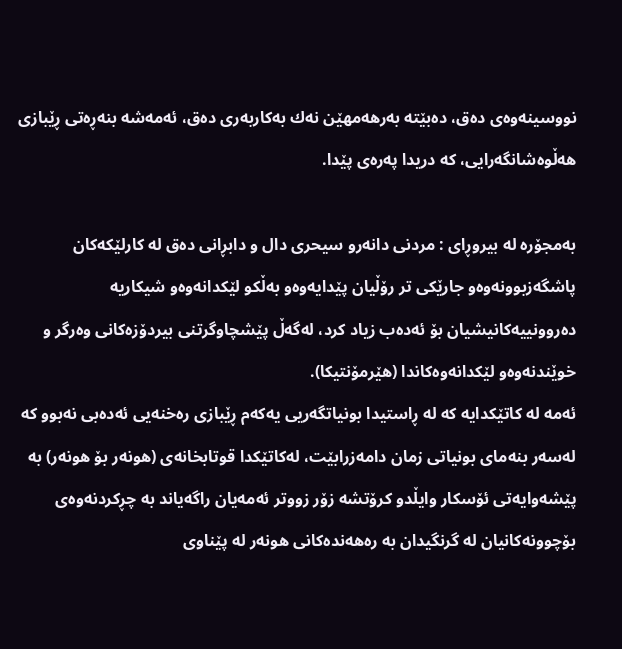نووسینه‌وه‌ی ده‌ق، ده‌بێته‌ به‌رهه‌مهێن نه‌ك به‌کاربه‌ری ده‌ق‌، ئه‌مه‌شه‌ بنه‌ڕه‌تی ڕێبازی هه‌ڵوه‌شانگه‌رایی، که‌ دریدا په‌ره‌ی پێدا.

به‌مجۆره‌ له‌ بیروڕای : مردنی دانه‌رو سیحری دال و دابڕانی ده‌ق له‌ کارلێکه‌کان پاشگه‌زبوونه‌وه‌و جارێکی تر رۆڵیان پێدایه‌وه‌و به‌ڵکو لێکدانه‌وه‌و شیکاریه‌ ده‌روونییه‌کانیشیان بۆ ئه‌ده‌ب زیاد کرد، له‌گه‌ڵ پێشچاوگرتنی بیردۆزه‌کانی وه‌رگر و خوێندنه‌وه‌و لێکدانه‌وه‌کاندا (هێرمۆنتیکا).
ئه‌مه‌ له‌ کاتێکدایه‌ که‌ له‌ ڕاستیدا بونیاتگه‌ریی یه‌که‌م ڕێبازی ره‌خنه‌یی ئه‌ده‌بی نه‌بوو که‌ له‌سه‌ر بنه‌مای بونیاتی زمان دامه‌زرابێت، له‌کاتێکدا قوتابخانه‌ی (هونه‌ر بۆ هونه‌ر) به‌ پێشه‌وایه‌تی ئۆسکار وایڵدو کرۆتشه‌ زۆر زووتر ئه‌مه‌یان راگه‌یاند به‌ چڕکردنه‌وه‌ی بۆچوونه‌کانیان له‌ گرنگیدان به‌ ره‌هه‌نده‌کانی هونه‌ر له‌ پێناوی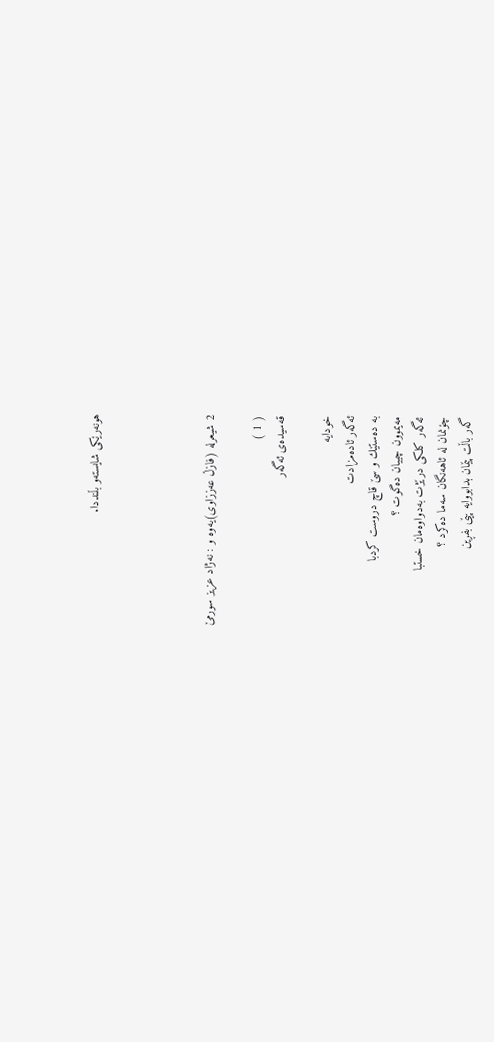هونه‌رێکی شایسته‌و بڵنددا.




2 شیعرله‌‌ (فازڵ عه‌ززاوی)یه‌وه‌ و : نه‌ژاد عزیز سورمێ

( 1 )
قه‌سیده‌ی ئه‌گه‌ر

خودایە
ئەگەر ئادەمزادت
بە دەستێك و سێ‌ قاچ دروست كردبا
مەیموون چییان دەگوت ؟
ئەگەر كلكی درێژت بەدواوەمان خستبا
چۆنمان لە ئاهەنگان سەما دەكرد ؟
گەر باڵت پێمان بدابووایە پێی بفڕین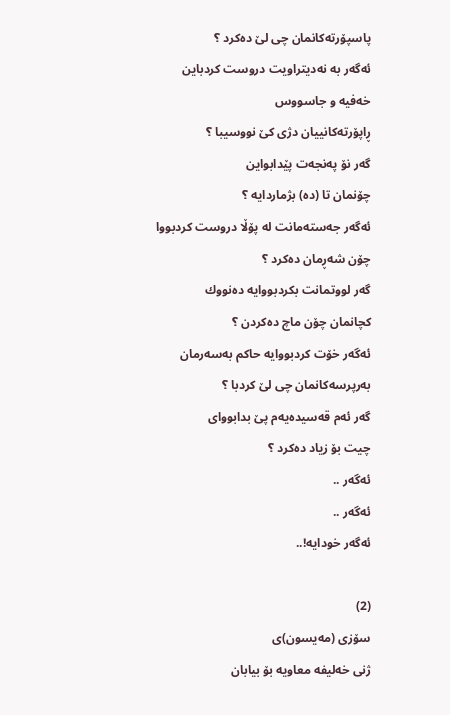پاسپۆرتەكانمان چی لێ‌ دەكرد ؟
ئەگەر بە نەدیتراویت دروست كردباین
خەفیە و جاسووس
ڕاپۆرتەكانییان دژی كێ‌ نووسیبا ؟
گەر نۆ پەنجەت پێدابواین
چۆنمان تا (دە) بژماردایە ؟
ئەگەر جەستەمانت لە پۆڵا دروست كردبووا‌
چۆن شەڕمان دەكرد ؟
گەر لووتمانت بكردبووایە دەنووك
كچانمان چۆن ماچ دەكردن ؟
ئەگەر خۆت كردبووایە حاكم بەسەرمان
بەرپرسەكانمان چی لێ‌ كردبا ؟
گەر ئەم قەسیدەیەم پێ بدابووای
چیت بۆ زیاد دەكرد ؟
ئەگەر ..
ئەگەر ..
ئەگەر خودایە!..

(2)
سۆزی (مه‌یسون)ی
ژنی خه‌لیفه‌ معاویه‌ بۆ بیابان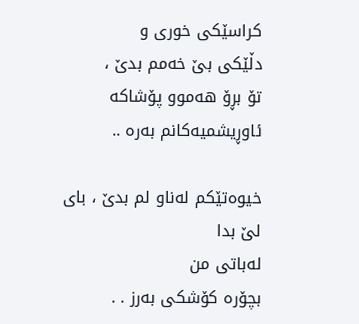كراسێكی خوری و
دڵێكی بێ‌ خەمم بدێ‌ ،
تۆ بڕۆ هەموو پۆشاكە ئاوڕیشمیەكانم بەرە ..

خیوەتێكم لەناو لم بدێ‌ ، بای لێ‌ بدا
لەباتی من
بچۆرە كۆشكی بەرز . .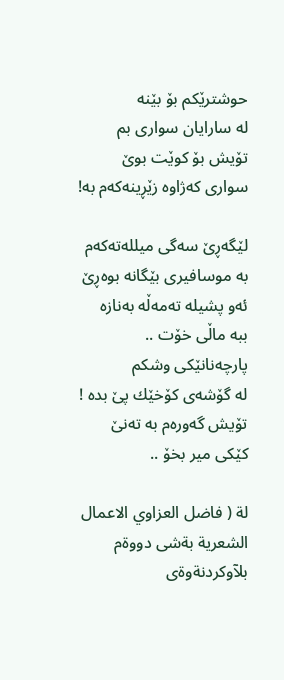حوشترێكم بۆ بێنە
لە سارایان سواری بم
تۆیش بۆ كوێت بوێ‌
سواری كەژاوە زێڕینەكەم بە!

لێگەڕێ‌ سەگی میللەتەكەم
بە موسافیری بێگانە بوەڕێ‌
ئەو پشیلە تەمەڵە بەنازە
ببە ماڵی خۆت ..
پارچەنانێكی وشكم
لە گۆشەی كۆخێك پێ بدە !
تۆیش گەورەم بە تەنێ‌
كێكی میر بخۆ ..

لة ( فاضل العزاوي الاعمال الشعرية بةشى دووةم بلآوكردنةوةى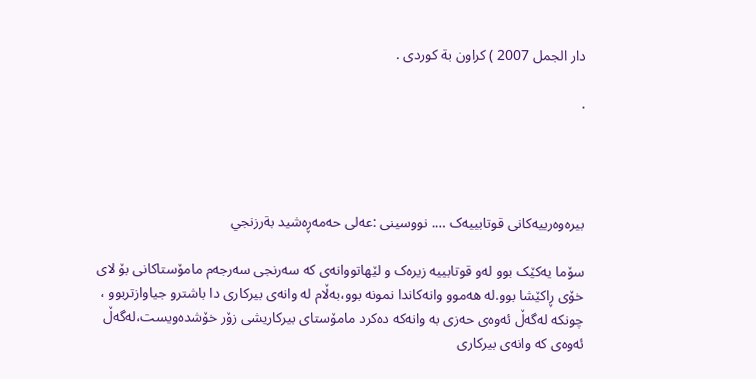دار الجمل 2007 ) كراون بة كوردى .

.




بیرەوەرییەکانی قوتابییەک …. نووسینی :عەلی حەمەڕەشید بةرزنجي

سۆما یەکێک بوو لەو قوتابییە زیرەک و لێھاتووانەی کە سەرنجی سەرجەم مامۆستاکانی بۆ لای خۆی ڕاکێشا بوو.لە ھەموو وانەکاندا نمونە بوو،بەڵام لە وانەی بیرکاری دا باشترو جیاوازتربوو ، چونکە لەگەڵ ئەوەی حەزی بە وانەکە دەکرد مامۆستای بیرکاریشی زۆر خۆشدەویست،لەگەڵ ئەوەی کە وانەی بیرکاری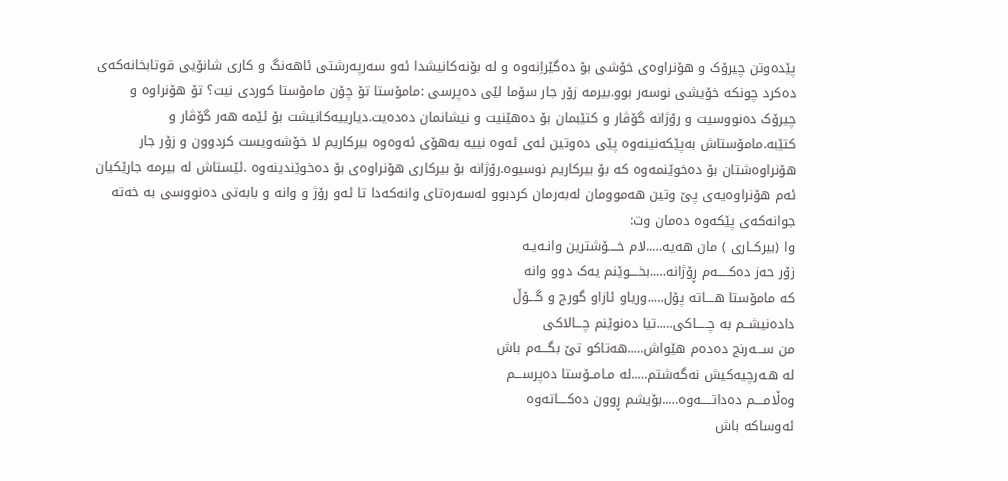پێدەوتن چیرۆک و ھۆنراوەی خۆشی بۆ دەگێراِنەوە و لە بۆنەکانیشدا ئەو سەرپەرشتی ئاھەنگ و کاری شانۆیی قوتابخانەکەی دەکرد چونکە خۆیشی نوسەر بوو.بیرمە زۆر جار سۆما لێی دەپرسی :مامۆستا تۆ چۆن مامۆستا کوردی نیت؟ تۆ ھۆنراوە و چیرۆک دەنووسیت و رۆژانە گۆڤار و کتێبمان بۆ دەھێنیت و نیشانمان دەدەیت.دیارییەکانیشت بۆ ئێمە ھەر گۆڤار و کتێبە.مامۆستاش بەپێکەنینەوە پێی دەوتین ئەی ئەوە نییە بەھۆی ئەوەوە بیرکاریم لا خۆشەویست کردوون و زۆر جار ھۆنراوەشتان بۆ دەخوێنمەوە کە بۆ بیرکاریم نوسیوە.رۆژانە بۆ بیرکاری ھۆنراوەی بۆ دەخوێندینەوە .ئێستاش لە بیرمە جارێکیان ئەم ھۆنراوەیەی پێ وتین ھەموومان لەبەرمان کردبوو لەسەرەتای وانەکەدا تا ئەو رۆژ و وانە و بابەتی دەنووسی بە خەتە جوانەکەی پێکەوە دەمان وت:
وا (بیرکــاری ) مان ھەیە…..لام خــــۆشترین وانـەیـە
زۆر حەز دەکـــــەم ڕۆژانە…..بخــــوێنم یەک دوو وانە
کە مامۆستا ھــــاتە پۆل…..وریاو ئازاو گورج و گـــۆڵ
دادەنیشــم بە چـــــاکی…..تیا دەنوێنم چـــالاکی
من ســـەرنج دەدەم ھێواش…..ھەتاکو تێ بگـــەم باش
لە ھـەرچیەکیش نەگەشتم…..لە مـامــۆستا دەپرســـم
وەڵامــــم دەداتـــــەوە…..بۆیشم ڕوون دەکــــاتەوە
ئەوساکە باش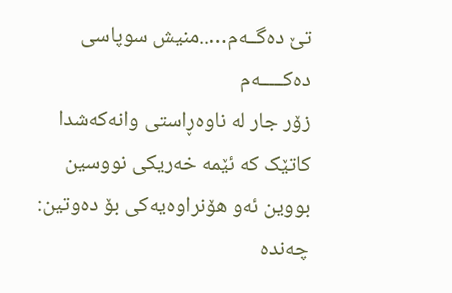تێ دەگــەم…..منیش سوپاسی دەکـــــەم
زۆر جار لە ناوەڕاستی وانەکەشدا کاتێک کە ئێمە خەریکی نووسین بووین ئەو ھۆنراوەیەکی بۆ دەوتین:
چەندە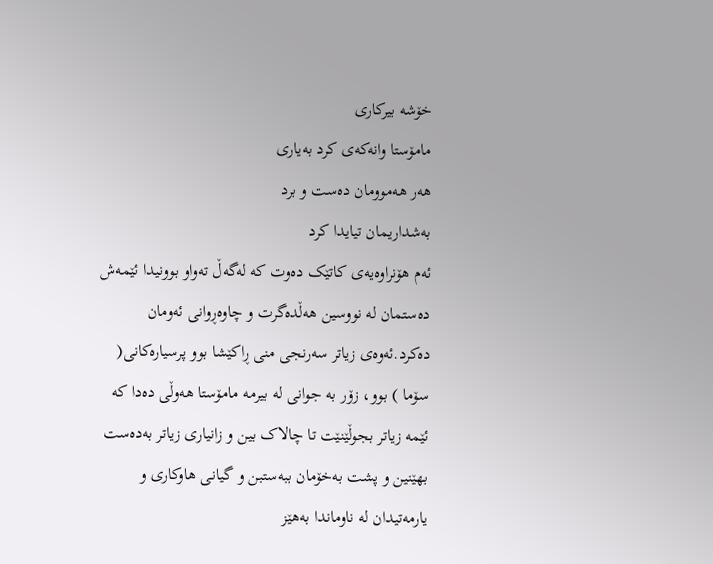خۆشە بیرکاری
مامۆستا وانەکەی کرد بەیاری
ھەر ھەموومان دەست و برد
بەشداریمان تیایدا کرد
ئەم ھۆنراوەیەی کاتێک دەوت کە لەگەڵ تەواو بوونیدا ئێمەش دەستمان لە نووسین ھەڵدەگرت و چاوەڕوانی ئەومان دەکرد.ئەوەی زیاتر سەرنجی منی ڕاکێشا بوو پرسیارەکانی( سۆما ) بوو، زۆر بە جوانی لە بیرمە مامۆستا ھەوڵی دەدا کە ئێمە زیاتر بجوڵێنێت تا چالاک بین و زانیاری زیاتر بەدەست بھێنین و پشت بەخۆمان ببەستبن و گیانی ھاوکاری و یارمەتیدان لە ناوماندا بەھێز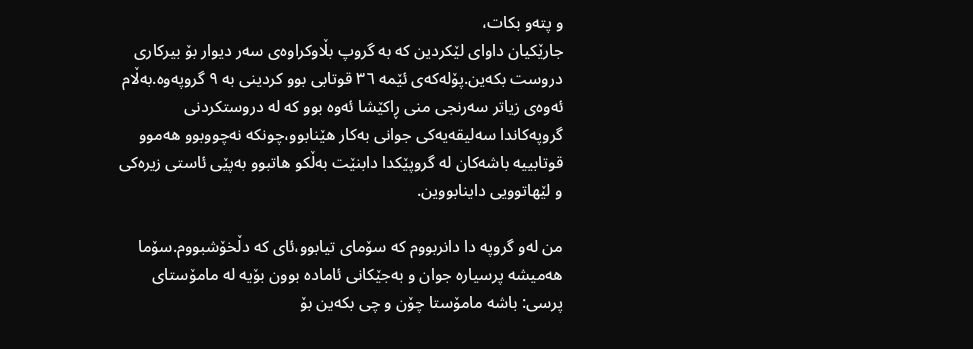و پتەو بکات،
جارێکیان داوای لێکردین کە بە گروپ بڵاوکراوەی سەر دیوار بۆ بیرکاری دروست بکەین.پۆلەکەی ئێمە ٣٦ قوتابی بوو کردینی بە ٩ گروپەوە.بەڵام ئەوەی زیاتر سەرنجی منی ڕاکێشا ئەوە بوو کە لە دروستکردنی گروپەکاندا سەلیقەیەکی جوانی بەکار ھێنابوو،چونکە نەچووبوو ھەموو قوتابییە باشەکان لە گروپێکدا دابنێت بەڵکو ھاتبوو بەپێی ئاستی زیرەکی و لێھاتوویی داینابووین.

من لەو گروپە دا دانربووم کە سۆمای تیابوو،ئای کە دڵخۆشبووم.سۆما ھەمیشە پرسیارە جوان و بەجێکانی ئامادە بوون بۆیە لە مامۆستای پرسی: باشە مامۆستا چۆن و چی بکەین بۆ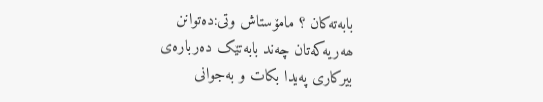بابەتەکان ؟ مامۆستاش وتی:دەتوانن ھەریەکەتان چەند بابەتێک دەربارەی بیرکاری پەیدا بکات و بەجوانی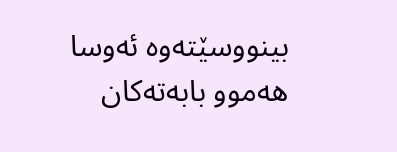بینووسێتەوە ئەوسا ھەموو بابەتەکان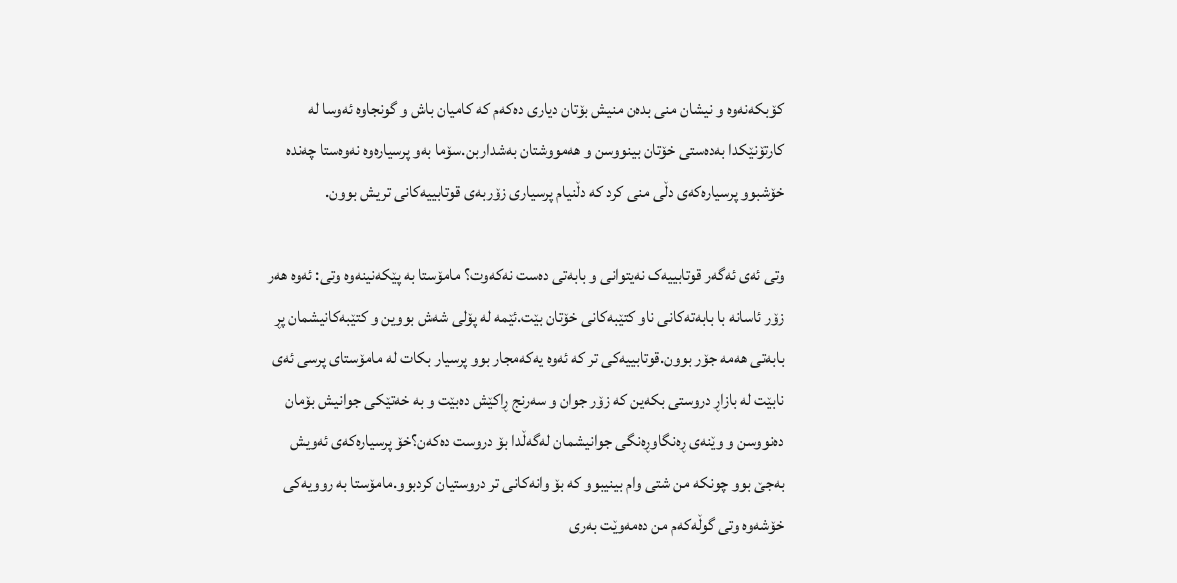کۆبکەنەوە و نیشان منی بدەن منیش بۆتان دیاری دەکەم کە کامیان باش و گونجاوە ئەوسا لە کارتۆنێکدا بەدەستی خۆتان بینووسن و ھەمووشتان بەشداربن.سۆما بەو پرسیارەوە نەوەستا چەندە خۆشبوو پرسیارەکەی دڵی منی کرد کە دڵنیام پرسیاری زۆربەی قوتابییەکانی تریش بوون.

وتی ئەی ئەگەر قوتابییەک نەیتوانی و بابەتی دەست نەکەوت؟ مامۆستا بە پێکەنینەوە وتی: ئەوە ھەر زۆر ئاسانە با بابەتەکانی ناو کتێبەکانی خۆتان بێت.ئێمە لە پۆلی شەش بووین و کتێبەکانیشمان پڕ بابەتی ھەمە جۆر بوون.قوتابییەکی تر کە ئەوە یەکەمجار بوو پرسیار بکات لە مامۆستای پرسی ئەی نابێت لە بازاڕ دروستی بکەین کە زۆر جوان و سەرنج ڕاکێش دەبێت و بە خەتێکی جوانیش بۆمان دەنووسن و وێنەی ڕەنگاوڕەنگی جوانیشمان لەگەڵدا بۆ دروست دەکەن؟خۆ پرسیارەکەی ئەویش بەجێ بوو چونکە من شتی وام بینیبوو کە بۆ وانەکانی تر دروستیان کردبوو.مامۆستا بە روویەکی خۆشەوە وتی گوڵەکەم من دەمەوێت بەری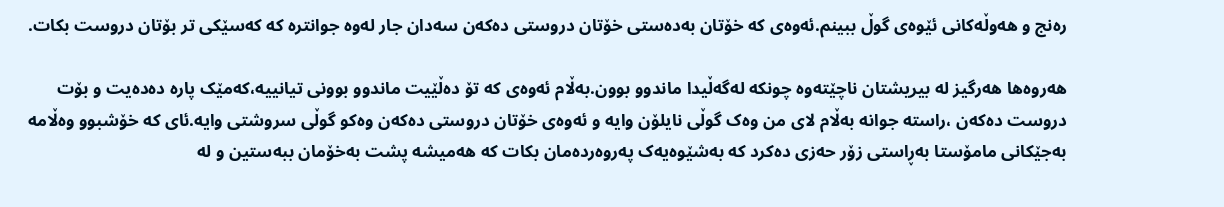رەنج و ھەوڵەکانی ئێوەی گوڵ ببینم.ئەوەی کە خۆتان بەدەستی خۆتان دروستی دەکەن سەدان جار لەوە جوانترە کە کەسێکی تر بۆتان دروست بکات.

ھەروەھا ھەرگیز لە بیریشتان ناچێتەوە چونکە لەگەڵیدا ماندوو بوون.بەڵام ئەوەی کە تۆ دەڵێیت ماندوو بوونی تیانییە،کەمێک پارە دەدەیت و بۆت دروست دەکەن ،راستە جوانە بەڵام لای من وەک گوڵی نایلۆن وایە و ئەوەی خۆتان دروستی دەکەن وەکو گوڵی سروشتی وایە.ئای کە خۆشبوو وەڵامە بەجێکانی مامۆستا بەڕاستی زۆر حەزی دەکرد کە بەشێوەیەک پەروەردەمان بکات کە ھەمیشە پشت بەخۆمان ببەستین و لە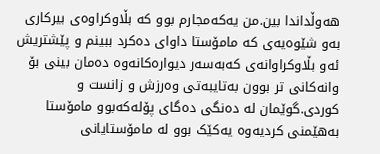ھەوڵداندا بین.من یەکەمجارم بوو کە بڵاوکراوەی بیرکاری بەو شێوەیەی کە مامۆستا داوای دەکرد ببینم و پێشتریش ئەو بڵاوکراوانەی کەبەسەر دیوارەکانەوە دەمان بینی بۆ وانەکانی تر بوون بەتایبەتی وەرزش و زانست و کوردی.گوێمان لە دەنگی دەگای پۆلەکەبوو مامۆستا بەھێمنی کردیەوە یەکێک بوو لە مامۆستایانی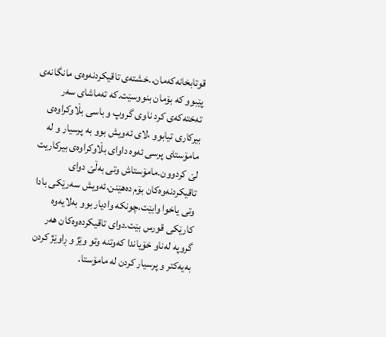قوتابخانەکەمان..خشتەی تاقیکردنەوەی مانگانەی پێبوو کە بۆمان بنووسێت.کە تەماشای سەر تەختەکەی کرد ناوی گروپ و باسی بڵاوکراوەی بیرکاری تیابوو ،لای ئەویش بوو بە پرسیار و لە مامۆستای پرسی ئەوە داوای بڵاوکراوەی بیرکاریت لێ کردوون.مامۆستاش وتی بەڵێ دوای تاقیکردنەوەکان بۆم دەھێنن.ئەویش سەرێکی بادا وتی یاخوا وابێت،چونکە وادیار بوو بەلایەوە کارێکی قورس بێت.دوای تاقیکردەوەکان ھەر گروپە لەناو خۆیاندا کەوتنە وتو وێژ و ڕاوێژ کردن بەیەکتر و پرسیار کردن لە مامۆستا.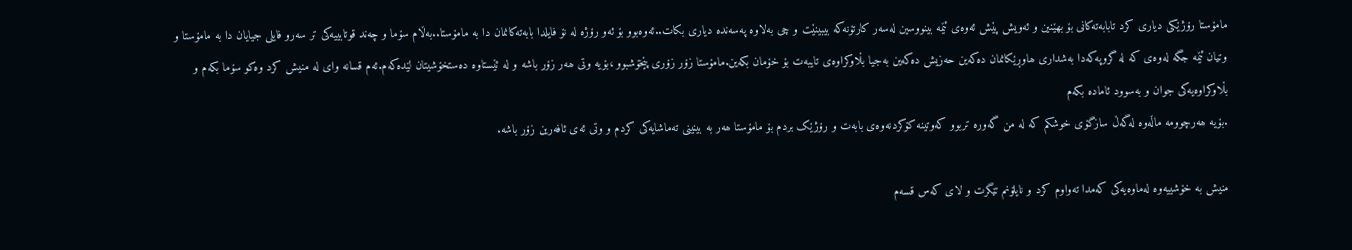مامۆستا رۆژێکی دیاری کرد تابابەتەکانی بۆ بھێنین و ئەویش پێش ئەوەی ئێمە بینووسین لەسەر کارتۆنەکە بیبینێت و چی بەلاوە پەسەندە دیاری بکات..ئەوەبوو بۆ ئەو رۆژە لە نۆ فایلدا بابەتەکانمان دا بە مامۆستا..بەڵام سۆما و چەند قوتابییەکی تر سەرو فایلی جیایان دا بە مامۆستا و وتیان ئێمە جگە لەوەی کە لە گروپەکەدا بەشداری ھاوڕێکانمان دەکەین حەزیش دەکەین بەجیا بڵاوکراوەی تایبەت بۆ خۆمان بکەین.مامۆستا زۆر زۆری پێخۆشبوو ،بۆیە وتی ھەر زۆر باشە و لە ئێستاوە دەستخۆشیتان لێدەکەم.ئەم قسانە وای لە منیش کرد وەکو سۆما بکەم و بڵاوکراوەیەکی جوان و بەسوود ئامادە بکەم
.بۆیە ھەرچوومە ماڵەوە لەگەڵ سازگۆی خوشکم کە لە من گەورە تربوو کەوتینە کۆکردنەوەی بابەت و رۆژێک بردم بۆ مامۆستا ھەر بە بینینی تەماشایەکی کردم و وتی ئەی ئافەرین زۆر باشە.

منیش بە خۆشییەوە لەماوەیەکی کەمدا تەواوم کرد و نایلۆنم تێگرت و لای کەس قسەم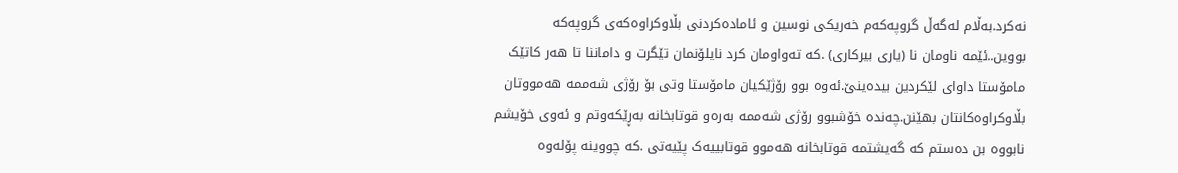نەکرد.بەڵام لەگەڵ گروپەکەم خەریکی نوسین و ئامادەکردنی بڵاوکراوەکەی گروپەکە بووین..ئێمە ناومان نا (یاری بیرکاری) .کە تەواومان کرد نایلۆنمان تێگرت و داماننا تا ھەر کاتێک مامۆستا داوای لێکردین بیدەینێ.ئەوە بوو رۆژێکیان مامۆستا وتی بۆ رۆژی شەممە ھەمووتان بڵاوکراوەکانتان بھێنن.چەندە خۆشبوو رۆژی شەممە بەرەو قوتابخانە بەڕێکەوتم و ئەوی خۆیشم نابووە بن دەستم کە گەیشتمە قوتابخانە ھەموو قوتابییەک پێیەتی .کە چووینە پۆلەوە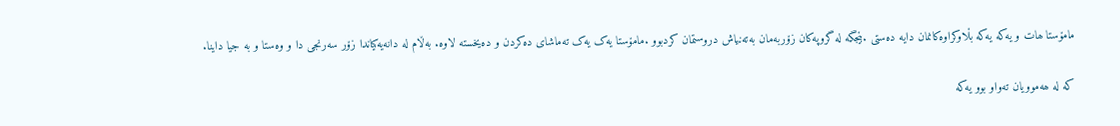مامۆستا ھات و یەکە یەکە بڵاوکراوەکانمان دایە دەستی .بێجگە لە گروپەکان زۆربەمان بەتەنیاش دروستمان کردبوو .مامۆستا یەک یەک تەماشای دەکردن و دەیخستە لاوە. بەڵام لە دانەیەکیاندا زۆر سەرنجی دا و وەستا و بە جیا داینا.

کە لە ھەموویان تەواو بوو یەکە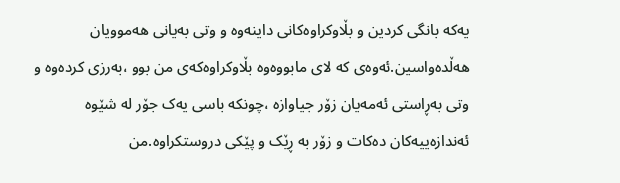یەکە بانگی کردین و بڵاوکراوەکانی داینەوە و وتی بەیانی ھەموویان ھەڵدەواسین.ئەوەی کە لای مابووەوە بڵاوکراوەکەی من بوو ،بەرزی کردەوە و وتی بەڕاستی ئەمەیان زۆر جیاوازە ،چونکە باسی یەک جۆر لە شێوە ئەندازەییەکان دەکات و زۆر بە ڕێک و پێکی دروستکراوە.من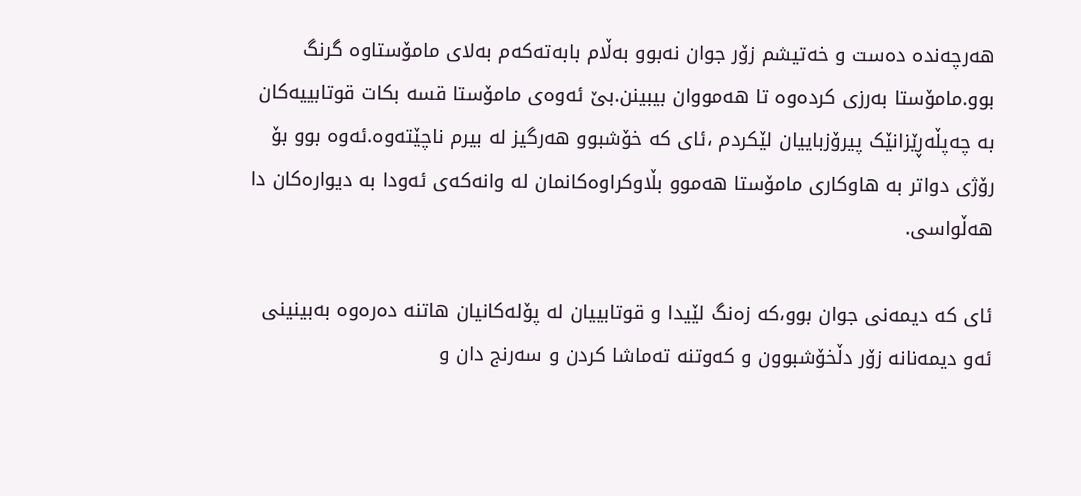ھەرچەندە دەست و خەتیشم زۆر جوان نەبوو بەڵام بابەتەکەم بەلای مامۆستاوە گرنگ بوو.مامۆستا بەرزی کردەوە تا ھەمووان بیبینن.بێ ئەوەی مامۆستا قسە بکات قوتابییەکان بە چەپڵەڕێزانێک پیرۆزباییان لێکردم ،ئای کە خۆشبوو ھەرگیز لە بیرم ناچێتەوە.ئەوە بوو بۆ رۆژی دواتر بە ھاوکاری مامۆستا ھەموو بڵاوکراوەکانمان لە وانەکەی ئەودا بە دیوارەکان دا ھەڵواسی.

ئای کە دیمەنی جوان بوو،کە زەنگ لێیدا و قوتابییان لە پۆلەکانیان ھاتنە دەرەوە بەبینینی ئەو دیمەنانە زۆر دڵخۆشبوون و کەوتنە تەماشا کردن و سەرنج دان و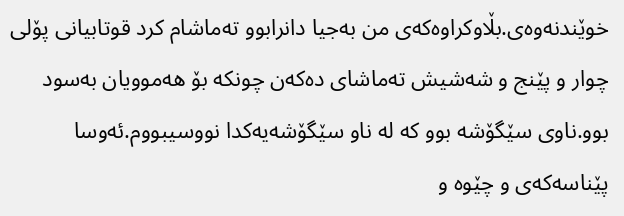خوێندنەوەی.بڵاوکراوەکەی من بەجیا دانرابوو تەماشام کرد قوتابیانی پۆلی چوار و پێنج و شەشیش تەماشای دەکەن چونکە بۆ ھەموویان بەسود بوو.ناوی سێگۆشە بوو کە لە ناو سێگۆشەیەکدا نووسیبووم.ئەوسا پێناسەکەی و چێوە و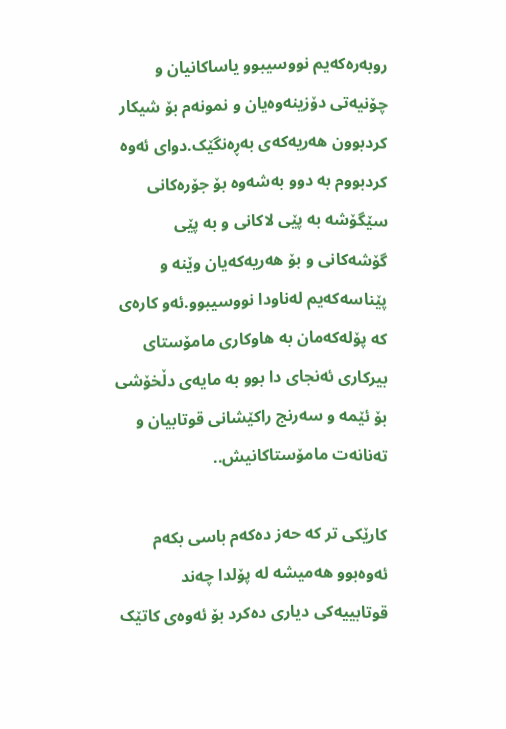روبەرەکەیم نووسیبوو یاساکانیان و چۆنیەتی دۆزینەوەیان و نمونەم بۆ شیکار کردبوون ھەریەکەی بەڕەنگێک.دوای ئەوە کردبووم بە دوو بەشەوە بۆ جۆرەکانی سێگۆشە بە پێی لاکانی و بە پێی گۆشەکانی و بۆ ھەریەکەیان وێنە و پێناسەکەیم لەناودا نووسیبوو.ئەو کارەی کە پۆلەکەمان بە ھاوکاری مامۆستای بیرکاری ئەنجای دا بوو بە مایەی دڵخۆشی بۆ ئێمە و سەرنج راکێشانی قوتابیان و تەنانەت مامۆستاکانیش..

کارێکی تر کە حەز دەکەم باسی بکەم ئەوەبوو ھەمیشە لە پۆلدا چەند قوتابییەکی دیاری دەکرد بۆ ئەوەی کاتێک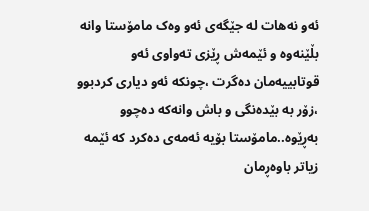ئەو نەھات لە جێگەی ئەو وەک مامۆستا وانە بڵێنەوە و ئێمەش ڕێزی تەواوی ئەو قوتابییەمان دەگرت ،چونکە ئەو دیاری کردبوو ،زۆر بە بێدەنگی و باش وانەکە دەچوو بەڕێوە..مامۆستا بۆیە ئەمەی دەکرد کە ئێمە زیاتر باوەڕمان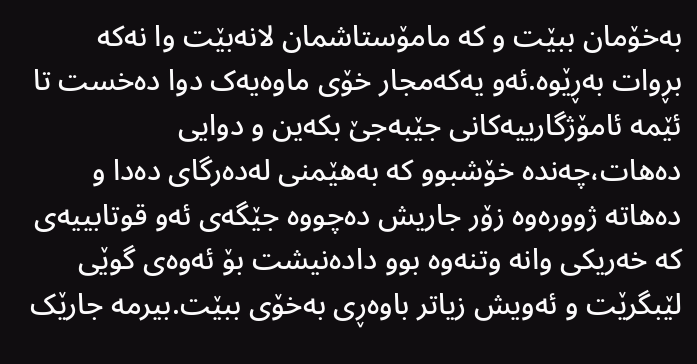بەخۆمان ببێت و کە مامۆستاشمان لانەبێت وا نەکە بڕوات بەڕێوە.ئەو یەکەمجار خۆی ماوەیەک دوا دەخست تا ئێمە ئامۆژگارییەکانی جێبەجێ بکەین و دوایی دەھات،چەندە خۆشبوو کە بەھێمنی لەدەرگای دەدا و دەھاتە ژوورەوە زۆر جاریش دەچووە جێگەی ئەو قوتابییەی کە خەریکی وانە وتنەوە بوو دادەنیشت بۆ ئەوەی گوێی لێبگرێت و ئەویش زیاتر باوەڕی بەخۆی ببێت.بیرمە جارێک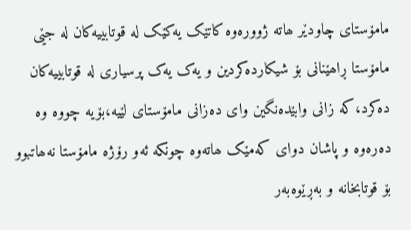مامۆستای چاودێر ھاتە ژوورەوە کاتێک یەکێک لە قوتابییەکان لە جێی مامۆستا ڕاھێنانی بۆ شیکاردەکردین و یەک یەک پرسیاری لە قوتابییەکان دەکرد،کە زانی وابێدەنگین وای دەزانی مامۆستای لێیە،بۆیە چووە وە دەرەوە و پاشان دوای کەمێک ھاتەوە چونکە ئەو رۆژە مامۆستا نەھاتبوو بۆ قوتابخانە و بەڕێوەبەر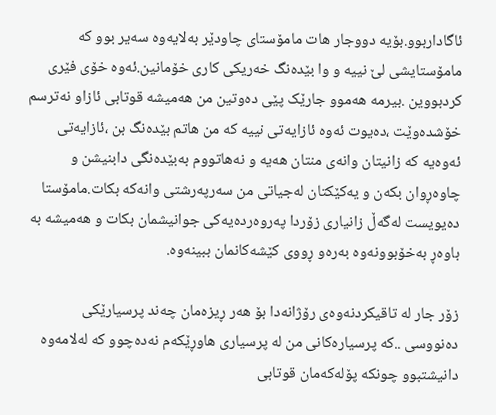ئاگاداربوو.بۆیە دووجار ھات مامۆستای چاودێر بەلایەوە سەیر بوو کە مامۆستایشی لێ نییە و وا بێدەنگ خەریکی کاری خۆمانین.ئەوە خۆی فێری کردبووین .بیرمە ھەموو جارێک پێی دەوتین من ھەمیشە قوتابی ئازاو نەترسم خۆشدەوێت ،دەیوت ئەوە ئازایەتی نییە کە من ھاتم بێدەنگ بن ،ئازایەتی ئەوەیە کە زانیتان وانەی منتان ھەیە و نەھاتووم بەبێدەنگی دابنیشن و چاوەڕوان بکەن و یەکێکتان لەجیاتی من سەرپەرشتی وانەکە بکات.مامۆستا دەیویست لەگەڵ زانیاری زۆردا پەروەردەیەکی جوانیشمان بکات و ھەمیشە بە باوەڕ بەخۆبوونەوە بەرەو ڕووی کێشەکانمان ببینەوە.

زۆر جار لە تاقیکردنەوەی رۆژانەدا بۆ ھەر ڕیزەمان چەند پرسیارێکی دەنووسی ..کە پرسیارەکانی من لە پرسیاری ھاوڕێکەم نەدەچوو کە لەلامەوە دانیشتبوو چونکە پۆلەکەمان قوتابی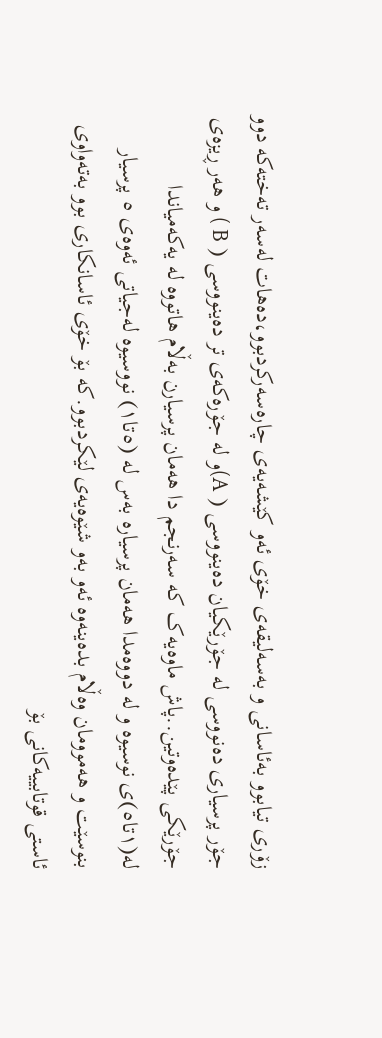زۆری تیابوو بەئاسانی و بەسەلیقەی خۆی ئەو کێشەیەی چارەسەرکردبوو،دەھات لەسەر تەختەکە دوو جۆر پرسیاری دەنووسی لە جۆرێکیان دەینووسی ( A)و لە جۆرەکەی تر دەینووسی ( B ) و ھەر ڕیزەی جۆرێکی پێدەوتین..پاش ماوەیەک کە سەرنجم دا ھەمان پرسیارن بەڵام ھاتووە لە یەکەمیاندا لە(١تا٥)ی نوسیوە و لە دووەمدا ھەمان پرسیارە بەس لە (٥تا١) نووسیوە لەجیاتی ئەوەی ٥ پرسیار بنوسێت و ھەموومان وەڵام بدەینەوە ئەو بەو شێوەیەی لێکردبوو.کە بۆ خۆی ئاسانکاری بوو بەتەواوی ئاستی قوتابییەکانی بۆ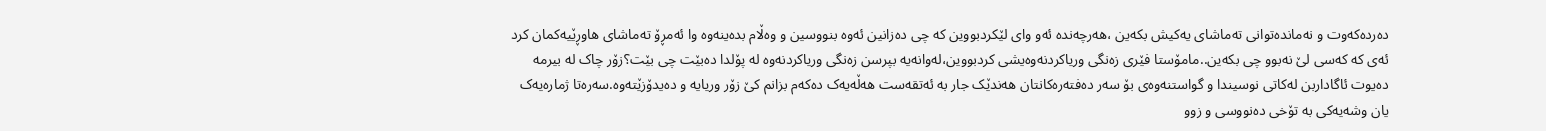دەردەکەوت و نەماندەتوانی تەماشای یەکیش بکەین ،ھەرچەندە ئەو وای لێکردبووین کە چی دەزانین ئەوە بنووسین و وەڵام بدەینەوە وا ئەمڕۆ تەماشای ھاوڕێیەکمان کرد ئەی کە کەسی لێ نەبوو چی بکەین..مامۆستا فێری زەنگی وریاکردنەوەیشی کردبووین،لەوانەیە بپرسن زەنگی وریاکردنەوە لە پۆلدا دەبێت چی بێت؟زۆر چاک لە بیرمە دەیوت ئاگاداربن لەکاتی نوسیندا و گواستنەوەی بۆ سەر دەفتەرەکانتان ھەندێک جار بە ئەتقەست ھەڵەیەک دەکەم بزانم کێ زۆر وریایە و دەیدۆزێتەوە.سەرەتا ژمارەیەک یان وشەیەکی بە تۆخی دەنووسی و زوو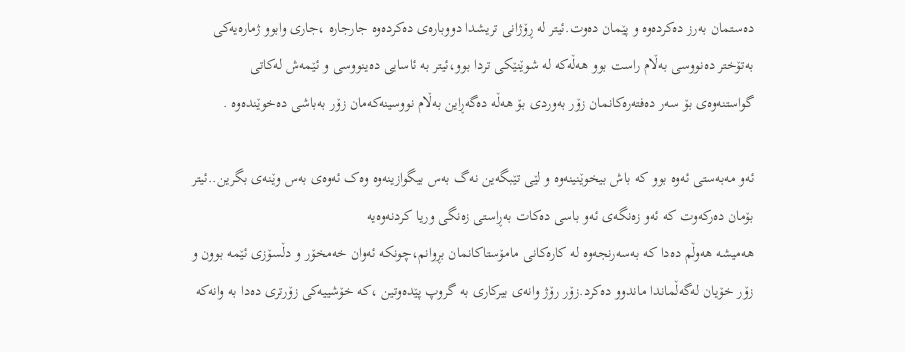دەستمان بەرز دەکردەوە و پێمان دەوت.ئیتر لە ڕۆژانی تریشدا دووبارەی دەکردەوە جارجارە ،جاری وابوو ژمارەیەکی بەتۆختر دەنووسی بەڵام راست بوو ھەڵەکە لە شوێنێکی تردا بوو،ئیتر بە ئاسایی دەینووسی و ئێمەش لەکاتی گواستنەوەی بۆ سەر دەفتەرەکانمان زۆر بەوردی بۆ ھەڵە دەگەڕاین بەڵام نووسینەکەمان زۆر بەباشی دەخوێندەوە .

ئەو مەبەستی ئەوە بوو کە باش بیخوێنینەوە و لێی تێبگەین نەگ بەس بیگوازینەوە وەک ئەوەی بەس وێنەی بگرین..ئیتر بۆمان دەرکەوت کە ئەو زەنگەی ئەو باسی دەکات بەڕاستی زەنگی وریا کردنەوەیە
ھەمیشە ھەوڵم دەدا کە بەسەرنجەوە لە کارەکانی مامۆستاکانمان بڕوانم،چونکە ئەوان خەمخۆر و دڵسۆزی ئێمە بوون و زۆر خۆیان لەگەڵماندا ماندوو دەکرد.زۆر رۆژ وانەی بیرکاری بە گروپ پێدەوتین ،کە خۆشییەکی زۆرتری دەدا بە وانەکە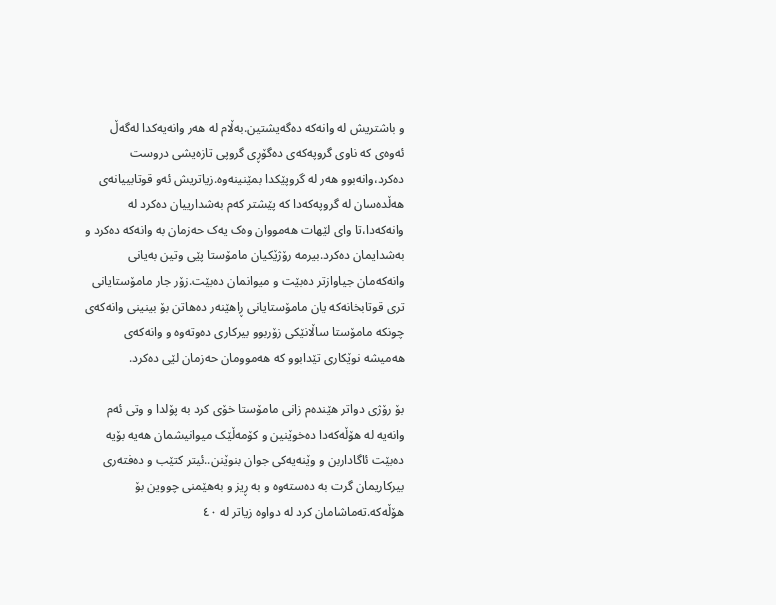و باشتریش لە وانەکە دەگەیشتین.بەڵام لە ھەر وانەیەکدا لەگەڵ ئەوەی کە ناوی گروپەکەی دەگۆڕی گروپی تازەیشی دروست دەکرد،وانەبوو ھەر لە گروپێکدا بمێنینەوە.زیاتریش ئەو قوتابییانەی ھەڵدەسان لە گروپەکەدا کە پێشتر کەم بەشدارییان دەکرد لە وانەکەدا،تا وای لێھات ھەمووان وەک یەک حەزمان بە وانەکە دەکرد و بەشدایمان دەکرد.بیرمە رۆژێکیان مامۆستا پێی وتین بەیانی وانەکەمان جیاوازتر دەبێت و میوانمان دەبێت.زۆر جار مامۆستایانی تری قوتابخانەکە یان مامۆستایانی ڕاھێنەر دەھاتن بۆ بینینی وانەکەی چونکە مامۆستا ساڵانێکی زۆربوو بیرکاری دەوتەوە و وانەکەی ھەمیشە نوێکاری تێدابوو کە ھەموومان حەزمان لێی دەکرد.

بۆ رۆژی دواتر ھێندەم زانی مامۆستا خۆی کرد بە پۆلدا و وتی ئەم وانەیە لە ھۆڵەکەدا دەخوێنین و کۆمەڵێک میوانیشمان ھەیە بۆیە دەبێت ئاگاداربن و وێنەیەکی جوان بنوێنن..ئیتر کتێب و دەفتەری بیرکاریمان گرت بە دەستەوە و بە ڕیز و بەھێمنی چووین بۆ ھۆڵەکە.تەماشامان کرد لە دواوە زیاتر لە ٤٠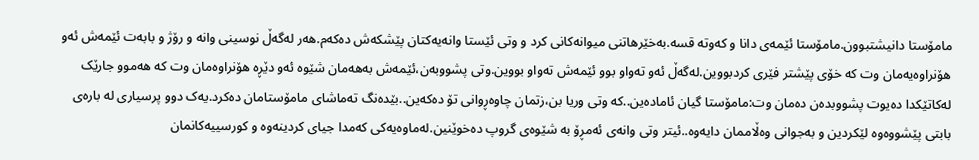مامۆستا دانیشتبوون.مامۆستا ئێمەی دانا و کەوتە قسە.بەخێرھاتنی میوانەکانی کرد و وتی ئێستا وانەیەکتان پێشکەش دەکەم.ھەر لەگەڵ نوسینی وانە و رۆژ و بابەت ئێمەش ئەو ھۆنراوەیەمان وت کە خۆی پێشتر فێری کردبووین.لەگەڵ ئەو تەواو بوو ئێمەش تەواو بووین.وتی پشووبەن،ئێمەش بەھەمان شێوە ئەو دێڕە ھۆنراوەمان وت کە ھەموو جارێک لەکاتێکدا دەیوت پشووبدەن دەمان وت:مامۆستا گیان ئامادەین..کە وتی وریا بن،زتمان چاوەڕوانی تۆ دەکەین..بێدەنگ تەماشای مامۆستامان دەکرد.یەک دوو پرسیاری لە بارەی بابتی پێشووەوە لێکردین و بەجوانی وەڵاممان دایەوە..ئیتر وتی وانەی ئەمڕۆ بە شێوەی گروپ دەخوێنین.لەماوەیەکی کەمدا جیای کردینەوە و کورسییەکانمان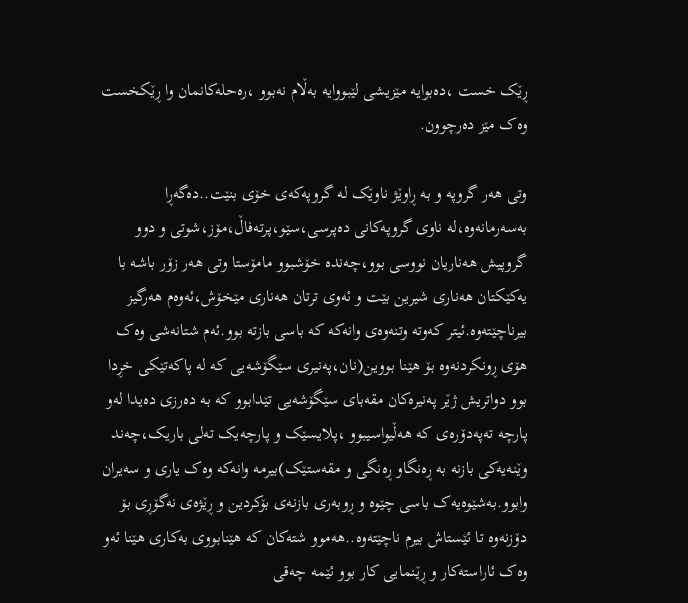ڕێک خست ،دەبوایە مێزیشی لێبووایە بەڵام نەبوو ،رەحلەکانمان وا ڕێکخست وەک مێز دەرچوون.

وتی ھەر گروپە و بە ڕاوێژ ناوێک لە گروپەکەی خۆی بنێت..دەگەڕا بەسەرمانەوە،لە ناوی گروپەکانی دەپرسی،سێو،پرتەفاڵ،مۆز،شوتی و دوو گروپیش ھەناریان نووسی بوو،چەندە خۆشبوو مامۆستا وتی ھەر زۆر باشە با یەکێکتان ھەناری شیرین بێت و ئەوی ترتان ھەناری مێخۆش،ئەوەم ھەرگیز بیرناچێتەوە.ئیتر کەوتە وتنەوەی وانەکە کە باسی بازتە بوو.ئەم شتانەشی وەک ھۆی ڕونکردنەوە بۆ ھێنا بووین(نان،پەنیری سێگۆشەیی کە لە پاکەتێکی خڕدا بوو دواتریش ژێر پەنیرەکان مقەبای سێگۆشەیی تێدابوو کە بە دەرزی دەیدا لەو پارچە تەپەدۆرەی کە ھەڵیواسیبوو ،پلایسێک و پارچەیک تەلی باریک،چەند وێنەیەکی بازنە بە ڕەنگاو ڕەنگی و مقەستێک)بیرمە وانەکە وەک یاری و سەیران وابوو.بەشێوەیەک باسی چێوە و ڕوبەری بازنەی بۆکردین و ڕێژەی نەگۆڕی بۆ دۆزنەوە تا ئێستاش بیرم ناچێتەوە..ھەموو شتەکان کە ھێنابووی بەکاری ھێنا ئەو وەک ئاراستەکار و ڕێنمایی کار بوو ئێمە چەقی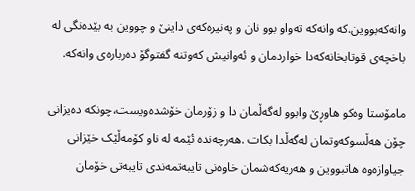وانەکەبووین.کە وانەکە تەواو بوو نان و پەنیرەکەی داینێ و چووین بە بێدەنگی لە باخچەی قوتابخانەکەدا خواردمان و ئەوانیش کەوتنە گفتوگۆ دەربارەی وانەکە.

مامۆستا وەکو ھاوڕێ وابوو لەگەڵمان دا و زۆرمان خۆشدەویست،چونکە دەیزانی چۆن ھەڵسوکەوتمان لەگەڵدا بکات .ھەرچەندە ئێمە لە ناو کۆمەڵێک خێزانی جیاوازەوە ھاتبووین و ھەریەکەشمان خاوەنی تایبەتمەندی تایبەتی خۆمان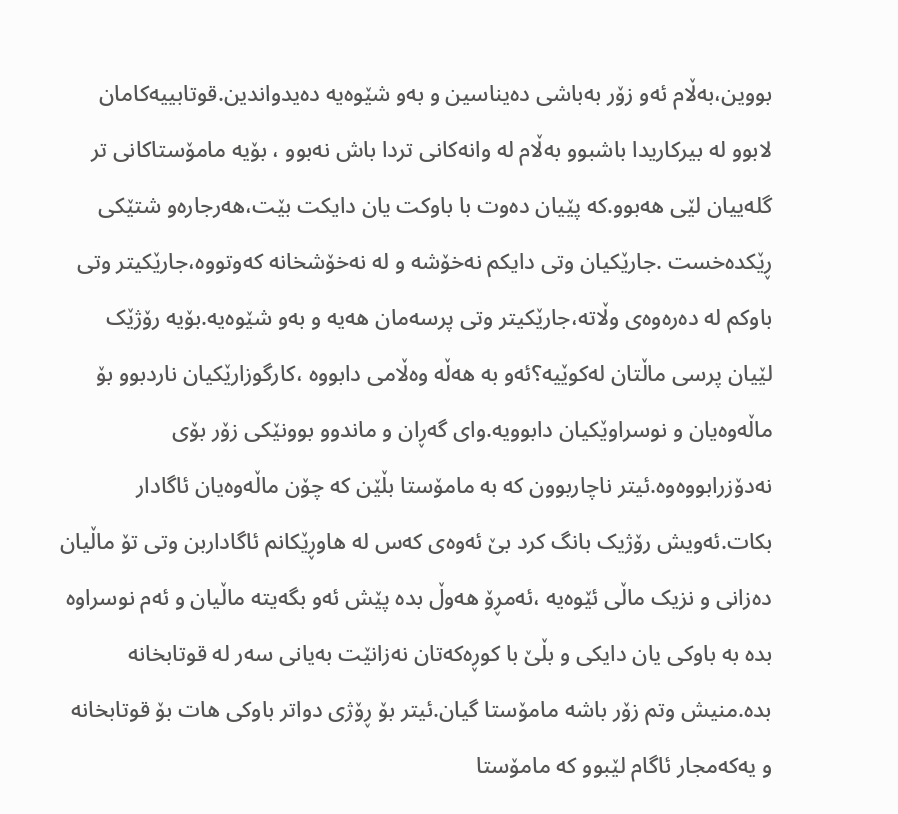بووین،بەڵام ئەو زۆر بەباشی دەیناسین و بەو شێوەیە دەیدواندین.قوتابییەکامان لابوو لە بیرکاریدا باشبوو بەڵام لە وانەکانی تردا باش نەبوو ، بۆیە مامۆستاکانی تر گلەییان لێی ھەبوو.کە پێیان دەوت با باوکت یان دایکت بێت،ھەرجارەو شتێکی ڕێکدەخست .جارێکیان وتی دایکم نەخۆشە و لە نەخۆشخانە کەوتووە،جارێکیتر وتی باوکم لە دەرەوەی وڵاتە،جارێکیتر وتی پرسەمان ھەیە و بەو شێوەیە.بۆیە رۆژێک لێیان پرسی ماڵتان لەکوێیە؟ئەو بە ھەڵە وەڵامی دابووە ،کارگوزارێکیان ناردبوو بۆ ماڵەوەیان و نوسراوێکیان دابوویە.وای گەڕان و ماندوو بوونێکی زۆر بۆی نەدۆزرابووەوە.ئیتر ناچاربوون کە بە مامۆستا بڵێن کە چۆن ماڵەوەیان ئاگادار بکات.ئەویش رۆژیک بانگ کرد بێ ئەوەی کەس لە ھاوڕێکانم ئاگاداربن وتی تۆ ماڵیان دەزانی و نزیک ماڵی ئێوەیە ،ئەمڕۆ ھەوڵ بدە پێش ئەو بگەیتە ماڵیان و ئەم نوسراوە بدە بە باوکی یان دایکی و بڵێ با کوڕەکەتان نەزانێت بەیانی سەر لە قوتابخانە بدە.منیش وتم زۆر باشە مامۆستا گیان.ئیتر بۆ ڕۆژی دواتر باوکی ھات بۆ قوتابخانە و یەکەمجار ئاگام لێبوو کە مامۆستا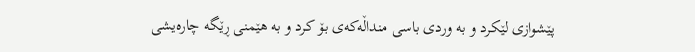پێشوازی لێکرد و بە وردی باسی منداڵەکەی بۆ کرد و بە ھێمنی ڕێگە چارەیشی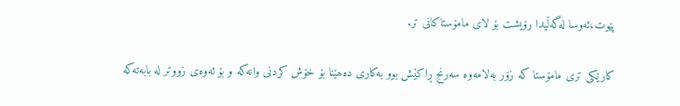پێوت،ئەوسا لەگەڵیدا رۆیشت بۆ لای مامۆستاکانی تر.

کارێکی تری مامۆستا کە زۆر بەلامەوە سەرنج ڕاکێش بوو بەکاری دەھێنا بۆ خۆش کردنی وانەکە و بۆ ئەوەی زووتر لە بابەتەکە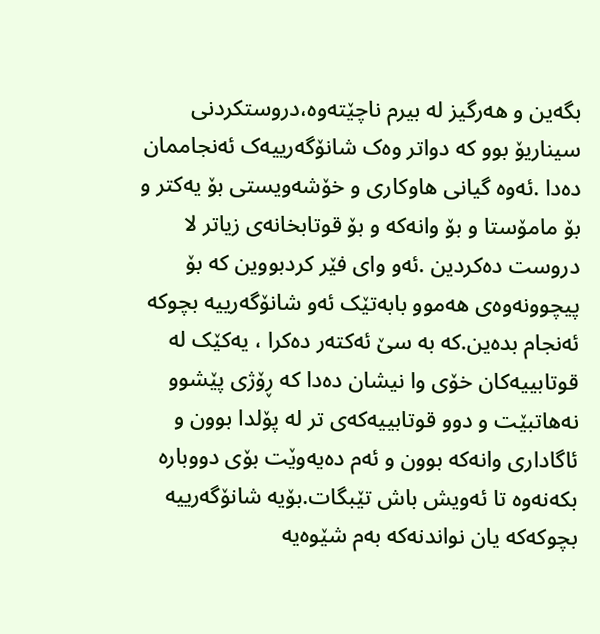بگەین و ھەرگیز لە بیرم ناچێتەوە،دروستکردنی سیناریۆ بوو کە دواتر وەک شانۆگەرییەک ئەنجاممان دەدا .ئەوە گیانی ھاوکاری و خۆشەویستی بۆ یەکتر و بۆ مامۆستا و بۆ وانەکە و بۆ قوتابخانەی زیاتر لا دروست دەکردین .ئەو وای فێر کردبووین کە بۆ پیچوونەوەی ھەموو بابەتێک ئەو شانۆگەرییە بچوکە ئەنجام بدەین.کە بە سێ ئەکتەر دەکرا ، یەکێک لە قوتابییەکان خۆی وا نیشان دەدا کە ڕۆژی پێشوو نەھاتبێت و دوو قوتابییەکەی تر لە پۆلدا بوون و ئاگاداری وانەکە بوون و ئەم دەیەوێت بۆی دووبارە بکەنەوە تا ئەویش باش تێبگات.بۆیە شانۆگەرییە بچوکەکە یان نواندنەکە بەم شێوەیە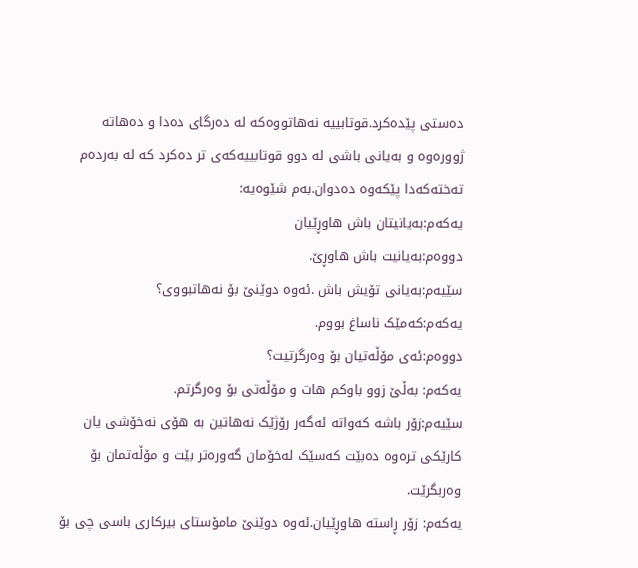دەستی پێدەکرد.قوتابییە نەھاتووەکە لە دەرگای دەدا و دەھاتە ژوورەوە و بەیانی باشی لە دوو قوتابییەکەی تر دەکرد کە لە بەردەم تەختەکەدا پێکەوە دەدوان.بەم شێوەیە:
یەکەم:بەیانیتان باش ھاوڕێیان
دووەم:بەیانیت باش ھاوڕێ.
سێیەم:بەیانی تۆیش باش .ئەوە دوێنێ بۆ نەھاتبووی؟
یەکەم:کەمێک ناساغ بووم.
دووەم:ئەی مۆڵەتیان بۆ وەرگرتیت؟
یەکەم: بەڵێ زوو باوکم ھات و مۆڵەتی بۆ وەرگرتم.
سێیەم:زۆر باشە کەواتە ئەگەر رۆژێک نەھاتین بە ھۆی نەخۆشی یان کارێکی ترەوە دەبێت کەسێک لەخۆمان گەورەتر بێت و مۆڵەتمان بۆ وەربگرێت.
یەکەم: زۆر ڕاستە ھاوڕێیان.ئەوە دوێنێ مامۆستای بیرکاری باسی چی بۆ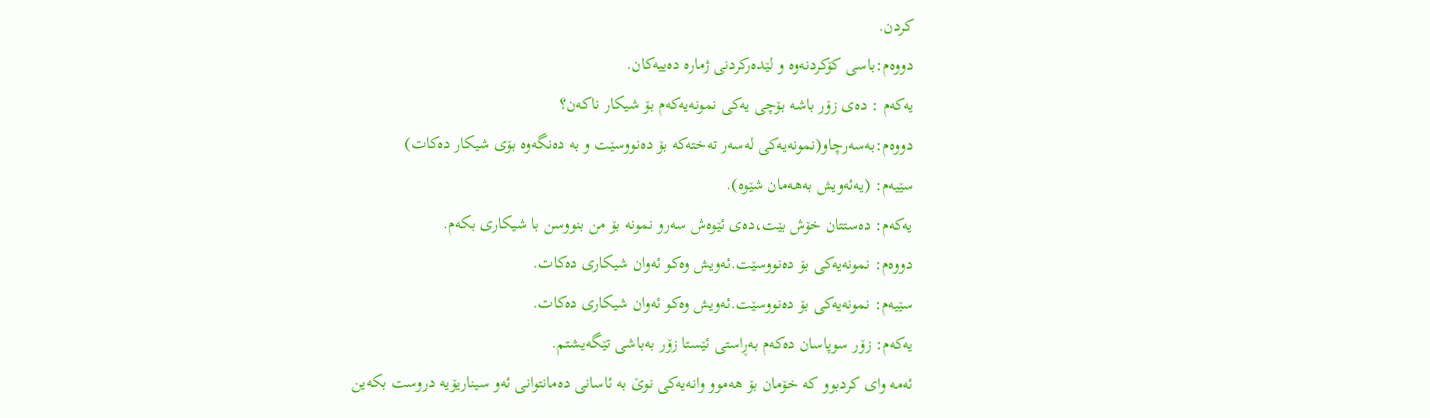کردن.
دووەم:باسی کۆکردنەوە و لێدەرکردنی ژمارە دەییەکان.
یەکەم : دەی زۆر باشە بۆچی یەکی نمونەیەکەم بۆ شیکار ناکەن؟
دووەم:بەسەرچاو(نمونەیەکی لەسەر تەختەکە بۆ دەنووسێت و بە دەنگەوە بۆی شیکار دەکات)
سێیەم: (یەئەویش بەھەمان شێوە).
یەکەم: دەستتان خۆش بێت،دەی ئێوەش سەرو نمونە بۆ من بنووسن با شیکاری بکەم.
دووەم: نمونەیەکی بۆ دەنووسێت.ئەویش وەکو ئەوان شیکاری دەکات.
سێیەم: نمونەیەکی بۆ دەنووسێت.ئەویش وەکو ئەوان شیکاری دەکات.
یەکەم: زۆر سوپاسان دەکەم بەڕاستی ئێستا زۆر بەباشی تێگەیشتم.
ئەمە وای کردبوو کە خۆمان بۆ ھەموو وانەیەکی نوێ بە ئاسانی دەمانتوانی ئەو سیناریۆیە دروست بکەین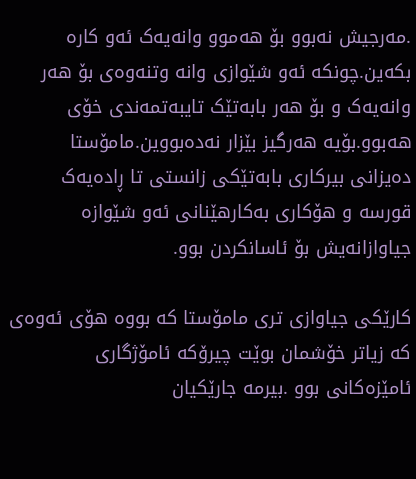.مەرجیش نەبوو بۆ ھەموو وانەیەک ئەو کارە بکەین.چونکە ئەو شێوازی وانە وتنەوەی بۆ ھەر وانەیەک و بۆ ھەر بابەتێک تایبەتمەندی خۆی ھەبوو.بۆیە ھەرگیز بێزار نەدەبووین.مامۆستا دەیزانی بیرکاری بابەتێکی زانستی تا ڕادەیەک قورسە و ھۆکاری بەکارھێنانی ئەو شێوازە جیاوازانەیش بۆ ئاسانکردن بوو.

کارێکی جیاوازی تری مامۆستا کە بووە ھۆی ئەوەی کە زیاتر خۆشمان بوێت چیرۆکە ئامۆژگاری ئامێزەکانی بوو .بیرمە جارێکیان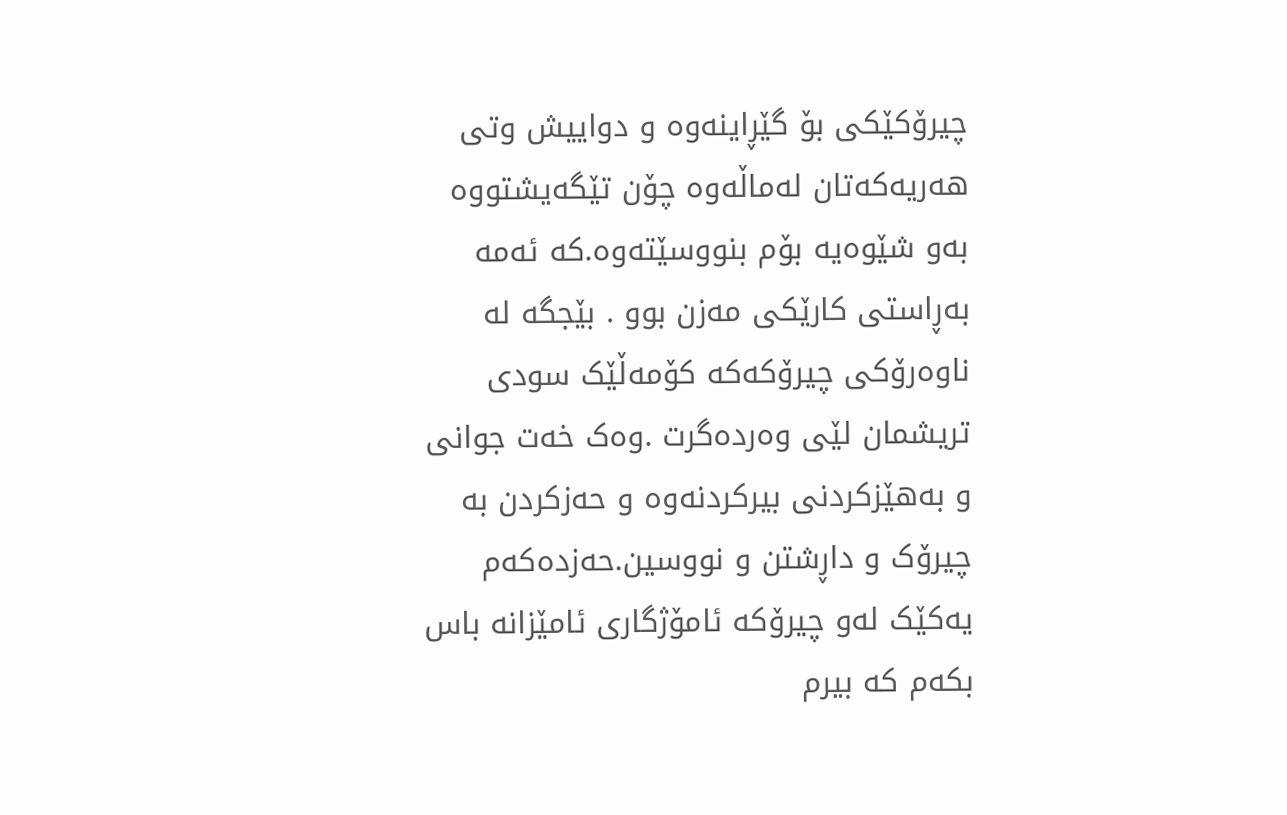چیرۆکێکی بۆ گێڕاینەوە و دواییش وتی ھەریەکەتان لەماڵەوە چۆن تێگەیشتووە بەو شێوەیە بۆم بنووسێتەوە.کە ئەمە بەڕاستی کارێکی مەزن بوو . بێجگە لە ناوەرۆکی چیرۆکەکە کۆمەڵێک سودی تریشمان لێی وەردەگرت .وەک خەت جوانی و بەھێزکردنی بیرکردنەوە و حەزکردن بە چیرۆک و داڕشتن و نووسین.حەزدەکەم یەکێک لەو چیرۆکە ئامۆژگاری ئامێزانە باس بکەم کە بیرم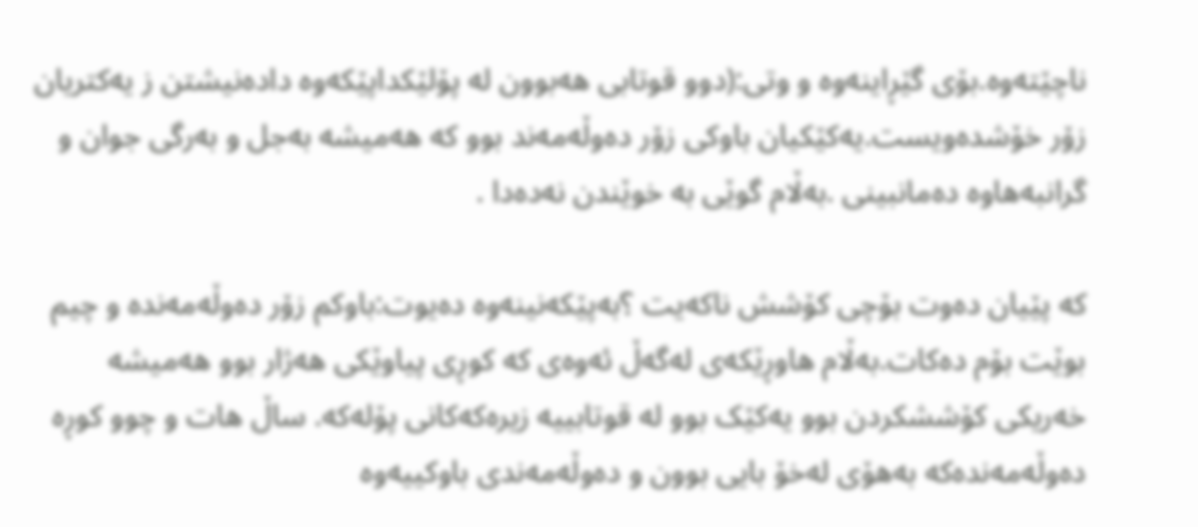ناچێتەوە.بۆی گێڕاینەوە و وتی:(دوو قوتابی ھەبوون لە پۆلێکداپێکەوە دادەنیشتن ز یەکتریان زۆر خۆشدەویست.یەکێکیان باوکی زۆر دەوڵەمەند بوو کە ھەمیشە بەجل و بەرگی جوان و گرانبەھاوە دەمانبینی .بەڵام گوێی بە خوێندن نەدەدا .

کە پێیان دەوت بۆچی کۆشش ناکەیت ؟بەپێکەنینەوە دەیوت:باوکم زۆر دەوڵەمەندە و چیم بوێت بۆم دەکات.بەڵام ھاوڕێکەی لەگەڵ ئەوەی کە کوڕی پیاوێکی ھەژار بوو ھەمیشە خەریکی کۆششکردن بوو یەکێک بوو لە قوتابییە زیرەکەکانی پۆلەکە. ساڵ ھات و چوو کوڕە دەوڵەمەندەکە بەھۆی لەخۆ بایی بوون و دەوڵەمەندی باوکییەوە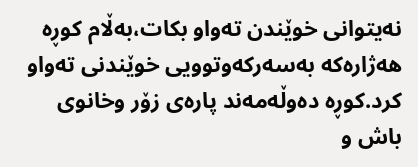نەیتوانی خوێندن تەواو بکات،بەڵام کوڕە ھەژارەکە بەسەرکەوتوویی خوێندنی تەواو کرد.کوڕە دەوڵەمەند پارەی زۆر وخانوی باش و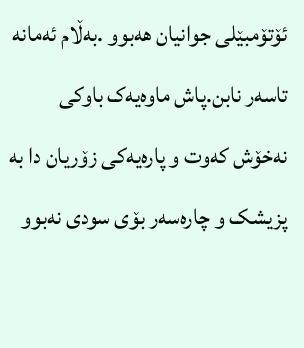ئۆتۆمبێلی جوانیان ھەبوو .بەڵام ئەمانە تاسەر نابن.پاش ماوەیەک باوکی نەخۆش کەوت و پارەیەکی زۆریان دا بە پزیشک و چارەسەر بۆی سودی نەبوو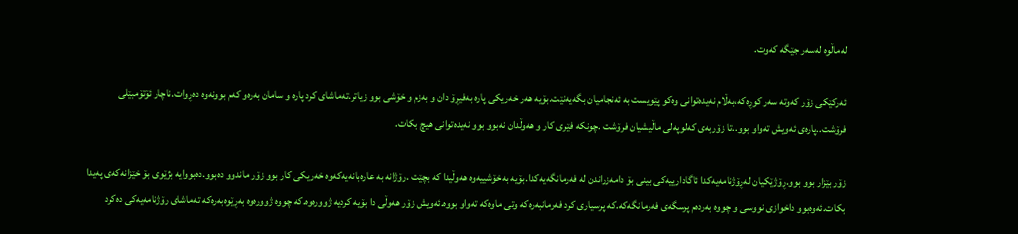لەماڵوە لەسەر جێگە کەوت.

ئەرکێکی زۆر کەوتە سەر کوڕەکە،بەڵام نەیدەتوانی وەکو پێویست بە ئەنجامیان بگەیەنێت.بۆیە ھەر خەریکی پارە بەفیڕۆ دان و بەزم و خۆشی بوو زیاتر.تەماشای کرد پارە و سامان بەرەو کەم بوونەوە دەڕوات.ناچار ئۆتۆمبێلی فرۆشت..پارەی ئەویش تەواو بوو..تا زۆربەی کەلوپەلی ماڵیشیان فرۆشت .چونکە فێری کار و ھەوڵدان نەبوو بوو نەیدەتوانی ھیچ بکات.

زۆر بێزار بوو بوو.ڕۆژێکیان لەڕۆژنامەیەکدا ئاگادارییەکی بینی بۆ دامەزراندن لە فەرمانگەیەکدا.بۆیە بەخۆشییەوە ھەوڵیدا کە بچێت .رۆژانە بە عارەبانەیەکەوە خەریکی کار بوو زۆر ماندوو دەبوو.دەبووایە بژێوی بۆ خێزانەکەی پەیدا بکات.ئەوەبوو داخوازی نووسی و چووە بەردەم پرسگەی فەرمانگەکە.کە پرسیاری کرد فەرمانبەرەکە وتی ماوەکە تەواو بووە.ئەویش زۆر ھەوڵی دا بۆیە کردیە ژوورەوە.کە چووە ژوورەوە بەڕێوەبەرەکە تەماشای رۆژنامەیەکی دەکرد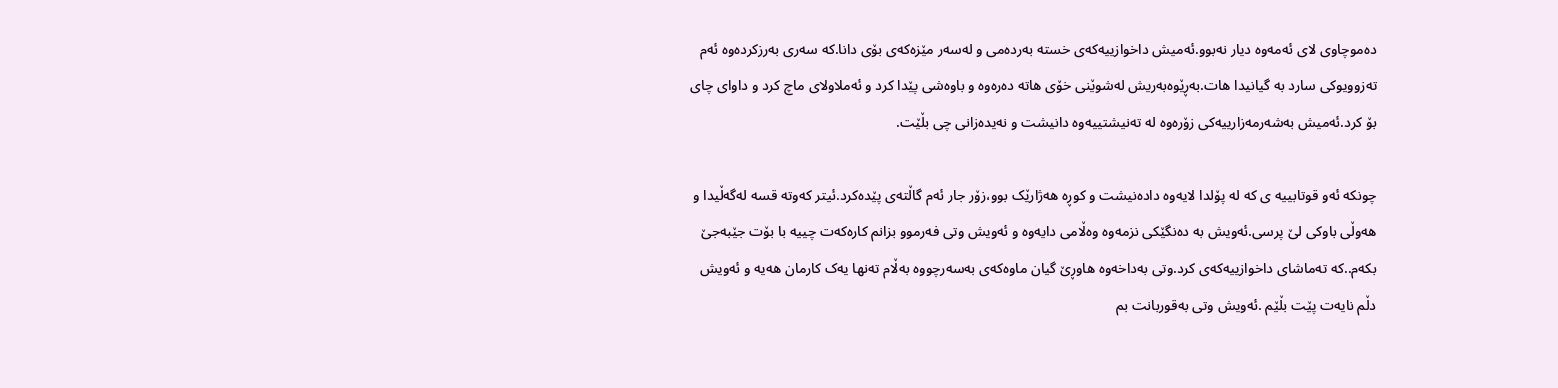دەموچاوی لای ئەمەوە دیار نەبوو.ئەمیش داخوازییەکەی خستە بەردەمی و لەسەر مێزەکەی بۆی دانا.کە سەری بەرزکردەوە ئەم تەزوویوکی سارد بە گیانیدا ھات.بەڕێوەبەریش لەشوێنی خۆی ھاتە دەرەوە و باوەشی پێدا کرد و ئەملاولای ماچ کرد و داوای چای بۆ کرد.ئەمیش بەشەرمەزارییەکی زۆرەوە لە تەنیشتییەوە دانیشت و نەیدەزانی چی بڵێت.

چونکە ئەو قوتابییە ی کە لە پۆلدا لایەوە دادەنیشت و کوڕە ھەژارێک بوو،زۆر جار ئەم گاڵتەی پێدەکرد.ئیتر کەوتە قسە لەگەڵیدا و ھەوڵی باوکی لێ پرسی.ئەویش بە دەنگێکی نزمەوە وەڵامی دایەوە و ئەویش وتی فەرموو بزانم کارەکەت چییە با بۆت جێبەجێ بکەم..کە تەماشای داخوازییەکەی کرد.وتی بەداخەوە ھاوڕێ گیان ماوەکەی بەسەرچووە بەڵام تەنھا یەک کارمان ھەیە و ئەویش دڵم نایەت پێت بڵێم .ئەویش وتی بەقوربانت بم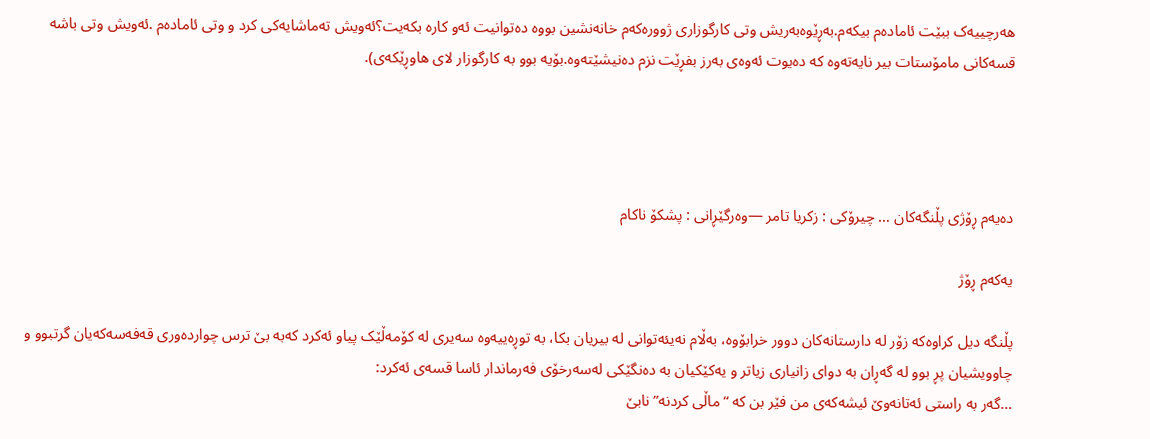ھەرچییەک ببێت ئامادەم بیکەم.بەڕێوەبەریش وتی کارگوزاری ژوورەکەم خانەنشین بووە دەتوانیت ئەو کارە بکەیت؟ئەویش تەماشایەکی کرد و وتی ئامادەم .ئەویش وتی باشە قسەکانی مامۆستات بیر نایەتەوە کە دەیوت ئەوەی بەرز بفڕێت نزم دەنیشێتەوە.بۆیە بوو بە کارگوزار لای ھاوڕێکەی).




دەیەم ڕۆژی پڵنگەکان … چیرۆکی : زکریا تامر —وەرگێڕانی : پشکۆ ناکام

یەکەم ڕۆژ

پڵنگە دیل کراوەکە زۆر لە دارستانەکان دوور خرابۆوە، بەڵام نەیئەتوانی لە بیریان بکا، بە توڕەییەوە سەیری لە کۆمەڵێک پیاو ئەکرد کەبە بێ ترس چواردەوری قەفەسەکەیان گرتبوو و چاوویشیان پڕ بوو لە گەڕان بە دوای زانیاری زیاتر و یەکێکیان بە دەنگێکی لەسەرخۆی فەرماندار ئاسا قسەی ئەکرد:
…گەر بە راستی ئەتانەوێ ئیشەکەی من فێر بن کە “ماڵی کردنە” نابێ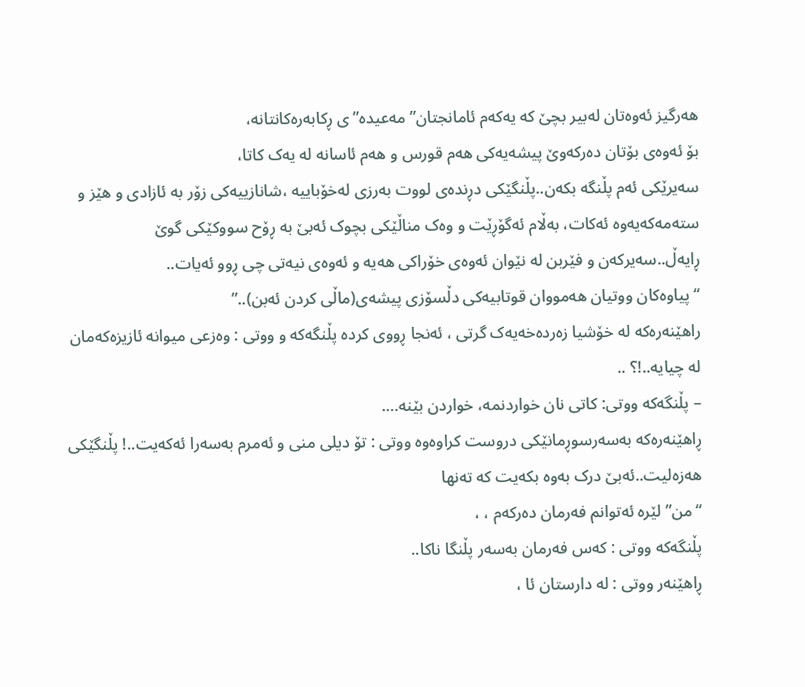هەرگیز ئەوەتان لەبیر بچێ کە یەکەم ئامانجتان”مەعیدە”ی ڕکابەرەکانتانە،
بۆ ئەوەی بۆتان دەرکەوێ پیشەیەکی هەم قورس و هەم ئاسانە لە یەک کاتا،
سەیرێکی ئەم پڵنگە بکەن..پڵنگێکی دڕندەی لووت بەرزی لەخۆباییە ،شانازییەکی زۆر بە ئازادی و هێز و ستەمەکەیەوە ئەکات، بەڵام ئەگۆڕێت و وەک مناڵێکی بچوک ئەبێ بە ڕۆح سووکێکی گوێ ڕایەڵ..سەیرکەن و فێربن لە نێوان ئەوەی خۆراکی هەیە و ئەوەی نیەتی چی ڕوو ئەیات..
“پیاوەکان ووتیان هەمووان قوتابیەکی دڵسۆزی پیشەی(ماڵی کردن ئەبن)..”
راهێنەرەکە لە خۆشیا زەردەخەیەک گرتی ، ئەنجا ڕووی کردە پڵنگەکە و ووتی : وەزعی میوانە ئازیزەکەمان لە چیایە..!؟ ..
– پڵنگەکە ووتی: كاتی نان خواردنمە، خواردن بێنە….
ڕاهێنەرەکە بەسەرسوڕمانێکی دروست کراوەوە ووتی : تۆ دیلی منی و ئەمرم بەسەرا ئەکەیت..! پڵنگێکی هەزەلیت..ئەبێ درک بەوە بکەیت کە تەنها
“من” لێرە ئەتوانم فەرمان دەرکەم ، ،
پڵنگەکە ووتی : كەس فەرمان بەسەر پڵنگا ناکا..
ڕاهێنەر ووتی : لە دارستان ئا ،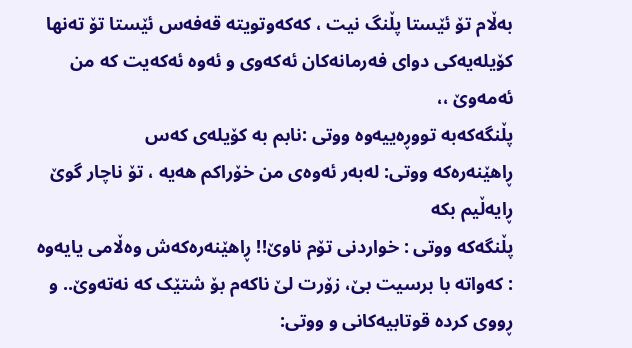بەڵام تۆ ئێستا پڵنگ نیت ، کەکەوتویتە قەفەس ئێستا تۆ تەنها کۆیلەیەکی دوای فەرمانەکان ئەکەوی و ئەوە ئەکەیت کە من ئەمەوێ ،،
پڵنگەکەبە تووڕەییەوە ووتی :نابم بە کۆیلەی کەس
ڕاهێنەرەکە ووتی: لەبەر ئەوەی من خۆراکم هەیە ، تۆ ناچار گوێ ڕایەڵیم بکە
پڵنگەکە ووتی : خواردنی تۆم ناوێ!! ڕاهێنەرەکەش وەڵامی یایەوە : كەواتە با برسیت بێ، زۆرت لێ ناکەم بۆ شتێک کە نەتەوێ.. و ڕووی کردە قوتابیەکانی و ووتی: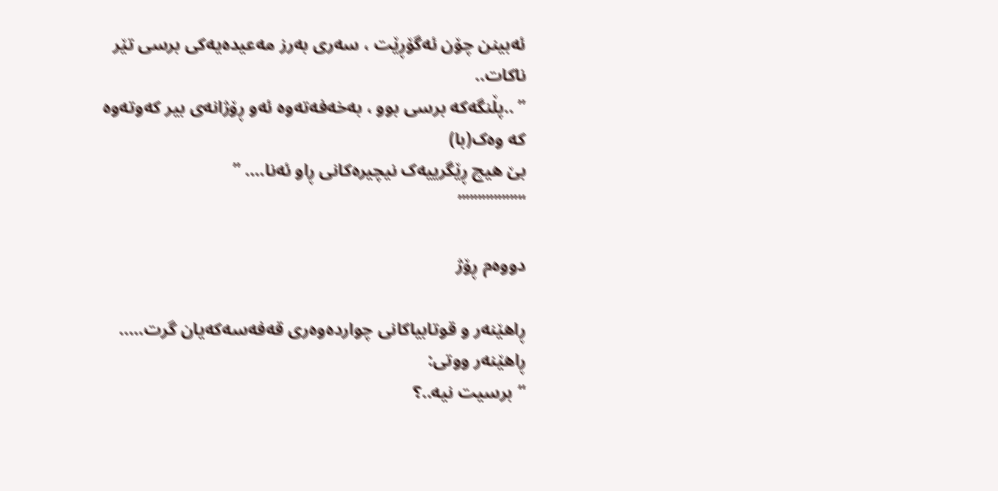ئەبینن چۆن ئەگۆڕێت ، سەری بەرز مەعیدەیەکی برسی تێر ناکات..
” ..پڵنگەکە برسی بوو ، بەخەفەتەوە ئەو ڕۆژانەی بیر کەوتەوە کە وەک(با)
بێ هیچ ڕێگرییەک نیچیرەکانی ڕاو ئەنا…. ”
“”””””””’

دووەم ڕۆژ

ڕاهێنەر و قوتابیاکانی چواردەوەری قەفەسەکەیان گرت….. ڕاهێنەر ووتی:
“برسیت نیە..؟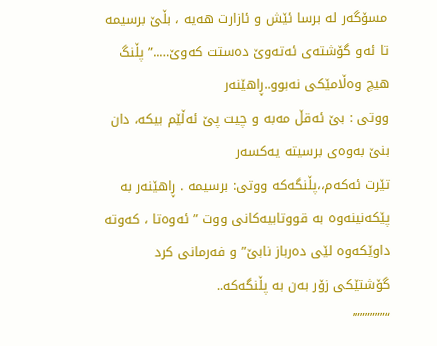مسۆگەر لە برسا ئێش و ئازارت هەیە ، بڵێ برسیمە تا ئەو گۆشتەی ئەتەوێ دەستت کەوێ…..” پڵنگ هیچ وەڵامێکی نەبوو..ڕاهێنەر
ووتی : بێ ئەقڵ مەبە و چیت پێ ئەڵێم بیکە، دان بنێ بەوەی برسیتە یەکسەر
تێرت ئەکەم،،پڵنگەکە ووتی: برسیمە . ڕاهێنەر بە پێکەنینەوە بە قووتابیەکانی ووت ” ئەوەتا ، کەوتە داوێکەوە لێی دەرباز نابێ” و فەرمانی کرد
گۆشتێکی زۆر بەن بە پڵنگەکە..
“””””””’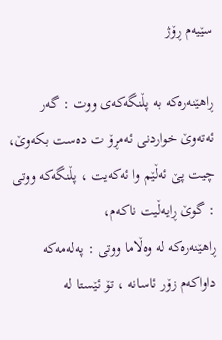سێیەم ڕۆژ

ڕاهێنەرەکە بە پڵنگەکەی ووت : گەر ئەتەوێ خواردنی ئەمڕۆ ت دەست بکەوێ، چیت پێ ئەڵێم وا ئەکەیت ، پڵنگەکە ووتی : گوێ ڕایەڵیت ناکەم،
ڕاهێنەرەکە لە وەڵاما ووتی : پەلەمەکە داواکەم زۆر ئاسانە ، تۆ ئێستا لە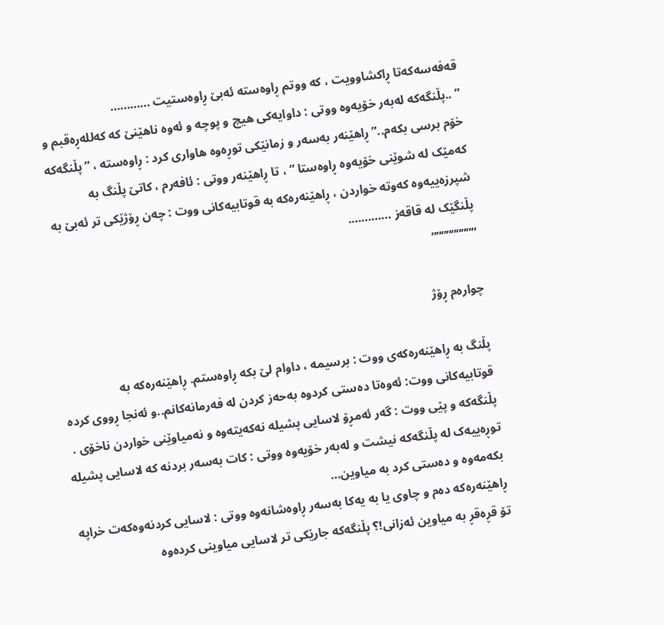قەفەسەکەتا ڕاکشاوویت ، کە ووتم ڕاوەستە ئەبێ ڕاوەستیت …………
” ..پڵنگەکە لەبەر خۆیەوە ووتی : داوایەکی هیچ و پوچە و ئەوە ناهێنێ کە کەللەڕەقبم و خۆم برسی بکەم..” ڕاهێنەر بەسەر و زمانێکی توڕەوە هاواری کرد : ڕاوەستە ، ” پڵنگەکە کەمێک لە شوێنی خۆیەوە ڕاوەستا ” ، تا ڕاهێنەر ووتی : ئافەرم ، کاتێ پڵنگ بە شپرزەییەوە کەوتە خواردن ، ڕاهێنەرەکە بە قوتابیەکانی ووت : چەن ڕۆژێکی تر ئەبێ بە پڵنگێک لە قاقەز ………….
“””””””””

چوارەم ڕۆژ

پڵنگ بە ڕاهێنەرەکەی ووت : برسیمە ، داوام لێ بکە ڕاوەستم. ڕاهێنەرەکە بە قوتابیەکانی ووت: ئەوەتا دەستی کردوە بەحەز کردن لە فەرمانەکانم..و ئەنجا ڕووی کردە پڵنگەکە و پێی ووت : گەر ئەمڕۆ لاسایی پشیلە نەکەیتەوە و نەمیاوێنی خواردن ناخۆی . توڕەییەک لە پڵنگەکە نیشت و لەبەر خۆیەوە ووتی : كات بەسەر بردنە کە لاسایی پشیلە بکەمەوە و دەستی کرد بە میاوین…
ڕاهێنەرەکە دەم و چاوی یا بە یەکا بەسەر ڕاوەشانەوە ووتی : لاسایی کردنەوەکەت خراپە تۆ قڕەقڕ بە میاوین ئەزانی!؟ پڵنگەکە جارێکی تر لاسایی میاوینی کردەوە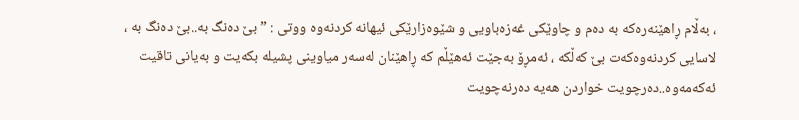، بەڵام ڕاهێنەرەکە بە دەم و چاوێکی غەزەباویی و شێوەزارێکی ئیهانە کردنەوە ووتی : ” بێ دەنگ بە..بێ دەنگ بە ، لاسایی کردنەوەکەت بێ کەڵکە ، ئەمڕۆ بەجێت ئەهێڵم کە ڕاهێنان لەسەر میاوینی پشیلە بکەیت و بەیانی تاقیت ئەکەمەوە..دەرچویت خواردن هەیە دەرنەچویت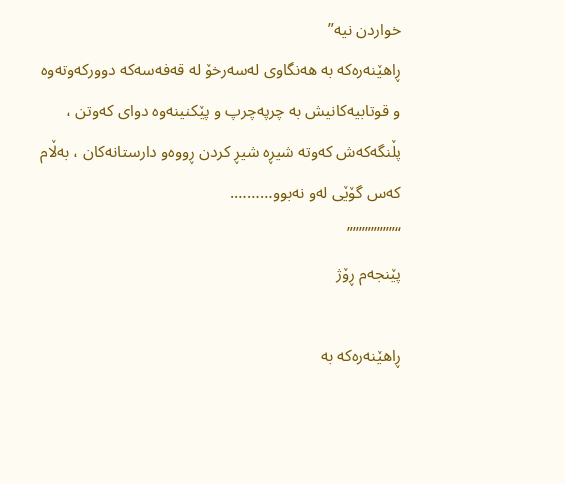خواردن نیە”
ڕاهێنەرەکە بە هەنگاوی لەسەرخۆ لە قەفەسەکە دوورکەوتەوە و قوتابیەکانیش بە چرپەچرپ و پێکنینەوە دوای کەوتن ، پڵنگەکەش کەوتە شیڕە شیڕ کردن ڕووەو دارستانەکان ، بەڵام کەس گۆێی لەو نەبوو……….
“””””””””
پێنجەم ڕۆژ

ڕاهێنەرەکە بە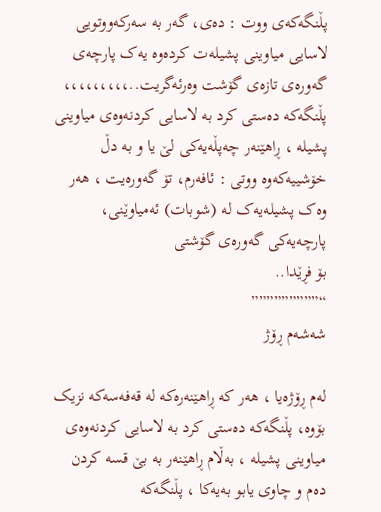پڵنگەکەی ووت : دەی، گەر بە سەرکەووتویی لاسایی میاوینی پشیلەت کردەوە یەک پارچەی گەورەی تازەی گۆشت وەرئەگریت..،،،،،،،،،
پڵنگەکە دەستی کرد بە لاسایی کردنەوەی میاوینی پشیلە ، ڕاهێنەر چەپڵەیەکی لێ یا و بە دڵ خۆشییەکەوە ووتی : ئافەرم، تۆ گەورەیت ، هەر وەک پشیلەیەک لە (شوبات) ئەمیاوێنی، پارچەیەکی گەورەی گۆشتی
بۆ فڕێدا..
“”””””””””
شەشەم ڕۆژ

لەم ڕۆژەیا ، هەر کە ڕاهێنەرەکە لە قەفەسەکە نزیک بۆوە، پڵنگەکە دەستی کرد بە لاسایی کردنەوەی میاوینی پشیلە ، بەڵام ڕاهێنەر بە بێ قسە کردن دەم و چاوی یابو بەیەکا ، پڵنگەکە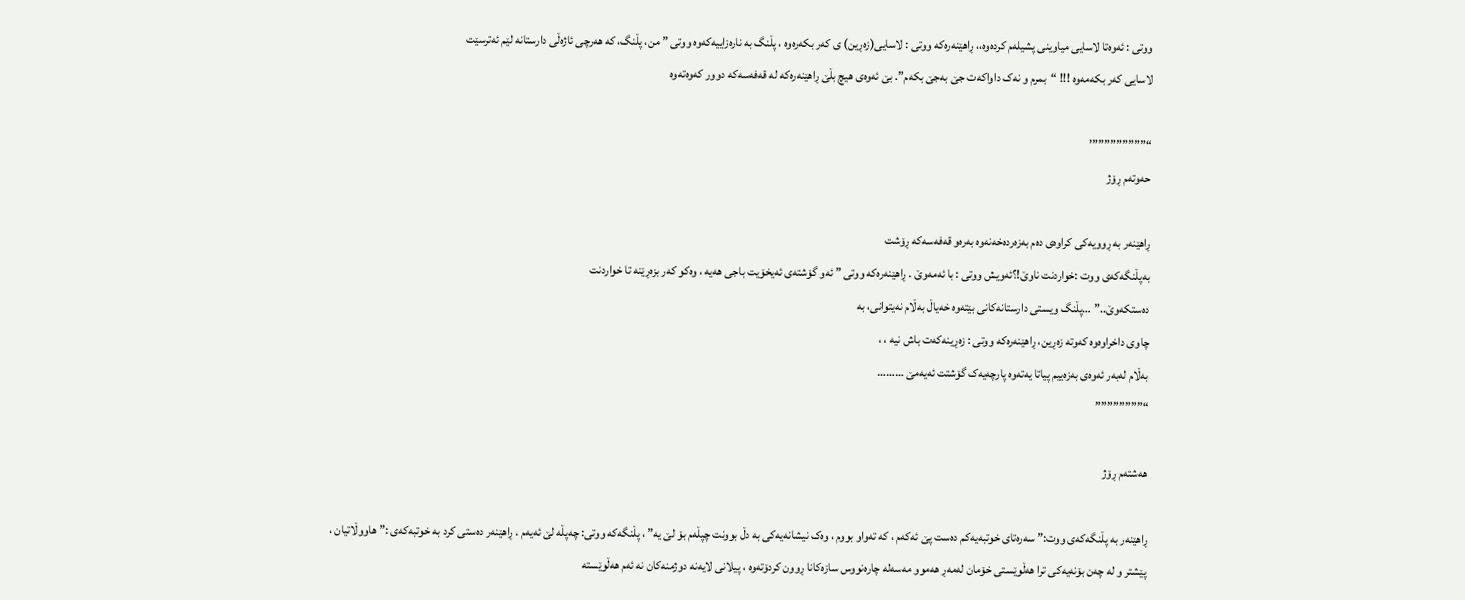ووتی : ئەوەتا لاسایی میاوینی پشیلەم کردەوە،، ڕاهێنەرەکە ووتی : لاسایی(زەڕین) ی کەر بکەرەوە ، پڵنگ بە نارەزاییەکەوە ووتی ” من، پڵنگ، کە هەرچی ئاژەڵی دارستانە لێم ئەترسێت
لاسایی کەر بکەمەوە !!! “بمرم و نەک داواکەت جێ بەجێ بکەم”. بێ ئەوەی هیچ بڵێ ڕاهێنەرەکە لە قەفەسەکە دوور کەوەتەوە

“”””””””””’
حەوتەم ڕۆژ

ڕاهێنەر بە ڕوویەکی کراوەی دەم بەزەردەخەنەوە بەرەو قەفەسەکە ڕۆشت
بەپڵنگەکەی ووت :خواردنت ناوێ!؟ئەویش ووتی : با ئەمەوێ . ڕاهێنەرەکە ووتی ” ئەو گۆشتەی ئەیخۆیت باجی هەیە ، وەکو کەر بزەڕێنە تا خواردنت
دەستکەوێ..” …پڵنگ ویستی دارستانەکانی بێتەوە خەیاڵ بەڵام نەیتوانی، بە
چاوی داخراوەوە کەوتە زەڕین، ڕاهێنەرەکە ووتی : زەڕینەکەت باش نیە ، ،
بەڵام لەبەر ئەوەی بەزەییم پیاتا یەتەوە پارچەیەک گۆشتت ئەیەمێ ………
“””””””””

هەشتەم ڕۆژ

ڕاهێنەر بە پڵنگەکەی ووت:” سەرەتای خوتبەیەکم دەست پێ ئەکەم ، کە تەواو بووم ، وەک نیشانەیەکی بە دڵ بوونت چپڵەم بۆ لێ یە” ، پڵنگەکە ووتی: چەپڵە لێ ئەیەم . ڕاهێنەر دەستی کرد بە خوتبەکەی :” هاووڵاتیان ،
پێشتر و لە چەن بۆنەیەکی ترا هەڵوێستی خۆمان لەمەڕ هەموو مەسەلە چارەنووس سازەکانا ڕوون کردۆتەوە ، پیلانی لایەنە دوژمنەکان نە ئەم هەڵوێستە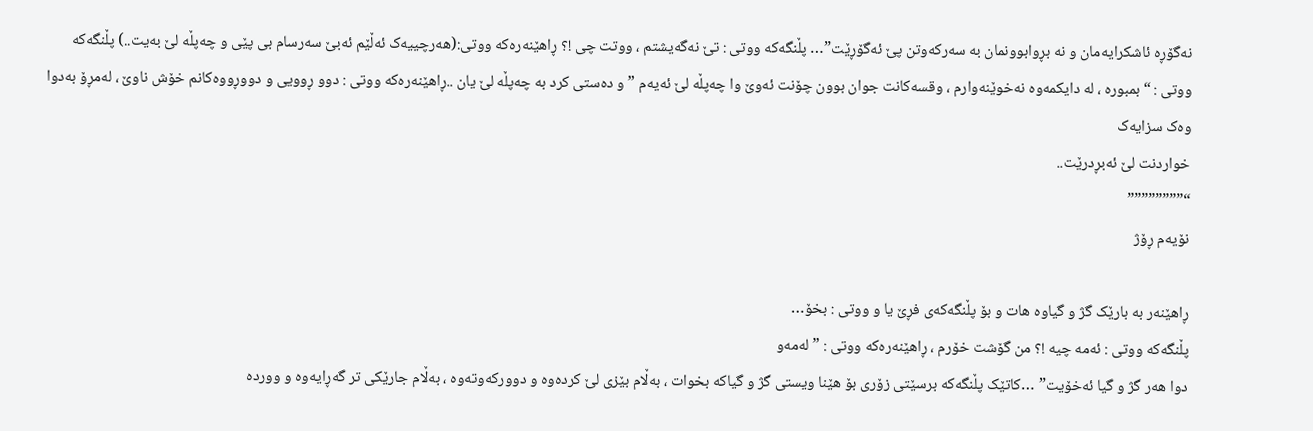نەگۆڕە ئاشکرایەمان و نە بڕوابوونمان بە سەرکەوتن پێ ئەگۆڕێت”… پڵنگەکە ووتی : تێ نەگەیشتم ، ووتت چی !؟ ڕاهێنەرەکە ووتی:(هەرچییەک ئەڵێم ئەبێ سەرسام بی پێی و چەپڵە لێ بەیت..) پڵنگەکە
ووتی : “بمبورە ، لە دایکمەوە نەخوێنەوارم ، وقسەکانت جوان بوون چۆنت ئەوێ وا چەپڵە لێ ئەیەم ” و دەستی کرد بە چەپڵە لێ یان ..ڕاهێنەرەکە ووتی : دوو ڕوویی و دووڕووەکانم خۆش ناوێ ، لەمڕۆ بەدوا وەک سزایەک
خواردنت لێ ئەبڕدرێت..
“””””””””
نۆیەم ڕۆژ

ڕاهێنەر بە بارێک گژ و گیاوە هات و بۆ پڵنگەکەی فڕێ یا و ووتی : بخۆ…
پڵنگەکە ووتی : ئەمە چیە !؟ من گۆشت خۆرم ، ڕاهێنەرەکە ووتی : ” لەمەو
دوا هەر گژ و گیا ئەخۆیت” …کاتێک پڵنگەکە برسێتی زۆری بۆ هێنا ویستی گژ و گیاکە بخوات ، بەڵام بێزی لێ کردەوە و دوورکەوتەوە ، بەڵام جارێکی تر گەڕایەوە و ووردە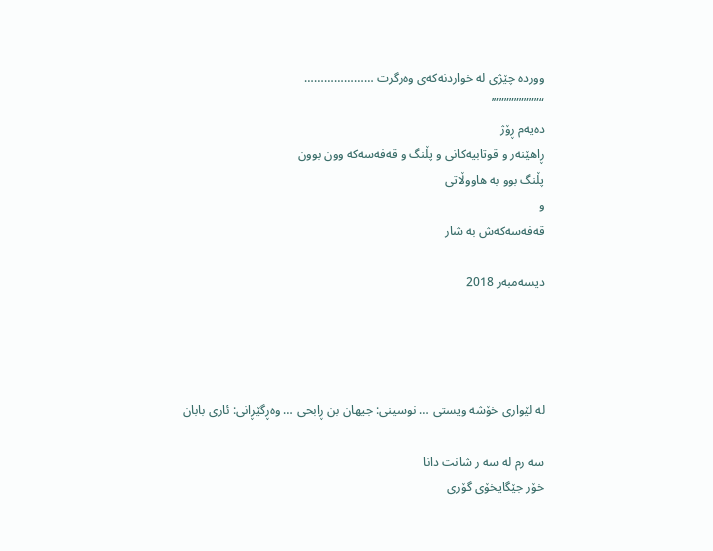ووردە چێژی لە خواردنەکەی وەرگرت …………………
“”””””””””’
دەیەم ڕۆژ
ڕاهێنەر و قوتابیەکانی و پڵنگ و قەفەسەکە وون بوون
پڵنگ بوو بە هاووڵاتی
و
قەفەسەکەش بە شار

دیسەمبەر 2018




له لێواری خۆشه ویستی … نوسینی: جیهان بن ڕابحی … وەڕگێڕانی: ئاری بابان

سه رم له سه ر شانت دانا
خۆر جێگایخۆی گۆری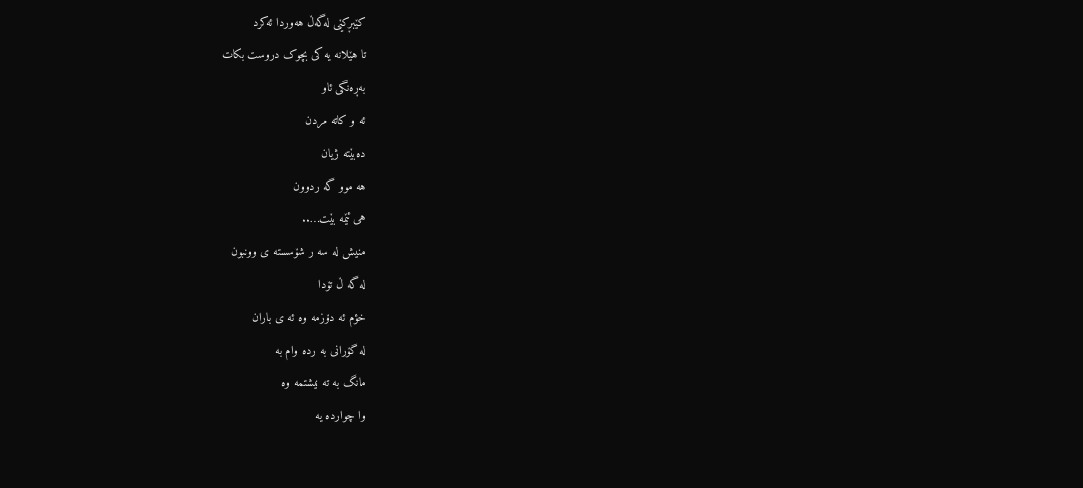کێبڕکێی لەگەڵ هەوردا ئەکرد
تا هێلانه یه کی بچوک دروست بکات
بەڕەنگی ئاو
ئه و کاته مردن
دەبێتە ژیان
هه موو گه ردوون
هی ئێمه بێت…..
منیش له سه ر شۆسسته ی وونبون
له گه ڵ تۆدا
خؤم ئه دۆزمه وه ئه ی باران
له گۆرانی به رده وام به
مانگ به ته نیشتمه وه
وا چوارده یه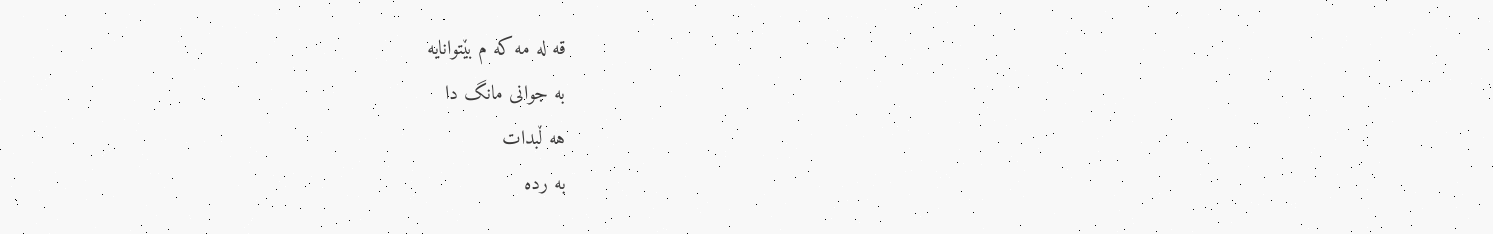قه له مه که م بێتوانایه
به جوانی مانگ دا
هه ڵبدات
به رده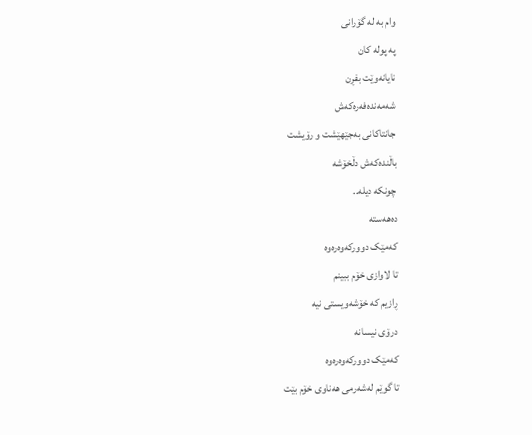وام به له گۆرانی
په پوله کان
نایانەوێت بفڕن
شەمەندەفەرەکەش
جانتاکانی بەجێهێشت و رۆیشت
باڵندەکەش دڵخۆشە
چونکە دیلە..
دەهەستە
کەمێک دوورکەوەرەوە
تا لاوازی خۆم ببینم
ڕازیم کە خۆشەویستی نیە
درۆی نیسانە
کەمێک دوورکەوەرەوە
تا گوێم لەشەرمی هەناوی خۆم بێت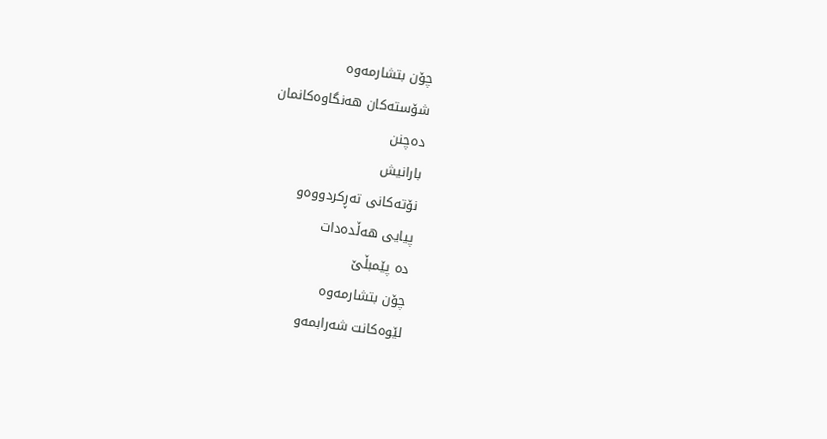چۆن بتشارمەوە
شۆستەکان هەنگاوەکانمان
دەچنن
بارانیش
نۆتەکانی تەڕکردووەو
پیایی هەڵدەدات
دە پێمبڵێ
چۆن بتشارمەوە
لێوەکانت شەرابمەو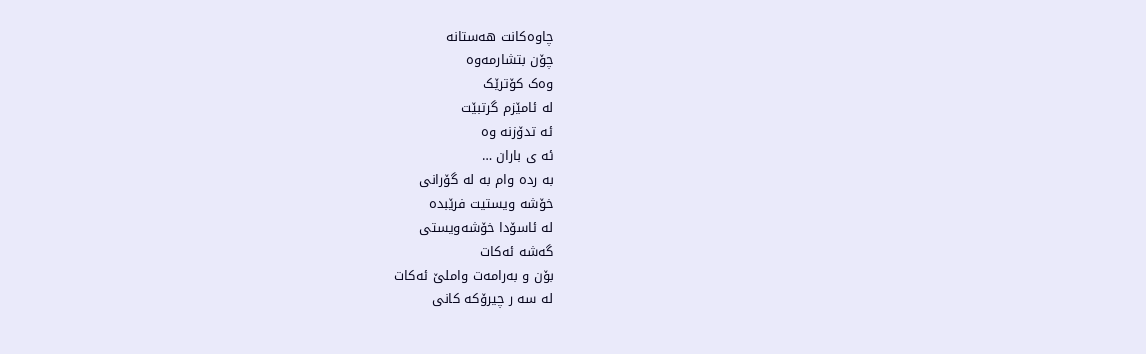چاوەکانت هەستانە
چۆن بتشارمەوە
وەک کۆترێک
لە ئامێزم گرتبێت
ئه تدۆزنه وه
ئه ی باران …
به رده وام به له گۆرانی
خۆشه ویستیت فرێبده
لە ئاسۆدا خۆشەویستی
گەشە ئەکات
بۆن و بەرامەت واملێ ئەکات
له سه ر چیرۆکه کانی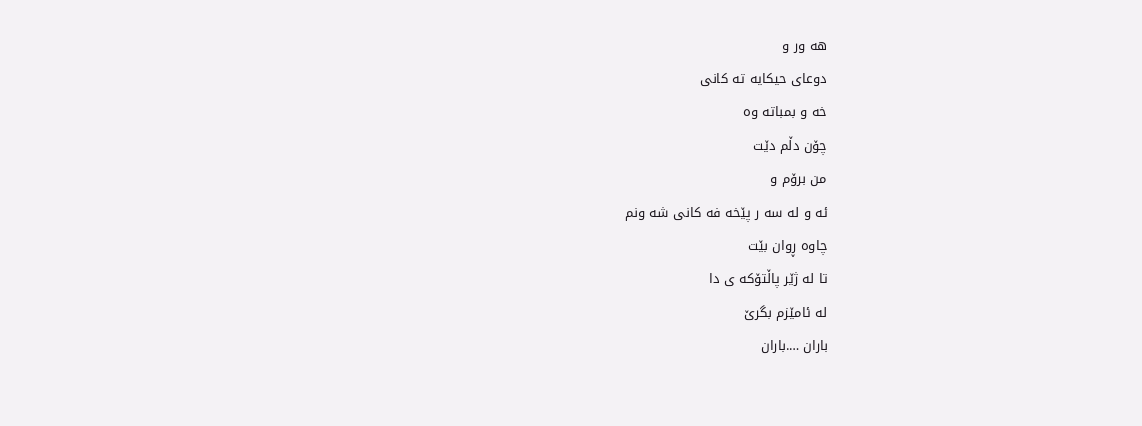هه ور و
دوعای حیکایه ته کانی
خه و بمباته وه
چۆن دڵم دێت
من برۆم و
ئه و له سه ر پێخه فه کانی شه ونم
چاوه ڕوان بێت
تا له ژێر پاڵتۆکه ی دا
له ئامێزم بگرێ
باران ….باران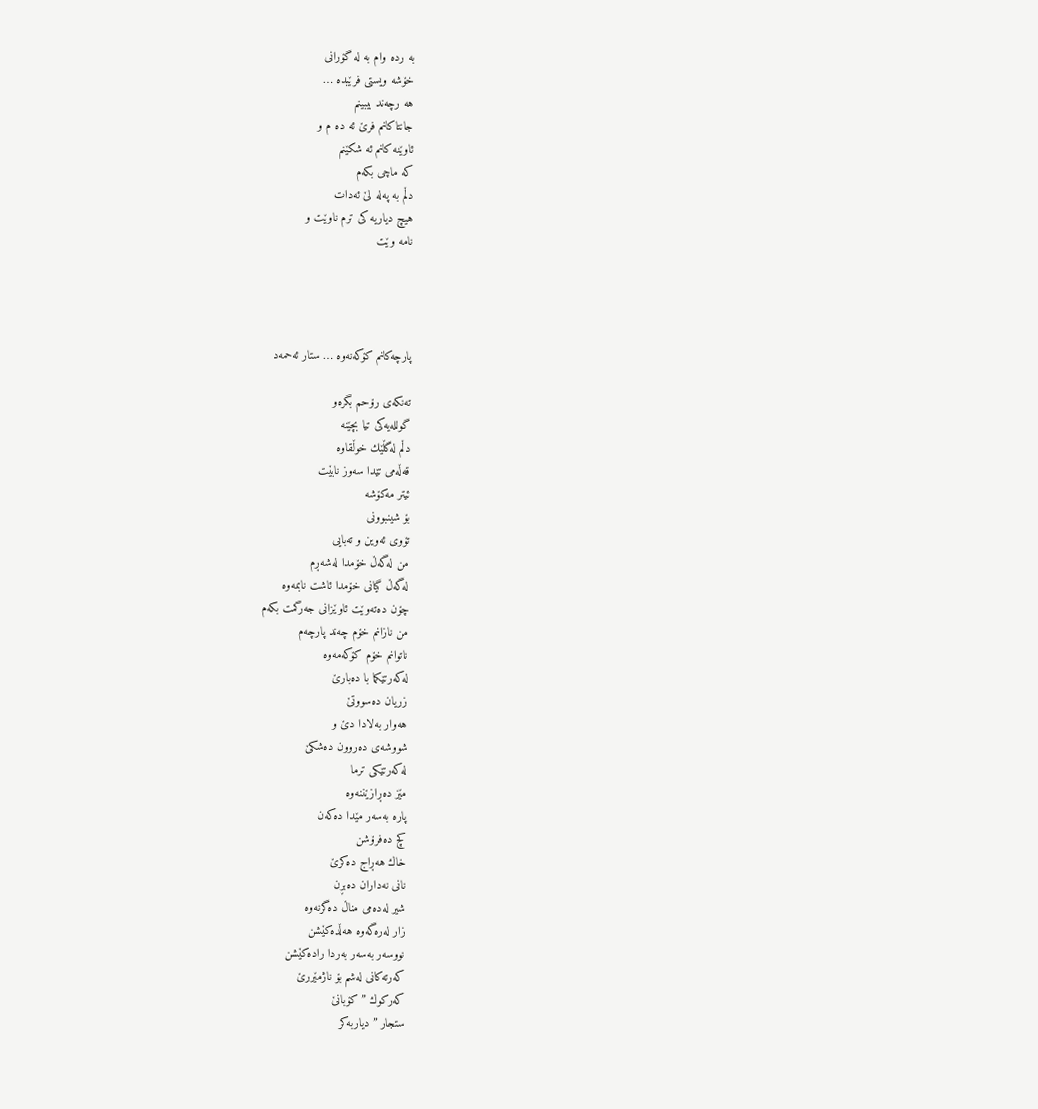به رده وام به له گۆرانی
خۆشه ویستی فرێبده …
هه رچەند بیبینم
جانتاکانم فرێ ئه ده م و
ئاوێنه کانم ئه شکێنم
کە ماچی بکەم
دڵم بە پەلە لێ ئەدات
هیچ دیاریه کی ترم ناوێت و
نامه وێت




پارچه‌كانم كۆكه‌نه‌وه‌ … ستار ئه‌حمه‌د

ته‌نكه‌ی رۆحم بگرەو
گوللەیەكی تیا بچێنە
دڵم لەگڵێك خوڵقاوە
قەڵەمی تێدا سەوز نابێت
ئیتر مەكۆشە
بۆ شینبوونی
تۆوی ئەوین و تەبایی
من لەگەڵ خۆمدا لەشەڕم
لەگەڵ گیانی خۆمدا ئاشت نابمەوە
چۆن دەتەوێت ئاوێزانی جەرگمت بكەم
من نازانم خۆم چەند پارچەم
ناتوانم خۆم كۆكەمەوە
لەكەرتێكما با دەبارێ
زریان دەسووتێ
هەوار بەلادا دێ و
شووشەی دەروون دەشكێ
لەكەرتێكی ترما
مێز دەڕازێننەوە
پارە بەسەر مێدا دەكەن
كچ دەفرۆشن
خاك هەڕاج دەكرێ
نانی نەداران دەبڕن
شیر لەدەمی مناڵ دەگرنەوە
زار لەرەگەوە هەڵدەكێشن
نووسەر بەسەر بەردا رادەكێشن
كەرتەكانی لەشم بۆ ناژمێررێ
كەركوك ” كۆبانێ‌
ستجار ” دیاربەكر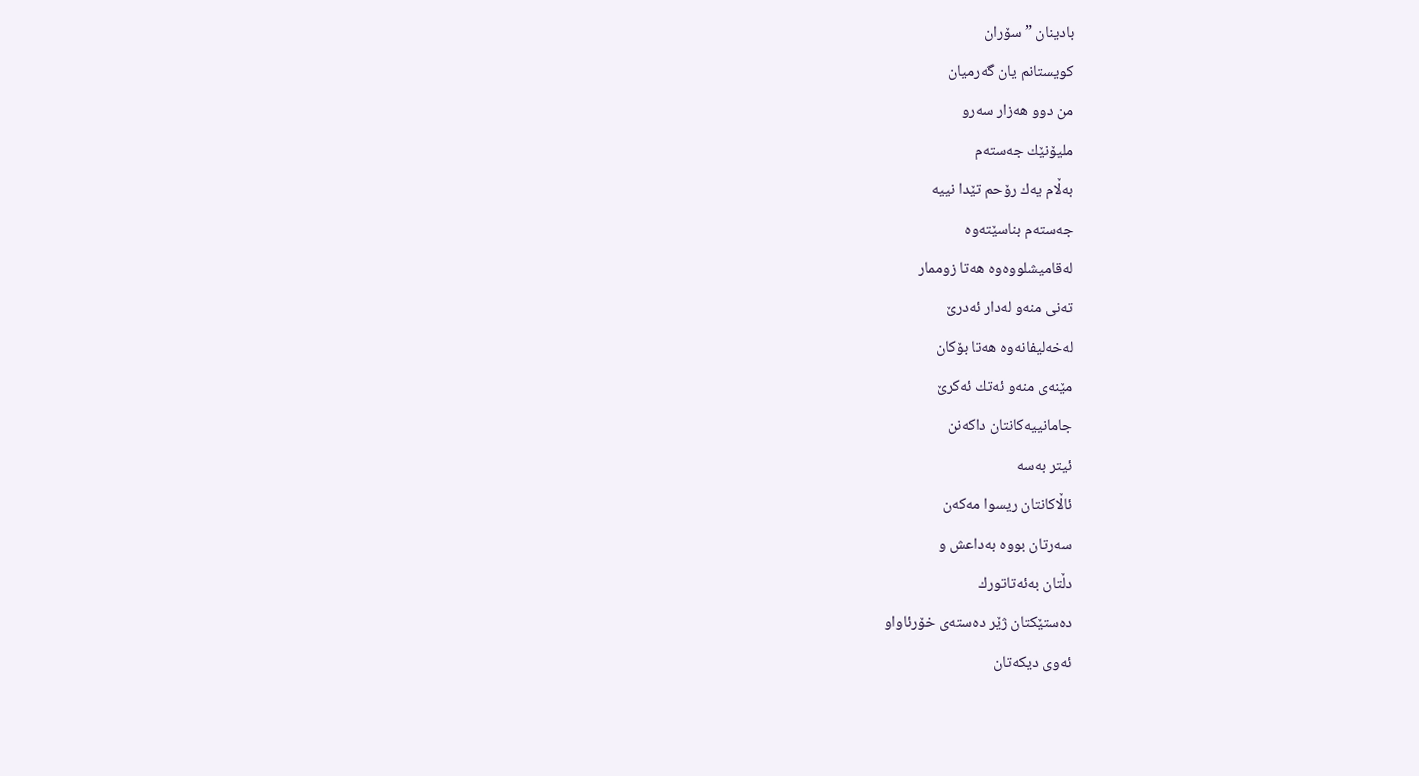بادینان ” سۆران
كویستانم یان گەرمیان
من دوو هەزار سەرو
ملیۆنێك جەستەم
بەڵام یەك رۆحم تێدا نییە
جەستەم بناسێتەوە
لەقامیشلووەوە هەتا زوممار
تەنی منەو لەدار ئەدرێ
لەخەلیفانەوە هەتا بۆكان
مێنەی منەو ئەتك ئەكرێ
جامانییەكانتان داكەنن
ئیتر بەسە
ئاڵاكانتان ریسوا مەكەن
سەرتان بووە بەداعش و
دڵتان بەئەتاتورك
دەستێكتان ژێر دەستەی خۆرئاواو
ئەوی دیكەتان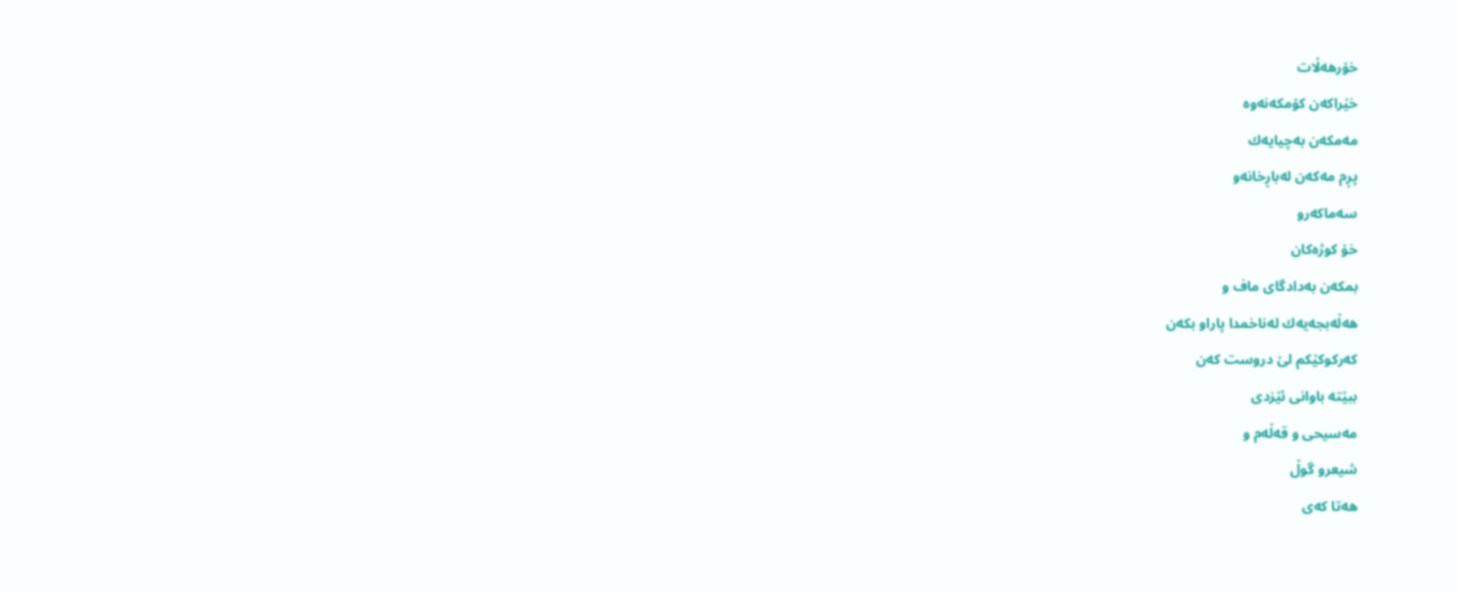خۆرهەڵات
خێراكەن كۆمكەنەوە
مەمكەن بەچیایەك
پڕم مەكەن لەباڕخانەو
سەماكەرو
خۆ كوژەكان
بمكەن بەدادگای ماف و
هەڵەبجەیەك لەناخمدا پاراو بكەن
كەركوكێكم لێ دروست كەن
ببێتە باوانی ئێزدی
مەسیحی و قەڵەم و
شیعرو گوڵ
هەتا كەی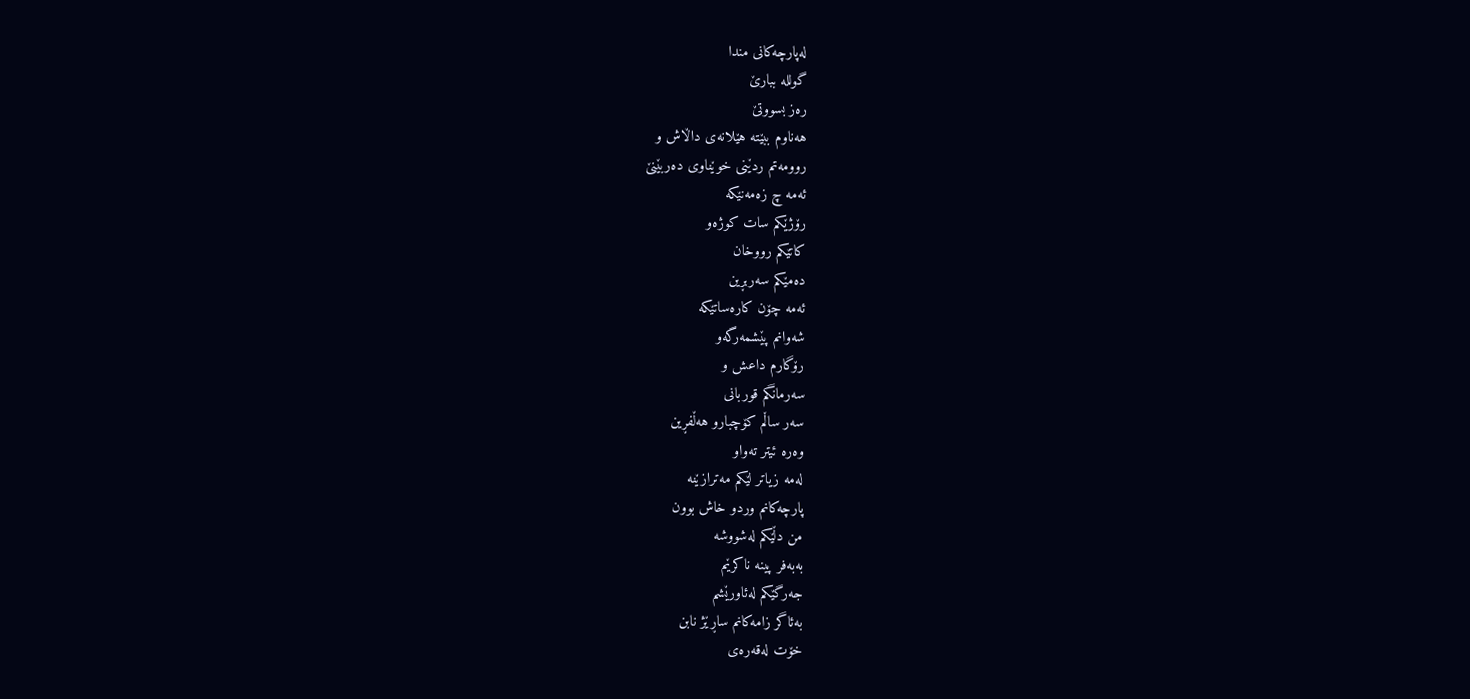لەپارچەكانی مندا
گوللە ببارێ
رەز بسووتێ
هەناوم ببێتە هێلانەی داڵاش و
روومەتم ردێنی خوێناوی دەربێنێ
ئەمە چ زەمەنێكە
رۆژێكم سات كوژەو
كاتێكم رووخان
دەمێكم سەربڕین
ئەمە چۆن كارەساتێكە
شەوانم پێشمەرگەو
رۆگارم داعش و
سەرمانگم قوربانی
سەر ساڵم كۆچبارو هەڵفڕین
وەرە ئیتر تەواو
لەمە زیاتر لێكم مەترازێنە
پارچەكانم وردو خاش بوون
من دڵێكم لەشووشە
بەبەفر پینە ناكرێم
جەرگێكم لەئاورێشم
بەئاگر زامەكانم ساڕێژ نابن
خۆت لەقەرەی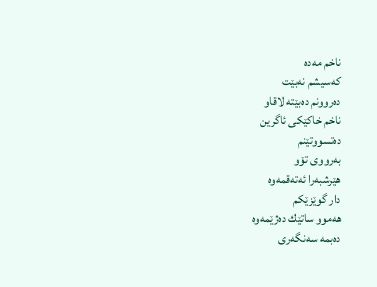ناخم مەدە
كەسیشم نەبێت
دەروونم دەبێتە لاقاو
ناخم خاكێكی ئاگرین
دەتسووتێنم
بەرووی تۆو
هێرشبەرا ئەتەقمەوە
دار گوێزێكم
هەموو ساتێك دەژێمەوە
دەبمە سەنگەری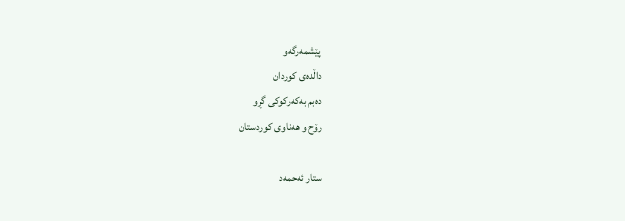پێشمەرگەو
داڵدەی كوردان
دەبم بەكەركوكی گڕو
رۆح و هەناوی كوردستان

ستار ئه‌حمه‌د